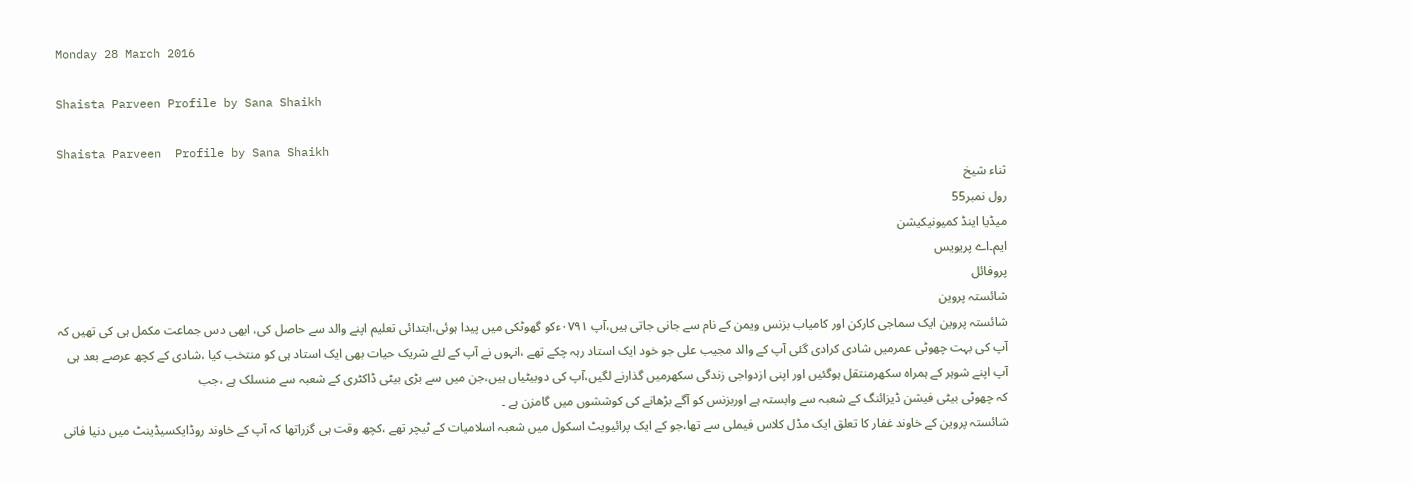Monday 28 March 2016

Shaista Parveen Profile by Sana Shaikh

Shaista Parveen  Profile by Sana Shaikh
ثناء شیخ
رول نمبر55
میڈیا اینڈ کمیونیکیشن
ایم۔اے پریویس
پروفائل
شائستہ پروین
شائستہ پروین ایک سماجی کارکن اور کامیاب بزنس ویمن کے نام سے جانی جاتی ہیں،آپ ۰۷۹۱ءکو گھوٹکی میں پیدا ہوئی،ابتدائی تعلیم اپنے والد سے حاصل کی، ابھی دس جماعت مکمل ہی کی تھیں کہ آپ کی بہت چھوٹی عمرمیں شادی کرادی گئی آپ کے والد مجیب علی جو خود ایک استاد رہہ چکے تھے ،انہوں نے آپ کے لئے شریک حیات بھی ایک استاد ہی کو منتخب کیا ،شادی کے کچھ عرصے بعد ہی آپ اپنے شوہر کے ہمراہ سکھرمنتقل ہوگئیں اور اپنی ازدواجی زندگی سکھرمیں گذارنے لگیں،آپ کی دوبیٹیاں ہیں،جن میں سے بڑی بیٹی ڈاکٹری کے شعبہ سے منسلک ہے ،جب
کہ چھوٹی بیٹی فیشن ڈیزائنگ کے شعبہ سے وابستہ ہے اوربزنس کو آگے بڑھانے کی کوششوں میں گامزن ہے ۔
شائستہ پروین کے خاوند غفار کا تعلق ایک مڈل کلاس فیملی سے تھا،جو کے ایک پرائیویٹ اسکول میں شعبہ اسلامیات کے ٹیچر تھے ،کچھ وقت ہی گزراتھا کہ آپ کے خاوند روڈایکسیڈینٹ میں دنیا فانی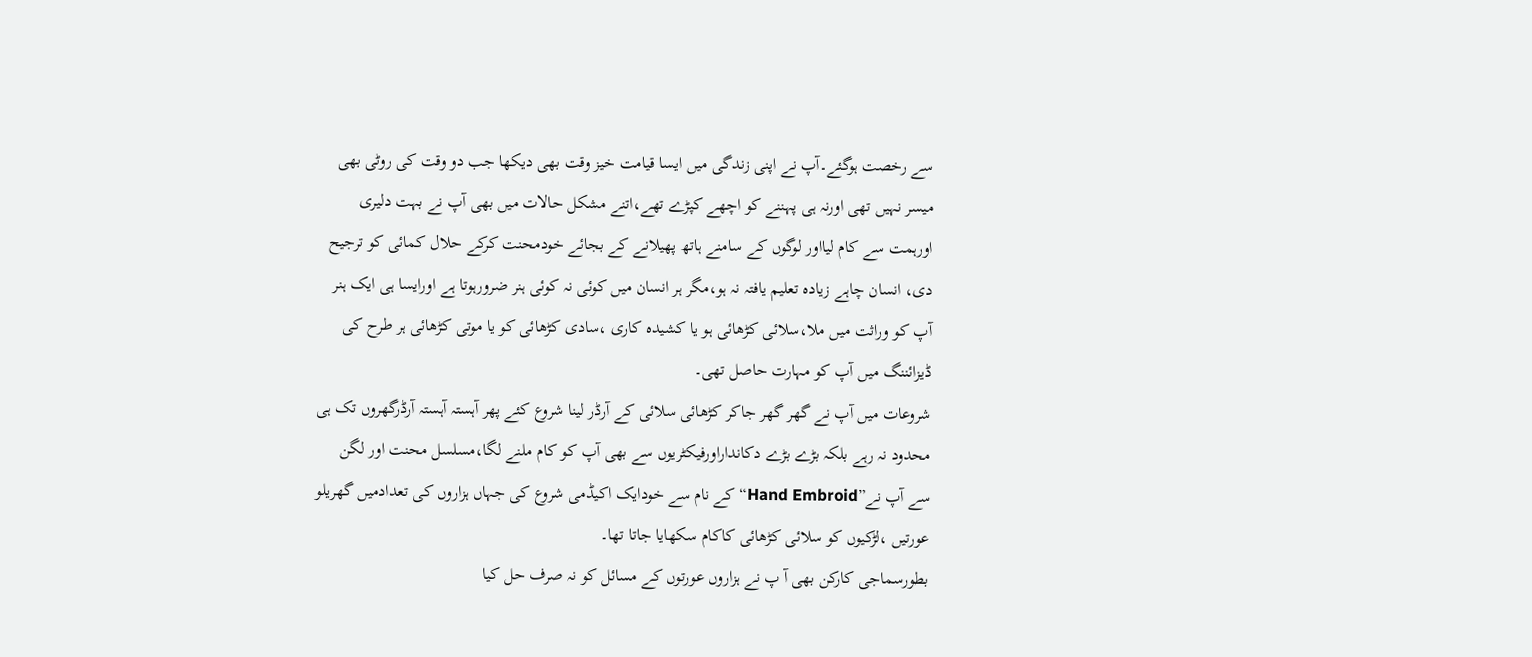سے رخصت ہوگئے۔آپ نے اپنی زندگی میں ایسا قیامت خیز وقت بھی دیکھا جب دو وقت کی روٹی بھی میسر نہیں تھی اورنہ ہی پہننے کو اچھے کپڑے تھے،اتنے مشکل حالات میں بھی آپ نے بہت دلیری اورہمت سے کام لیااور لوگوں کے سامنے ہاتھ پھیلانے کے بجائے خودمحنت کرکے حلال کمائی کو ترجیح دی، انسان چاہے زیادہ تعلیم یافتہ نہ ہو،مگر ہر انسان میں کوئی نہ کوئی ہنر ضرورہوتا ہے اورایسا ہی ایک ہنر آپ کو وراثت میں ملا،سلائی کڑھائی ہو یا کشیدہ کاری ،سادی کڑھائی کو یا موتی کڑھائی ہر طرح کی ڈیزائننگ میں آپ کو مہارت حاصل تھی۔
شروعات میں آپ نے گھر گھر جاکر کڑھائی سلائی کے آرڈر لینا شروع کئے پھر آہستہ آہستہ آرڈرگھروں تک ہی محدود نہ رہے بلکہ بڑے بڑے دکانداراورفیکٹریوں سے بھی آپ کو کام ملنے لگا،مسلسل محنت اور لگن سے آپ نے”Hand Embroid“کے نام سے خودایک اکیڈمی شروع کی جہاں ہزاروں کی تعدادمیں گھریلو عورتیں ،لڑکیوں کو سلائی کڑھائی کاکام سکھایا جاتا تھا۔
بطورسماجی کارکن بھی آ پ نے ہزاروں عورتوں کے مسائل کو نہ صرف حل کیا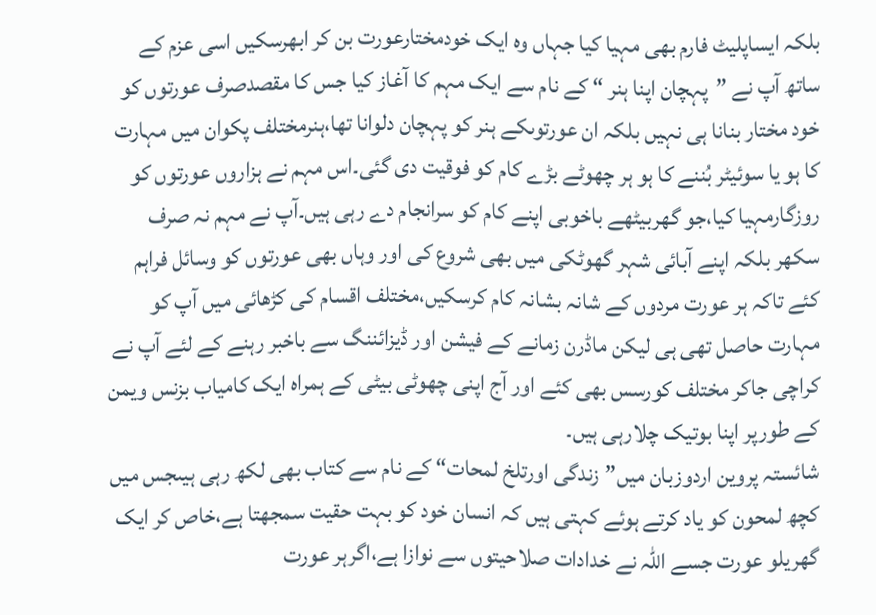بلکہ ایساپلیٹ فارم بھی مہیا کیا جہاں وہ ایک خودمختارعورت بن کر ابھرسکیں اسی عزم کے ساتھ آپ نے ”پہچان اپنا ہنر “ کے نام سے ایک مہم کا آغاز کیا جس کا مقصدصرف عورتوں کو خود مختار بنانا ہی نہیں بلکہ ان عورتوںکے ہنر کو پہچان دلوانا تھا،ہنرمختلف پکوان میں مہارت کا ہو یا سوئیٹر بُننے کا ہو ہر چھوٹے بڑے کام کو فوقیت دی گئی۔اس مہم نے ہزاروں عورتوں کو روزگارمہیا کیا،جو گھربیٹھے باخوبی اپنے کام کو سرانجام دے رہی ہیں۔آپ نے مہم نہ صرف سکھر بلکہ اپنے آبائی شہر گھوٹکی میں بھی شروع کی اور وہاں بھی عورتوں کو وسائل فراہم کئے تاکہ ہر عورت مردوں کے شانہ بشانہ کام کرسکیں،مختلف اقسام کی کڑھائی میں آپ کو مہارت حاصل تھی ہی لیکن ماڈرن زمانے کے فیشن اور ڈیزائننگ سے باخبر رہنے کے لئے آپ نے کراچی جاکر مختلف کورسس بھی کئے اور آج اپنی چھوٹی بیٹی کے ہمراہ ایک کامیاب بزنس ویمن کے طورپر اپنا بوتیک چلارہی ہیں۔
شائستہ پروین اردوزبان میں”زندگی اورتلخ لمحات“ کے نام سے کتاب بھی لکھ رہی ہیںجس میں کچھ لمحون کو یاد کرتے ہوئے کہتی ہیں کہ انسان خود کو بہت حقیت سمجھتا ہے،خاص کر ایک گھریلو عورت جسے اللہ نے خدادات صلاحیتوں سے نوازا ہے،اگرہر عورت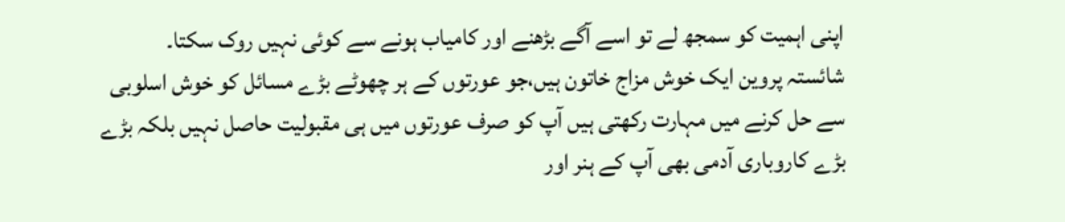اپنی اہمیت کو سمجھ لے تو اسے آگے بڑھنے اور کامیاب ہونے سے کوئی نہیں روک سکتا۔
شائستہ پروین ایک خوش مزاج خاتون ہیں،جو عورتوں کے ہر چھوٹے بڑے مسائل کو خوش اسلوبی سے حل کرنے میں مہارت رکھتی ہیں آپ کو صرف عورتوں میں ہی مقبولیت حاصل نہیں بلکہ بڑے بڑے کاروباری آدمی بھی آپ کے ہنر اور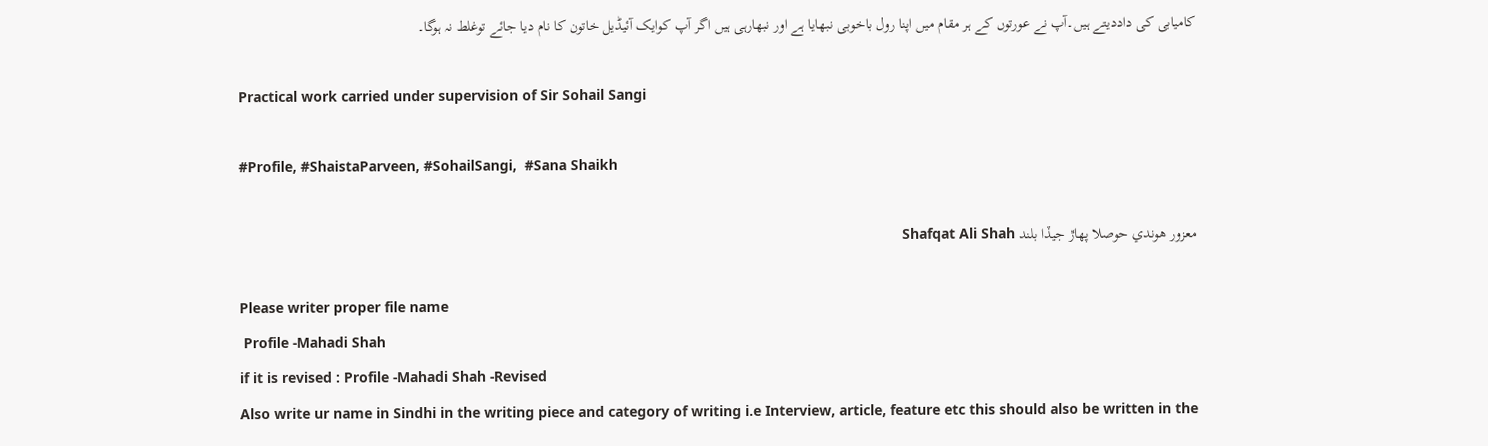کامیابی کی داددیتے ہیں۔آپ نے عورتوں کے ہر مقام میں اپنا رول باخوبی نبھایا ہے اور نبھارہی ہیں اگر آپ کوایک آئیڈیل خاتون کا نام دیا جائے توغلط نہ ہوگا۔

Practical work carried under supervision of Sir Sohail Sangi

#Profile, #ShaistaParveen, #SohailSangi,  #Sana Shaikh

معزور هوندي حوصلا پهاڙ جيڏا بلند Shafqat Ali Shah

Please writer proper file name
 Profile -Mahadi Shah
if it is revised : Profile -Mahadi Shah -Revised
Also write ur name in Sindhi in the writing piece and category of writing i.e Interview, article, feature etc this should also be written in the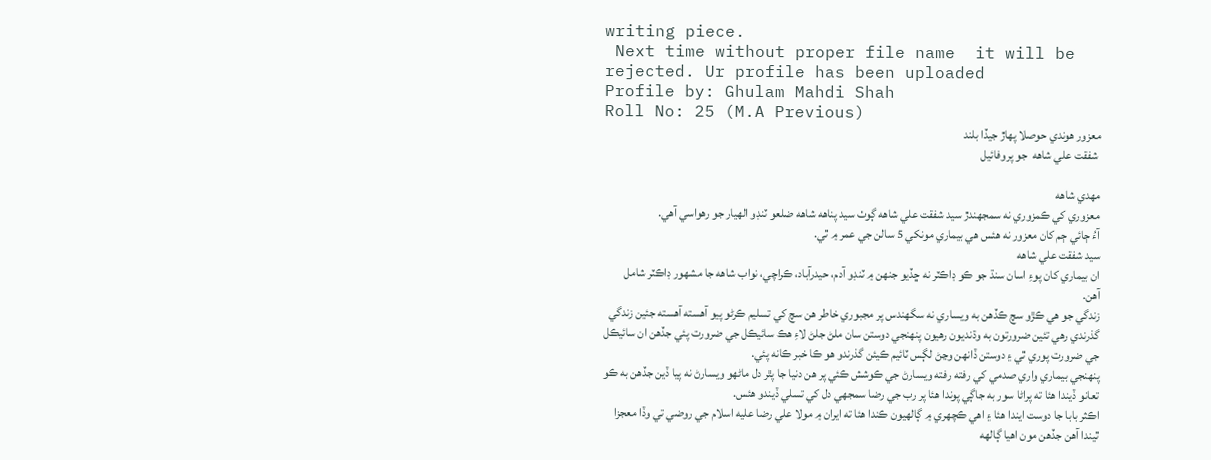writing piece.
 Next time without proper file name  it will be rejected. Ur profile has been uploaded
Profile by: Ghulam Mahdi Shah
Roll No: 25 (M.A Previous)
معزور هوندي حوصلا پهاڙ جيڏا بلند
 شفقت علي شاهه  جو پروفائيل

مهدي شاهه
معزوري کي ڪمزوري نه سمجھندڙ سيد شفقت علي شاهه ڳوٺ سيد پناهه شاهه ضلعو ٽنڊو الهيار جو رهواسي آهي.
آءُ ڄائي ڄم کان معزور نه هئس هي بيماري مونکي 5 سالن جي عمر ۾ ٿي.
سيد شفقت علي شاهه
ان بيماري کان پوءِ اسان سنڌ جو ڪو ڊاڪٽر نه ڇڏيو جنهن ۾ ٽنڊو آدم، حيدرآباد، ڪراچي، نواب شاهه جا مشهور ڊاڪٽر شامل
آهن.
زندگي جو هي ڪڙو سچ ڪڏهن به ويساري نه سگھندس پر مجبوري خاطر هن سچ کي تسليم ڪرڻو پيو آهسته آهسته جئين زندگي گذرندي رهي تئين ضرورتون به وڌنديون رهيون پنهنجي دوستن سان ملڻ جلڻ لاءِ هڪ سائيڪل جي ضرورت پئي جڏهن ان سائيڪل جي ضرورت پوري ٿي ۽ دوستن ڏانهن وڃڻ لڳس ٽائيم ڪيئن گذرندو هو ڪا خبر ڪانه پئي.
پنهنجي بيماري واري صدمي کي رفته رفته ويسارڻ جي ڪوشش ڪئي پر هن دنيا جا پٿر دل ماڻهو ويسارڻ نه پيا ڏين جڏهن به ڪو تعانو ڏيندا هئا ته پراڻا سور به جاڳي پوندا هئا پر رب جي رضا سمجھي دل کي تسلي ڏيندو هئس.
اڪثر بابا جا دوست ايندا هئا ۽ اهي ڪچهري ۾ ڳالهيون ڪندا هئا ته ايران ۾ مولا علي رضا عليه اسلام جي روضي تي وڏا معجزا ٿيندا آهن جڏهن مون اهيا ڳالهه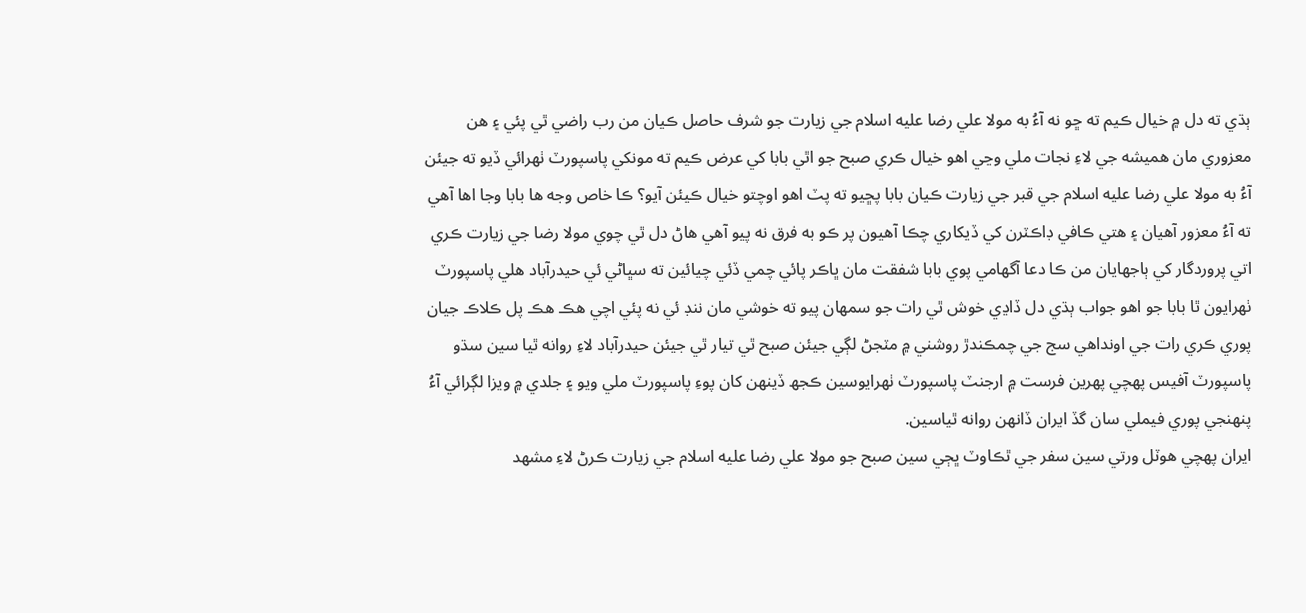ٻڌي ته دل ۾ خيال ڪيم ته ڇو نه آءُ به مولا علي رضا عليه اسلام جي زيارت جو شرف حاصل ڪيان من رب راضي ٿي پئي ۽ هن معزوري مان هميشه جي لاءِ نجات ملي وڃي اهو خيال ڪري صبح جو اٿي بابا کي عرض ڪيم ته مونکي پاسپورٽ ٺهرائي ڏيو ته جيئن آءُ به مولا علي رضا عليه اسلام جي قبر جي زيارت ڪيان بابا پڇيو ته پٽ اهو اوچتو خيال ڪيئن آيو؟ ڪا خاص وجه ها بابا وجا اها آهي ته آءُ معزور آهيان ۽ هتي ڪافي ڊاڪٽرن کي ڏيکاري چڪا آهيون پر ڪو به فرق نه پيو آهي هاڻ دل ٿي چوي مولا رضا جي زيارت ڪري اتي پروردگار کي ٻاجھايان من ڪا دعا آگھامي پوي بابا شفقت مان ڀاڪر پائي چمي ڏئي چيائين ته سڀاڻي ئي حيدرآباد هلي پاسپورٽ ٺهرايون ٿا بابا جو اهو جواب ٻڌي دل ڏاڍي خوش ٿي رات جو سمهان پيو ته خوشي مان ننڊ ئي نه پئي اچي هڪ هڪ پل ڪلاڪ جيان پوري ڪري رات جي اونداهي سج جي چمڪندڙ روشني ۾ مٽجڻ لڳي جيئن صبح ٿي تيار ٿي جيئن حيدرآباد لاءِ روانه ٿيا سين سڌو پاسپورٽ آفيس پهچي پهرين فرست ۾ ارجنٽ پاسپورٽ ٺهرايوسين ڪجھ ڏينهن کان پوءِ پاسپورٽ ملي ويو ۽ جلدي ۾ ويزا لڳرائي آءُ پنهنجي پوري فيملي سان گڏ ايران ڏانهن روانه ٿياسين.
ايران پهچي هوٽل ورتي سين سفر جي ٿڪاوٽ ڀڄي سين صبح جو مولا علي رضا عليه اسلام جي زيارت ڪرڻ لاءِ مشهد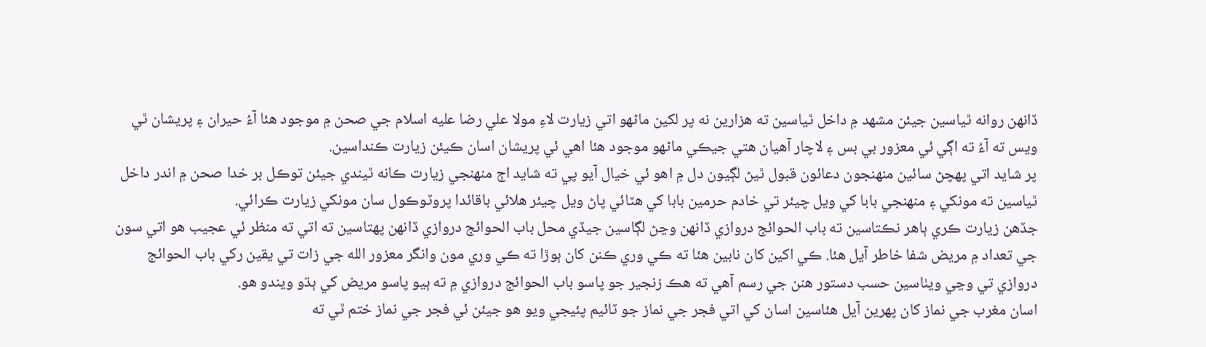ڏانهن روانه ٿياسين جيئن مشهد ۾ داخل ٿياسين ته هزارين نه پر لکين ماڻهو اتي زيارت لاءِ مولا علي رضا عليه اسلام جي صحن ۾ موجود هئا آءُ حيران ۽ پريشان ٿي ويس ته آءُ ته اڳي ئي معزور بي بس ۽ لاچار آهيان هتي جيڪي ماڻهو موجود هئا اهي ئي پريشان اسان ڪيئن زيارت ڪنداسين.
پر شايد اتي پهچڻ سائين منهنجون دعائون قبول ٿيڻ لڳيون دل ۾ اهو ئي خيال آيو پي ته شايد اڄ منهنجي زيارت ڪانه ٿيندي جيئن توڪل بر خدا صحن ۾ اندر داخل ٿياسين ته مونکي ۽ منهنجي بابا کي ويل چيئر تي خادم حرمين بابا کي هٽائي پاڻ ويل چيئر هلائي باقائدا پروٽوڪول سان مونکي زيارت ڪرائي.
جڏهن زيارت ڪري ٻاهر نڪتاسين ته باب الحوائج دروازي ڏانهن وڃڻ لڳاسين جيڏي محل باب الحوائج دروازي ڏانهن پهتاسين ته اتي ته منظر ئي عجيب هو اتي سون جي تعداد ۾ مريض شفا خاطر آيل هئا. ڪي اکين کان نابين هئا ته ڪي وري ڪنن کان ٻوڙا ته ڪي وري مون وانگر معزور الله جي زات تي يقين رکي باب الحوائج دروازي تي وڃي ويٺاسين حسب دستور هنن جي رسم آهي ته هڪ زنجير جو پاسو باب الحوائج دروازي ۾ ته ٻيو پاسو مريض کي ٻڌو ويندو هو.
اسان مغرب جي نماز کان پهرين آيل هئاسين اسان کي اتي فجر جي نماز جو ٽائيم پئيجي ويو هو جيئن ئي فجر جي نماز ختم ٿي ته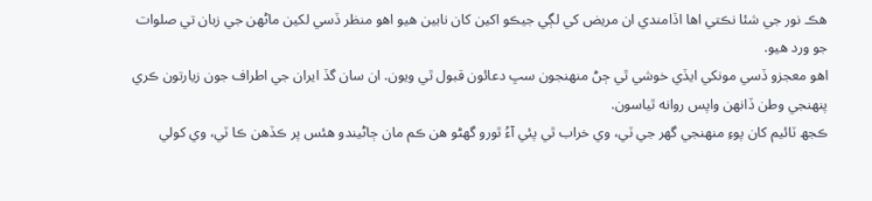هڪ نور جي شئا نڪتي اها اڏامندي ان مريض کي لڳي جيڪو اکين کان نابين هيو اهو منظر ڏسي لکين ماڻهن جي زبان تي صلوات جو ورد هيو.
اهو معجزو ڏسي مونکي ايڏي خوشي ٿي ڄڻ منهنجون سڀ دعائون قبول ٿي ويون. ان سان گڏ ايران جي اطراف جون زيارتون ڪري پنهنجي وطن ڏانهن واپس روانه ٿياسون.
ڪجھ ٽائيم کان پوءِ منهنجي گھر جي ٽي، وي خراب ٿي پئي آءُ ٿورو گھڻو هن ڪم مان ڄاڻيندو هئس پر ڪڏهن ڪا ٽي، وي کولي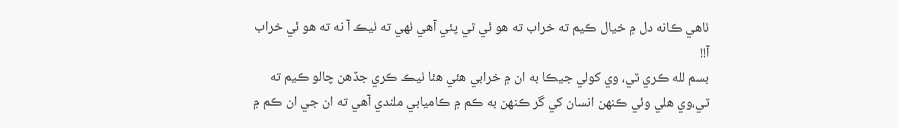ٺاهي ڪانه دل ۾ خيال ڪيم ته خراب ته هو ئي ٿي پئي آهي ٺهي ته ٺيڪ آ نه ته هو ئي خراب آ!!
بسم لله ڪري ٽي، وي کولي جيڪا به ان ۾ خرابي هئي هئا ٺيڪ ڪري جڏهن چالو ڪيم ته ٽي،وي هلي وئي ڪنهن انسان کي گر ڪنهن به ڪم ۾ ڪاميابي ملندي آهي ته ان جي ان ڪم ۾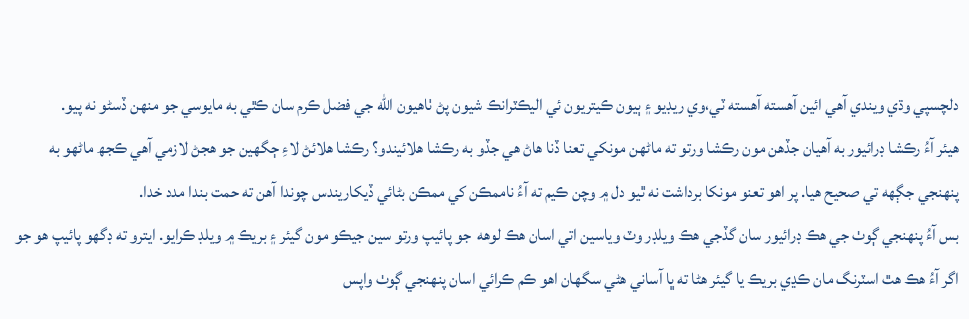دلچسپي وڌي ويندي آهي ائين آهسته آهسته ٽي،وي ريڊيو ۽ ٻيون ڪيتريون ئي اليڪٽرانڪ شيون پڻ ٺاهيون الله جي فضل ڪرم سان ڪٿي به مايوسي جو منهن ڏسڻو نه پيو.
هيئر آءُ رڪشا ڊرائيور به آهيان جڏهن مون رڪشا ورتو ته ماڻهن مونکي تعنا ڏنا هاڻ هي جڏو به رڪشا هلائيندو؟ رڪشا هلائڻ لاءِ ڄگھين جو هجڻ لازمي آهي ڪجھ ماڻهو به پنهنجي جڳهه تي صحيح هيا. پر اهو تعنو مونکا برداشت نه ٿيو دل ۾ وچن ڪيم ته آءُ ناممڪن کي ممڪن بڻائي ڏيکاريندس چوندا آهن ته حمت بندا مدد خدا.
بس آءُ پنهنجي ڳوٺ جي هڪ ڊرائيور سان گڏجي هڪ ويلڊر وٽ وياسين اتي اسان هڪ لوهه  جو پائيپ ورتو سين جيڪو مون گيئر ۽ بريڪ ۾ ويلڊ ڪرايو. ايترو ته ڊگھو پائيپ هو جو اگر آءُ هڪ هٿ اسٽرنگ مان ڪڍي بريڪ يا گيئر هڻا ته ڀا آساني هڻي سگھان اهو ڪم ڪرائي اسان پنهنجي ڳوٺ واپس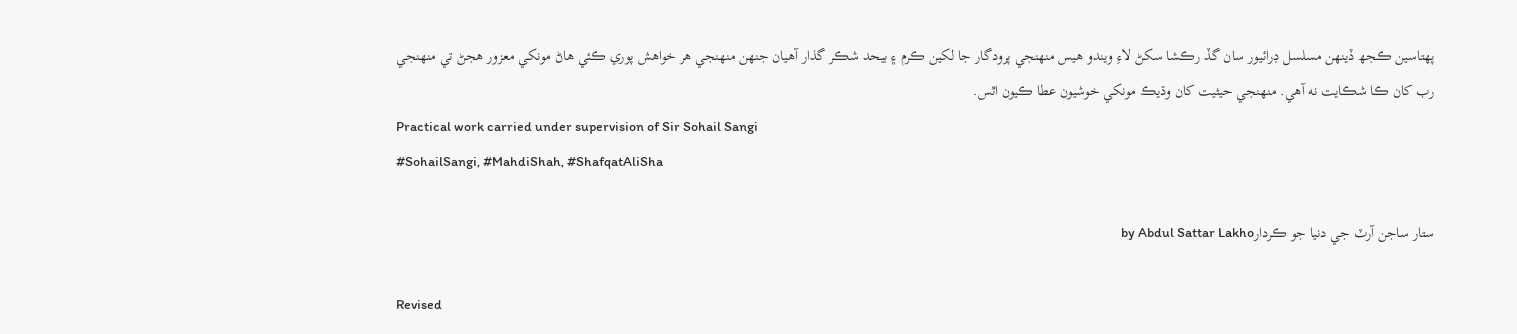پهتاسين ڪجھ ڏينهن مسلسل ڊرائيور سان گڏ رڪشا سکڻ لاءِ ويندو هيس منهنجي پرودگار جا لکين ڪرم ۽ بيحد شڪر گذار آهيان جنهن منهنجي هر خواهش پوري ڪئي هاڻ مونکي معزور هجڻ تي منهنجي رب کان ڪا شڪايت نه آهي. منهنجي حيثيت کان وڌيڪ مونکي خوشيون عطا ڪيون اٿس.
Practical work carried under supervision of Sir Sohail Sangi
#SohailSangi, #MahdiShah, #ShafqatAliSha

ستار ساجن آرٽ جي دنيا جو ڪردارby Abdul Sattar Lakho

Revised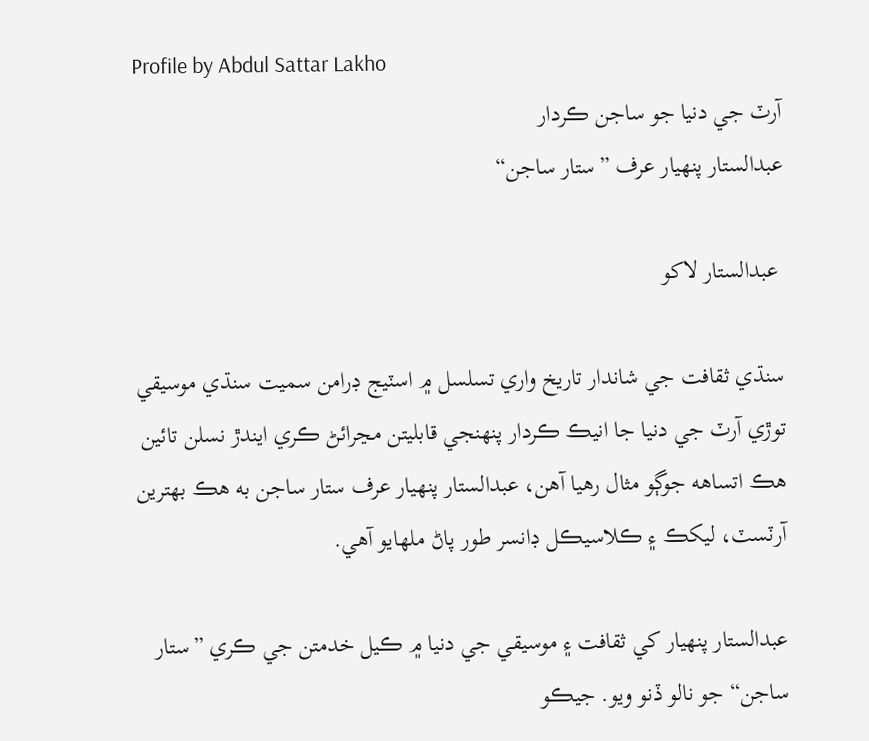Profile by Abdul Sattar Lakho
آرٽ جي دنيا جو ساجن ڪردار
عبدالستار پنهيار عرف ”ستار ساجن“

 عبدالستار لاکو

سنڌي ثقافت جي شاندار تاريخ واري تسلسل ۾ اسٽيج ڊرامن سميت سنڌي موسيقي توڙي آرٽ جي دنيا جا انيڪ ڪردار پنهنجي قابليتن مڃرائڻ ڪري ايندڙ نسلن تائين هڪ اتساهه جوڳو مثال رهيا آهن، عبدالستار پنهيار عرف ستار ساجن به هڪ بهترين آرٽسٽ، ليکڪ ۽ ڪلاسيڪل ڊانسر طور پاڻ ملهايو آهي.

عبدالستار پنهيار کي ثقافت ۽ موسيقي جي دنيا ۾ ڪيل خدمتن جي ڪري ”ستار ساجن“ جو نالو ڏنو ويو. جيڪو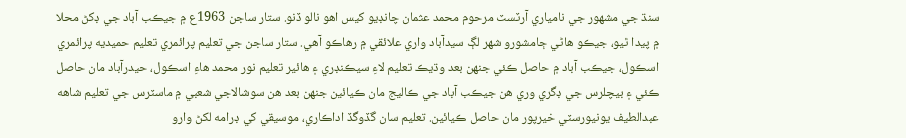سنڌ جي مشهور جي نامياري آرٽسٽ مرحوم محمد عثمان چانڊيو کيس اهو نالو ڏنو. ستار ساجن 1963ع ۾ جيڪب آباد جي ڊکڻ محلا ۾ پيدا ٿيو، جيڪو هاڻي ڄامشورو شهر لڳ سيدآباد واري علائقي ۾ رهاڪو آهي. ستار ساجن جي تعليم پرائمري تعليم حميديه پرائمري اسڪول، جيڪب آباد ۾ حاصل ڪئي جنهن بعد وڌيڪ تعليم لاءِ سيڪنڊري ۽ هائير تعليم نور محمد هاءِ اسڪول، حيدرآباد مان حاصل ڪئي ۽ بيچلرس جي ڊگري وري هن جيڪب آباد جي ڪاليج مان ڪيائين جنهن بعد هن سوشالاجي شعبي ۾ ماسٽرس جي تعليم شاهه عبدالطيف يونيورسٽي خيرپور مان حاصل ڪيائين. تعليم سان گڏوگڏ اداڪاري، موسيقي کي ڊرامه لکڻ وارو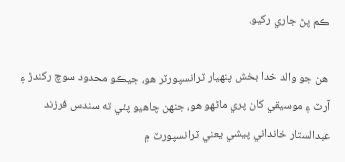ڪم پڻ جاري رکيو.

 هن جو والد خدا بخش پنهيار ٽرانسپورٽر هو، جيڪو محدود سوچ رکندڙ ۽ آرٽ ۽ موسيقي کان پري ماڻهو هو، جنهن چاهيو پئي ته سندس فرزند عبدالستار خانداني پيشي يعني ٽرانسپورٽ ۾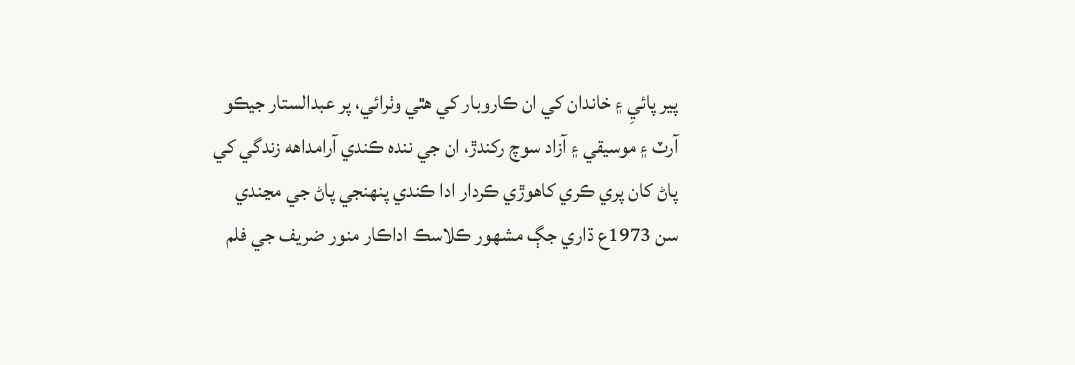پير پائيِ ۽ خاندان کي ان ڪاروبار کي هٿي وٺرائي، پر عبدالستار جيڪو آرٽ ۽ موسيقي ۽ آزاد سوچ رکندڙ، ان جي ننده ڪندي آرامداهه زندگي کي پاڻ کان پري ڪري کاهوڙي ڪردار ادا ڪندي پنهنجي پاڻ جي مڃندي سن 1973ع ڌاري جڳ مشهور ڪلاسڪ اداڪار منور ضريف جي فلم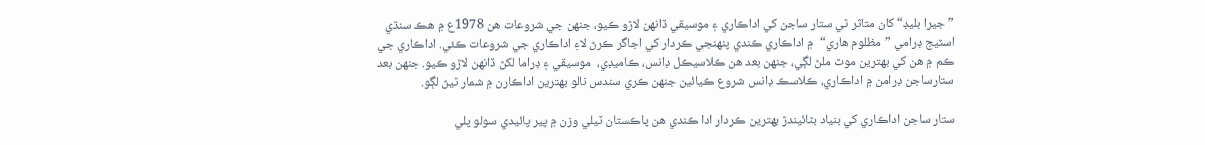”جيرا بليڊ“ کان متاثر ٿي ستار ساجن کي اداڪاري ۽ موسيقي ڏانهن لاڙو ڪيو، جنهن جي شروعات هن 1978ع ۾ هڪ سنڌي اسٽيج ڊرامي ”مظلوم هاري“  ۾ اداڪاري ڪندي پنهنجي ڪردار کي اجاگر ڪرڻ لاءِ اداڪاري جي شروعات ڪئي. اداڪاري جي ڪم ۾ هن کي بهترين موٽ ملڻ لڳي، جنهن بعد هن ڪلاسيڪل ڊانس، ڪاميڊي،  موسيقي ۽ ڊراما لکڻ ڏانهن لاڙو ڪيو. جنهن بعد ستارساجن ڊرامن ۾ اداڪاري، ڪلاسڪ ڊانس شروع ڪيائين جنهن ڪري سندس نالو بهترين اداڪارن ۾ شمار ٿيڻ لڳو.

ستار ساجن اداڪاري کي بنياد بڻائيندڙ بهترين ڪردار ادا ڪندي هن پاڪستان ٽيلي وزن ۾ پير پائيدي سولو پلي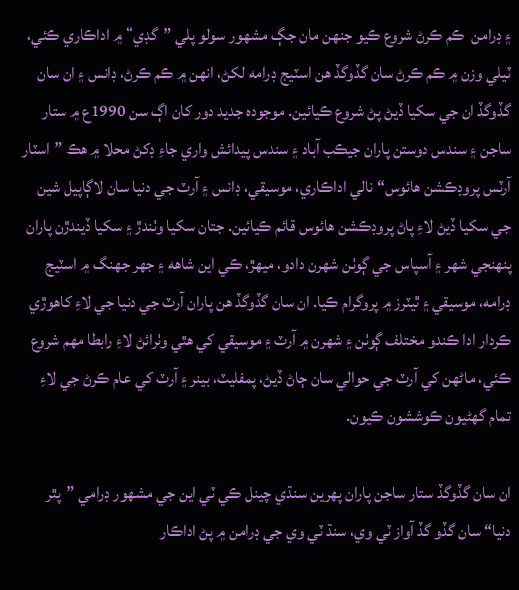۽ ڊرامن  ڪم ڪرڻ شروع ڪيو جنهن مان جڳ مشهور سولو پلي ”گڊي“ ۾ اداڪاري ڪئي، ٽيلي وزن ۾ ڪم ڪرڻ سان گڏوگڏ هن اسٽيج ڊرامه لکڻ، انهن ۾ ڪم ڪرڻ، ڊانس ۽ ان سان گڏوگڏ ان جي سکيا ڏيڻ پڻ شروع ڪيائين. موجوده جديد دور کان اڳ سن 1990ع ۾ ستار ساجن ۽ سندس دوستن پاران جيڪب آباد ۽ سندس پيدائش واري جاءِ ڊکڻ محلا ۾ هڪ ”اسٽار آرٽس پروڊڪشن هائوس“ نالي اداڪاري، موسيقي، ڊانس ۽ آرٽ جي دنيا سان لاڳاپيل شين جي سکيا ڏيڻ لاءِ پاڻ پروڊڪشن هائوس قائم ڪيائين. جتان سکيا وٺندڙ ۽ سکيا ڏيندڙن پاران پنهنجي شهر ۽ آسپاس جي ڳوٺن شهرن دادو، ميهڙ، ڪي اين شاهه ۽ جهر جهنگ ۾ اسٽيج ڊرامه، موسيقي ۽ ٿيٽرز ۾ پروگرام ڪيا. ان سان گڏوگڏ هن پاران آرٽ جي دنيا جي لاءِ کاهوڙي ڪردار ادا ڪندو مختلف ڳوٺن ۽ شهرن ۾ آرٽ ۽ موسيقي کي هٿي وٺرائڻ لاءِ رابطا مهم شروع ڪئي، ماڻهن کي آرٽ جي حوالي سان ڄاڻ ڏيڻ، پمفليٽ، بينر ۽ آرٽ کي عام ڪرڻ جي لاءِ تمام گهڻيون ڪوششون ڪيون.

ان سان گڏوگڏ ستار ساجن پاران پهرين سنڌي چينل ڪي ٽي اين جي مشهور ڊرامي ”پٿر دنيا“ سان گڏو گڏ آواز ٽي وي، سنڌ ٽي وي جي ڊرامن ۾ پڻ اداڪار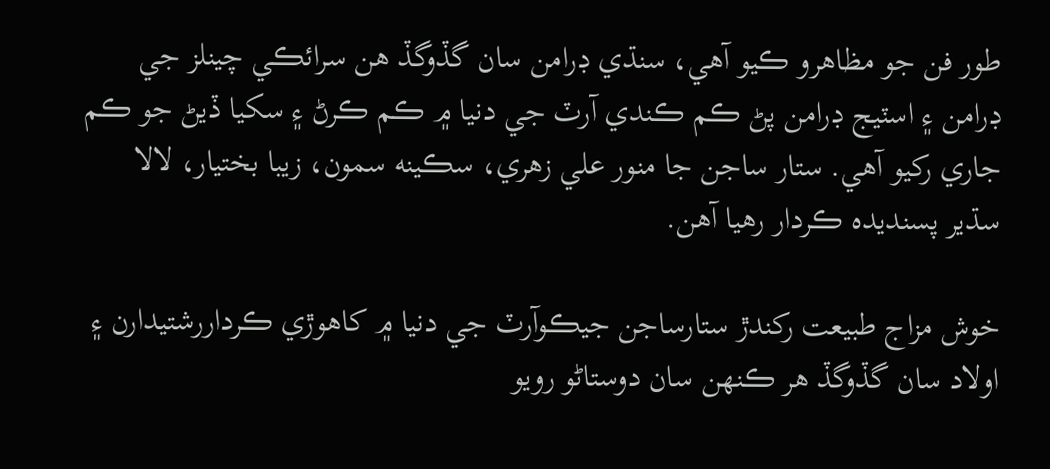طور فن جو مظاهرو ڪيو آهي، سنڌي ڊرامن سان گڏوگڏ هن سرائڪي چينلز جي ڊرامن ۽ اسٽيج ڊرامن پڻ ڪم ڪندي آرٽ جي دنيا ۾ ڪم ڪرڻ ۽ سکيا ڏيڻ جو ڪم جاري رکيو آهي. ستار ساجن جا منور علي زهري، سڪينه سمون، زيبا بختيار، لالا سڌير پسنديده ڪردار رهيا آهن.

خوش مزاج طبيعت رکندڙ ستارساجن جيڪوآرٽ جي دنيا ۾ کاهوڙي ڪرداررشتيدارن ۽ اولاد سان گڏوگڏ هر ڪنهن سان دوستاڻو رويو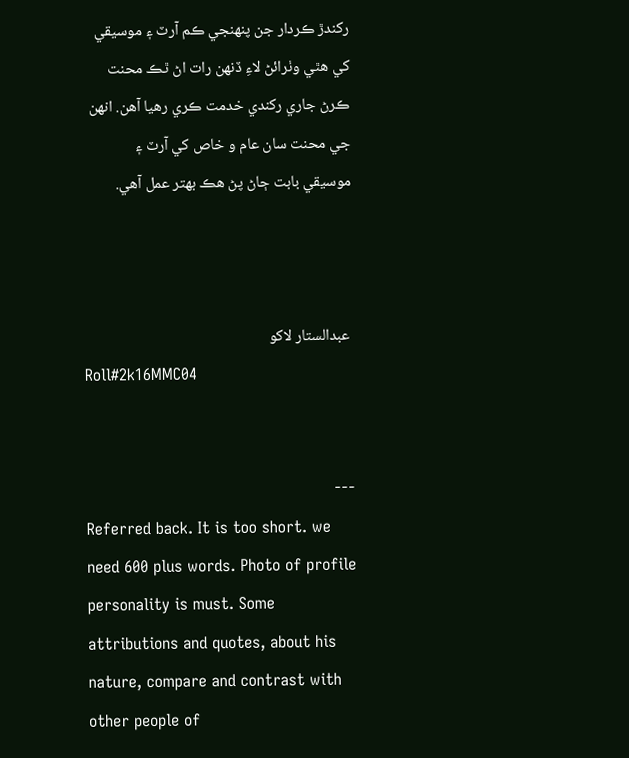رکندڙ ڪردار جن پنهنجي ڪم آرٽ ۽ موسيقي کي هٿي وٺرائڻ لاءِ ڏنهن رات اڻ ٿڪ محنت ڪرڻ جاري رکندي خدمت ڪري رهيا آهن. انهن جي محنت سان عام و خاص کي آرٽ ۽ موسيقي بابت ڄاڻ پڻ هڪ بهتر عمل آهي.



 عبدالستار لاکو
Roll#2k16MMC04


---
Referred back. It is too short. we need 600 plus words. Photo of profile personality is must. Some attributions and quotes, about his nature, compare and contrast with  other people of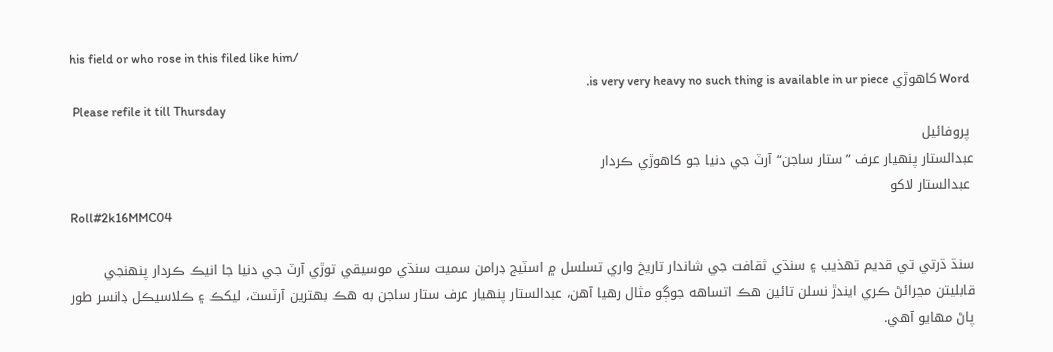his field or who rose in this filed like him/
 Word کاهوڙي is very very heavy no such thing is available in ur piece.
 Please refile it till Thursday
 پروفائيل
عبدالستار پنهيار عرف ”ستار ساجن“ آرٽ جي دنيا جو کاهوڙي ڪردار
 عبدالستار لاکو
Roll#2k16MMC04

سنڌ ڌرتي تي قديم تهذيب ۽ سنڌي ثقافت جي شاندار تاريخ واري تسلسل ۾ اسٽيج ڊرامن سميت سنڌي موسيقي توڙي آرٽ جي دنيا جا انيڪ ڪردار پنهنجي قابليتن مڃرائڻ ڪري ايندڙ نسلن تائين هڪ اتساهه جوڳو مثال رهيا آهن، عبدالستار پنهيار عرف ستار ساجن به هڪ بهترين آرٽسٽ، ليکڪ ۽ ڪلاسيڪل ڊانسر طور پاڻ مهايو آهي.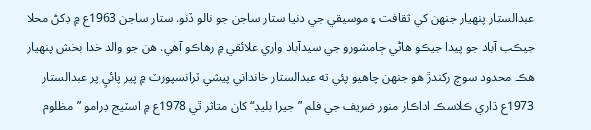عبدالستار پنهيار جنهن کي ثقافت ۽ موسيقي جي دنيا ستار ساجن جو نالو ڏنو. ستار ساجن 1963ع ۾ ڊکڻ محلا جيڪب آباد جو پيدا جيڪو هاڻي ڄامشورو جي سيدآباد واري علائقي ۾ رهاڪو آهي. هن جو والد خدا بخش پنهيار هڪ محدود سوچ رکندڙ هو جنهن چاهيو پئي ته عبدالستار خانداني پيشي ٽرانسپورٽ ۾ پير پائيِ پر عبدالستار 1973ع ڌاري ڪلاسڪ اداڪار منور ضريف جي فلم ”جيرا بليڊ“ کان متاثر ٿي 1978ع ۾ اسٽيج ڊرامو ”مظلوم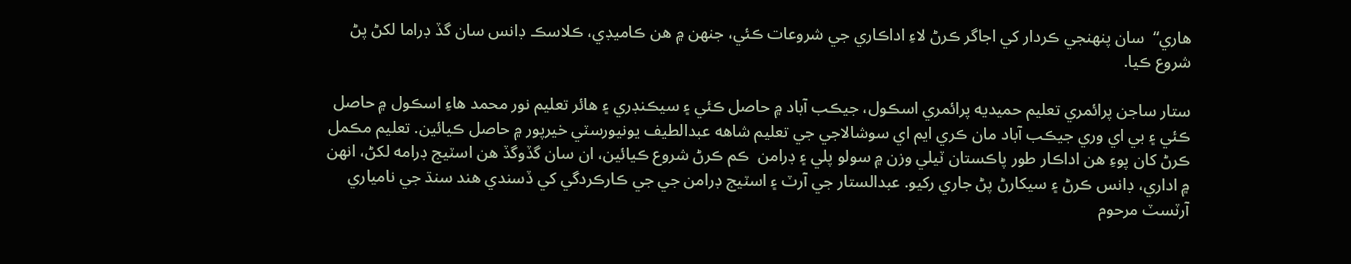هاري“  سان پنهنجي ڪردار کي اجاگر ڪرڻ لاءِ اداڪاري جي شروعات ڪئي، جنهن ۾ هن ڪاميڊي، ڪلاسڪ ڊانس سان گڏ ڊراما لکڻ پڻ شروع ڪيا.

ستار ساجن پرائمري تعليم حميديه پرائمري اسڪول، جيڪب آباد ۾ حاصل ڪئي ۽ سيڪنڊري ۽ هائر تعليم نور محمد هاءِ اسڪول ۾ حاصل ڪئي ۽ بي اي وري جيڪب آباد مان ڪري ايم اي سوشالاجي جي تعليم شاهه عبدالطيف يونيورسٽي خيرپور ۾ حاصل ڪيائين. تعليم مڪمل ڪرڻ کان پوءِ هن اداڪار طور پاڪستان ٽيلي وزن ۾ سولو پلي ۽ ڊرامن  ڪم ڪرڻ شروع ڪيائين، ان سان گڏوگڏ هن اسٽيج ڊرامه لکڻ، انهن ۾ اداري، ڊانس ڪرڻ ۽ سيکارڻ پڻ جاري رکيو. عبدالستار جي آرٽ ۽ اسٽيج ڊرامن جي جي ڪارڪردگي کي ڏسندي هند سنڌ جي نامياري آرٽسٽ مرحوم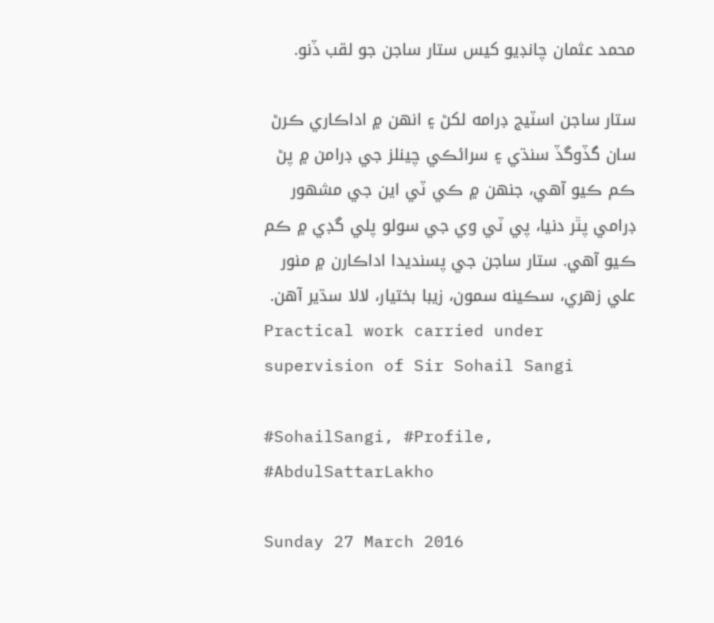محمد عثمان چانڊيو کيس ستار ساجن جو لقب ڏنو.

ستار ساجن اسٽيج ڊرامه لکڻ ۽ انهن ۾ اداڪاري ڪرڻ سان گڏوگڏ سنڌي ۽ سرائڪي چينلز جي ڊرامن ۾ پڻ ڪم ڪيو آهي، جنهن ۾ ڪي ٽي اين جي مشهور ڊرامي پٿر دنيا، پي ٽي وي جي سولو پلي گڊي ۾ ڪم ڪيو آهي. ستار ساجن جي پسنديدا اداڪارن ۾ منور علي زهري، سڪينه سمون، زيبا بختيار، لالا سڌير آهن.
Practical work carried under supervision of Sir Sohail Sangi

#SohailSangi, #Profile, #AbdulSattarLakho

Sunday 27 March 2016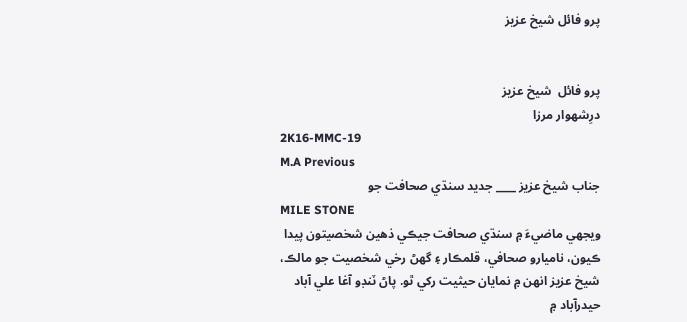پرو فائل شيخ عزيز


پرو فائل  شيخ عزيز
درِشھوار مرزا
2K16-MMC-19
M.A Previous
جناب شيخ عزيز ____ جديد سنڌي صحافت جو
MILE STONE
ويجھي ماضيءَ ۾ سنڌي صحافت جيڪي ذھين شخصيتون پيدا ڪيون، ناميارو صحافي، قلمڪار ۽ گھڻ رخي شخصيت جو مالڪ، شيخ عزيز انھن ۾ نمايان حيثيت رکي ٿو. پاڻ ٽنڊو آغا علي آباد حيدرآباد ۾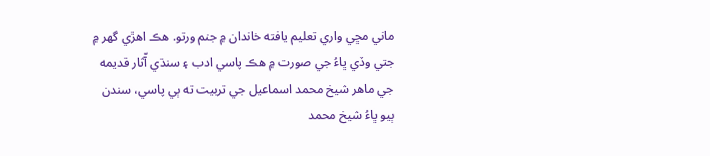ماني مڇي واري تعليم يافته خاندان ۾ جنم ورتو. ھڪ اھڙي گھر ۾ جتي وڏي ڀاءُ جي صورت ۾ ھڪ پاسي ادب ۽ سنڌي آّثار قديمه جي ماھر شيخ محمد اسماعيل جي تربيت ته ٻي پاسي، سندن ٻيو ڀاءُ شيخ محمد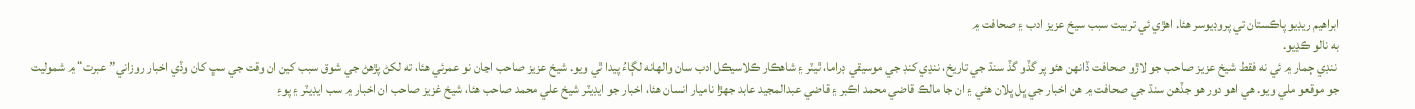ابراھيم ريڊيو پاڪستان تي پروڊيوسر ھئا. اھڙي ئي تربيت سبب سيخ عزيز ادب ۽ صحافت ۾
به نالو ڪڍيو.
 ننڊي ڄمار ۾ ئي نه فقط شيخ عزيز صاحب جو لاڙو صحافت ڏانھن ھئو پر گڏو گڏ سنڌ جي تاريخ، ننڍي کنڊ جي موسيقي ڊراما، ٿيٽر ۽ شاھڪار ڪلاسيڪل ادب سان والھانه لڳاءُ پيدا ٿي ويو. شيخ عزيز صاحب اڃان نو عمرئي ھئا، ته لکڻ پڙھڻ جي شوق سبب کين ان وقت جي سڀ کان وڏي اخبار روزاني”عبرت“ ۾ شموليت جو موقعو ملي ويو. ھي اھو دور ھو جڏھن سنڌ جي صحافت ۾ ھن اخبار جي ڀل ڀلان ھئي ۽ ان جا مالڪ قاضي محمد اڪبر ۽ قاضي عبدالمجيد عابد جھڙا ناميار انسان ھئا، اخبار جو ايڊيٽر شيخ علي محمد صاحب ھئا، شيخ غزيز صاحب ان اخبار ۾ سب ايڊيٽر ۽ پوءِ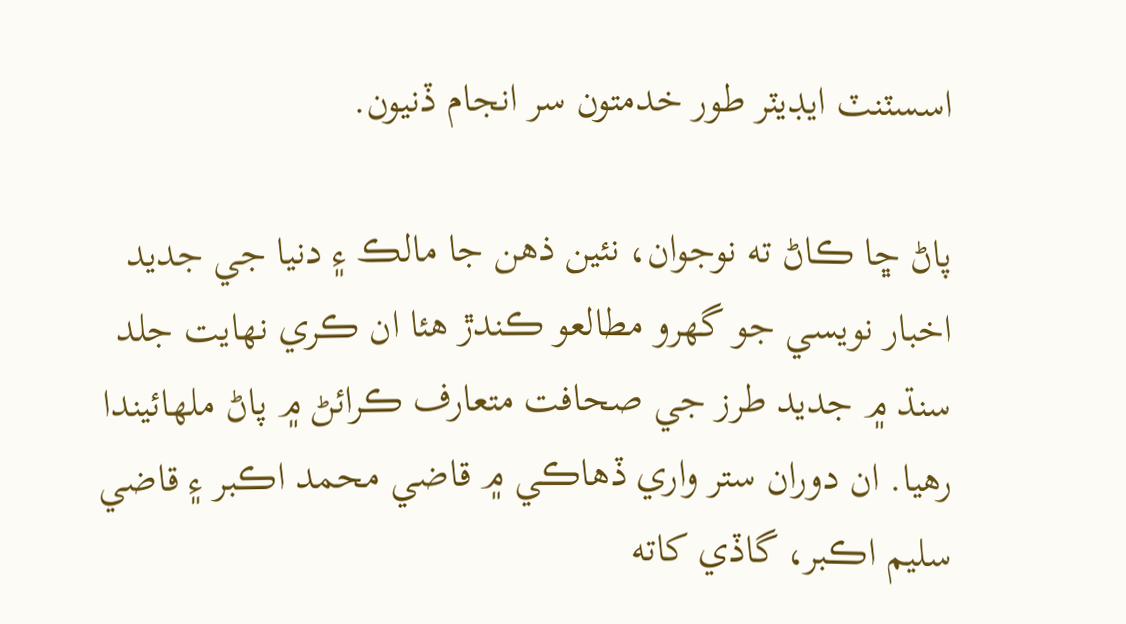اسسٽنٽ ايڊيٽر طور خدمتون سر انجام ڏنيون.

پاڻ ڇا ڪاڻ ته نوجوان، نئين ذھن جا مالڪ ۽ دنيا جي جديد اخبار نويسي جو گھرو مطالعو ڪندڙ ھئا ان ڪري نھايت جلد سنڌ ۾ جديد طرز جي صحافت متعارف ڪرائڻ ۾ پاڻ ملھائيندا رھيا. ان دوران ستر واري ڏھاڪي ۾ قاضي محمد اڪبر ۽ قاضي سليم اڪبر، گاڏي کاته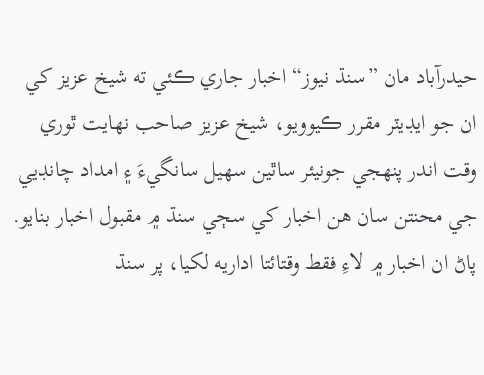حيدرآباد مان ”سنڌ نيوز“ اخبار جاري ڪئي ته شيخ عزيز کي ان جو ايڊيٽر مقرر ڪيوويو، شيخ عزيز صاحب نھايت ٿوري وقت اندر پنھجي جونيئر ساٿين سھيل سانگيءَ ۽ امداد چانڊيي جي محنتن سان ھن اخبار کي سڄي سنڌ ۾ مقبول اخبار بنايو. پاڻ ان اخبار ۾ لاءِ فقط وقتائتا اداريه لکيا، پر سنڌ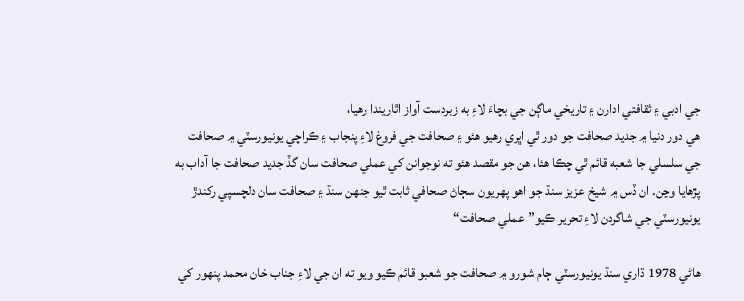جي ادبي ۽ ثقافتي ادارن ۽ تاريخي ماڳن جي بچاءَ لاءِ به زبردست آواز اٿاريندا رھيا،
ھي دور دنيا ۾ جديد صحافت جو دور ٿي اڀري رھيو ھئو ۽ صحافت جي فروغ لاءِ پنجاب ۽ ڪراچي يونيورسٽي ۾ صحافت جي سلسلي جا شعبه قائم ٿي چڪا ھئا، ھن جو مقصد ھئو ته نوجوانن کي عملي صحافت سان گڏ جديد صحافت جا آداب به پڙھايا وڃن. ان ڏس ۾ شيخ عزيز سنڌ جو اھو پھريون سڄاڻ صحافي ثابت ٿيو جنھن سنڌ ۽ صحافت سان دلچسپي رکندڙ يونيورسٽي جي شاگردن لاءِ تحرير ڪيو”عملي صحافت“

ھاڻي 1978 ڌاري سنڌ يونيورسٽي ڄام شورو ۾ صحافت جو شعبو قائم ڪيو ويو ته ان جي لاءِ جناب خان محمد پنھور کي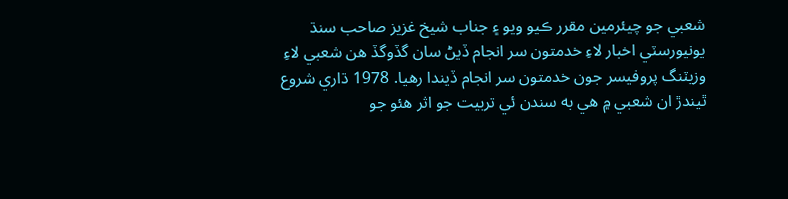شعبي جو چيئرمين مقرر ڪيو ويو ۽ جناب شيخ غزيز صاحب سنڌ يونيورسٽي اخبار لاءِ خدمتون سر انجام ڏيڻ سان گڏوگڏ ھن شعبي لاءِ وزيٽنگ پروفيسر جون خدمتون سر انجام ڏيندا رھيا. 1978 ڌاري شروع ٿيندڙ ان شعبي ۾ ھي به سندن ئي تربيت جو اثر ھئو جو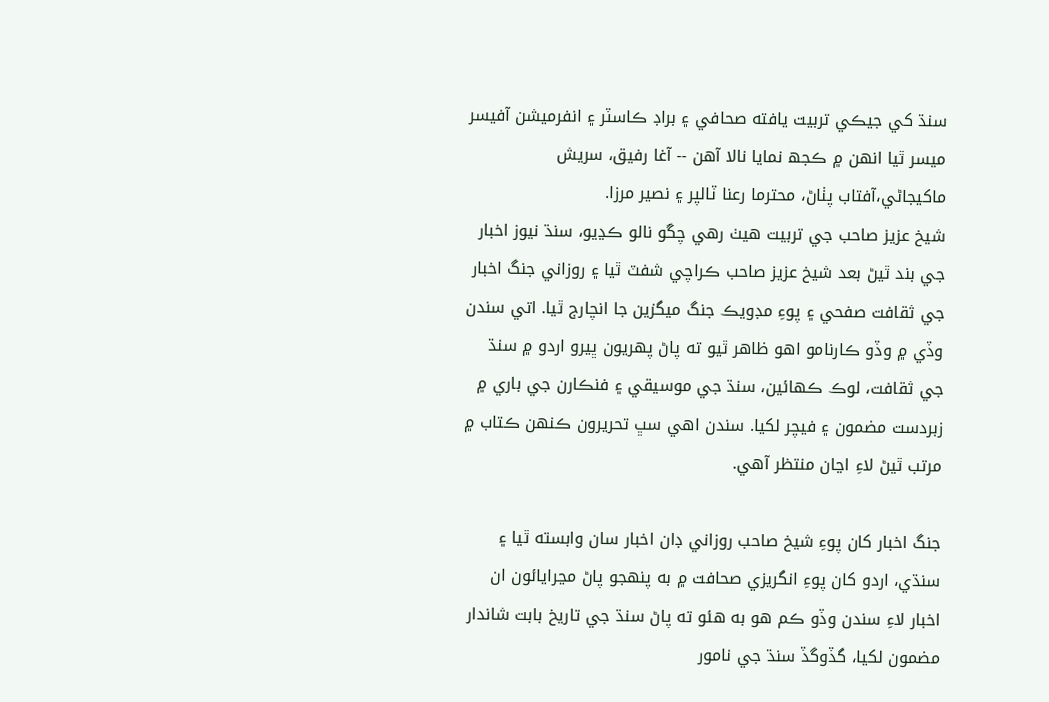سنڌ کي جيڪي تربيت يافته صحافي ۽ براڊ ڪاسٽر ۽ انفرميشن آفيسر ميسر ٿيا انھن ۾ ڪجھ نمايا نالا آھن -- آغا رفيق، سريش ماکيجاڻي،آفتاب پٺاڻ، محترما رعنا ٽالپر ۽ نصير مرزا.
شيخ عزيز صاحب جي تربيت ھيٺ رھي چڱو نالو ڪڍيو، سنڌ نيوز اخبار جي بند ٿيڻ بعد شيخ عزيز صاحب ڪراچي شفٽ ٿيا ۽ روزاني جنگ اخبار جي ثقافت صفحي ۽ پوءِ مڊويڪ جنگ ميگزين جا انچارج ٿيا. اتي سندن وڏي ۾ وڏو ڪارنامو اھو ظاھر ٿيو ته پاڻ پھريون ڀيرو اردو ۾ سنڌ جي ثقافت، لوڪ ڪھائين، سنڌ جي موسيقي ۽ فنڪارن جي باري ۾ زبردست مضمون ۽ فيچر لکيا. سندن اھي سڀ تحريرون ڪنھن ڪتاب ۾ مرتب ٿيڻ لاءِ اڃان منتظر آھي.

جنگ اخبار کان پوءِ شيخ صاحب روزاني ڊان اخبار سان وابسته ٿيا ۽ سنڌي، اردو کان پوءِ انگريزي صحافت ۾ به پنھجو پاڻ مڃرايائون ان اخبار لاءِ سندن وڏو ڪم ھو به ھئو ته پاڻ سنڌ جي تاريخ بابت شاندار مضمون لکيا، گڏوگڏ سنڌ جي نامور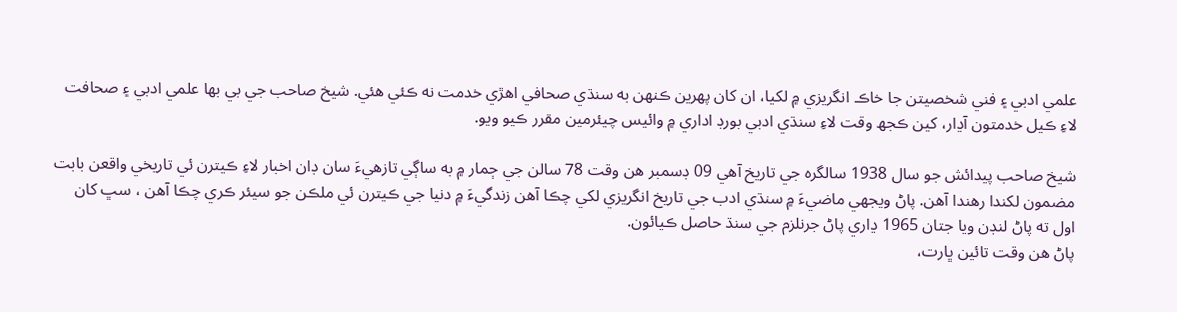علمي ادبي ۽ فني شخصيتن جا خاڪ انگريزي ۾ لکيا، ان کان پھرين ڪنھن به سنڌي صحافي اھڙي خدمت نه ڪئي ھئي. شيخ صاحب جي بي بھا علمي ادبي ۽ صحافت لاءِ ڪيل خدمتون آڍار، کين ڪجھ وقت لاءِ سنڌي ادبي بورڊ اداري ۾ وائيس چيئرمين مقرر ڪيو ويو.

شيخ صاحب پيدائش جو سال 1938 سالگره جي تاريخ آھي 09 ڊسمبر ھن وقت 78 سالن جي ڄمار ۾ به ساڳي تازهيءَ سان ڊان اخبار لاءِ ڪيترن ئي تاريخي واقعن بابت مضمون لکندا رھندا آھن. پاڻ ويجھي ماضيءَ ۾ سنڌي ادب جي تاريخ انگريزي لکي چڪا آھن زندگيءَ ۾ دنيا جي ڪيترن ئي ملڪن جو سيئر ڪري چڪا آھن ، سڀ کان اول ته پاڻ لنڊن ويا جتان 1965 ڍاري پاڻ جرنلزم جي سنڌ حاصل ڪيائون.
پاڻ ھن وقت تائين ڀارت،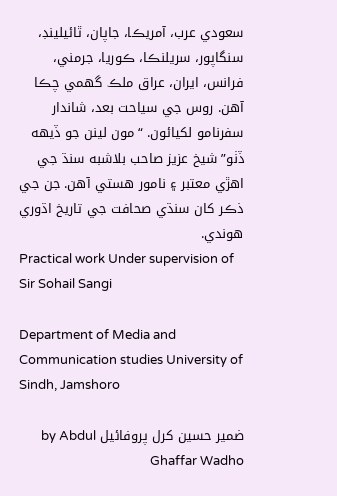سعودي عرب، آمريڪا، جاپان، ٿائيلينڊ، سنگاپور، سريلنڪا، ڪوريا، جرمني، فرانس، ايران، عراق ملڪ گھمي چڪا آھن. روس جي سياحت بعد، شاندار سفرنامو لکيائون. “مون لينن جو ڏيھه ڏٺو” شيخ عزيز صاحب بلاشبه سنڌ جي اھڙي معتبر ۽ نامور ھستي آھن. جن جي ذڪر کان سنڌي صحافت جي تاريخ اڌوري ھوندي.
Practical work Under supervision of Sir Sohail Sangi

Department of Media and Communication studies University of Sindh, Jamshoro

ضمير حسين کرل پروفائيل by Abdul Ghaffar Wadho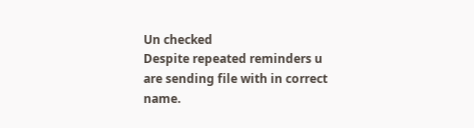Un checked
Despite repeated reminders u are sending file with in correct name.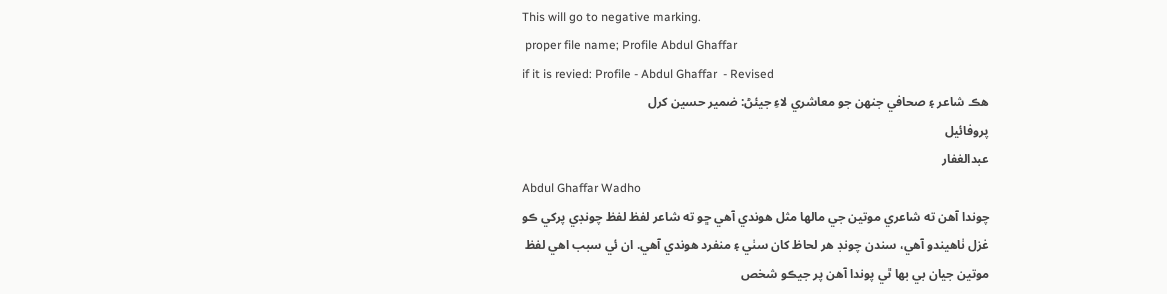This will go to negative marking.
 proper file name; Profile Abdul Ghaffar
if it is revied: Profile - Abdul Ghaffar  - Revised
هڪ شاعر ۽ صحافي جنهن جو معاشري لاءِ جيئڻ: ضمير حسين کرل
پروفائيل
عبدالغفار
Abdul Ghaffar Wadho
چوندا آهن ته شاعري موتين جي مالها مثل هوندي آهي ڇو ته شاعر لفظ لفظ چونڊي پرکي ڪو غزل ٺاهيندو آهي، سندن چونڊ هر لحاظ کان سٺي ۽ منفرد هوندي آهي. ان ئي سبب اهي لفظ موتين جيان بي بها ٿي پوندا آهن پر جيڪو شخص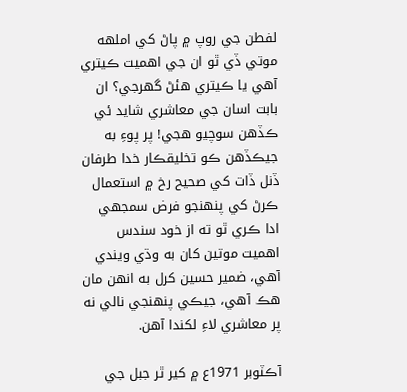لفطن جي روپ ۾ پاڻ کي املهه موتي ڏي ٿو ان جي اهميت ڪيتري آهي يا ڪيتري هئڻ گھرجي؟ ان بابت اسان جي معاشري شايد ئي ڪڏهن سوچيو هجي! پر پوءِ به جيڪڏهن ڪو تخليقڪار خدا طرفان ڏنل ڏات کي صحيح رخ ۾ استعمال ڪرڻ کي پنهنجو فرض سمجھي ادا ڪري ٿو ته از خود سندس اهميت موتين کان به وڌي ويندي آهي، ضمير حسين کرل به انهن مان هڪ آهي، جيڪي پنهنجي نالي نه پر معاشري لاءِ لکندا آهن.

آڪٽوبر 1971ع ۾ کير ٿر جبل جي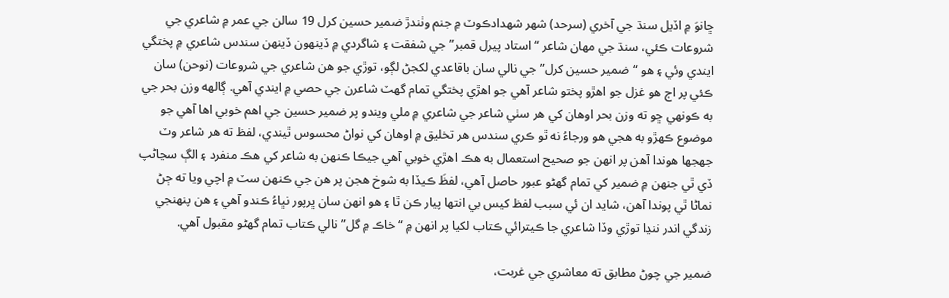ڇانوَ ۾ اڏيل سنڌ جي آخري (سرحد) شهر شهدادڪوٽ ۾ جنم وٺندڙ ضمير حسين کرل 19 سالن جي عمر ۾ شاعري جي شروعات ڪئي، سنڌ جي مهان شاعر “استاد پيرل قمبر” جي شفقت ۽ شاگردي ۾ ڏينهون ڏينهن سندس شاعري ۾ پختگي ايندي وئي ۽ هو “ضمير حسين کرل” جي نالي سان باقاعدي لکجڻ لڳو، توڙي جو هن شاعري جي شروعات (نوحن) سان ڪئي پر اڄ هو غزل جو اهڙو پختو شاعر آهي جو اهڙي پختگي تمام گھٽ شاعرن جي حصي ۾ ايندي آهي. ڳالهه وزن بحر جي به ڪونهي ڇو ته وزن بحر اوهان کي هر سٺي شاعر جي شاعري ۾ ملي ويندو پر ضمير حسين جي اهم خوبي اها آهي جو موضوع ڪهڙو به هجي هو ورجاءُ نه ٿو ڪري سندس هر تخليق ۾ اوهان کي نواڻ محسوس ٿيندي، لفظ ته هر شاعر وٽ جھجھا هوندا آهن پر انهن جو صحيح استعمال به هڪ اهڙي خوبي آهي جيڪا ڪنهن به شاعر کي هڪ منفرد ۽ الڳ سڃاڻپ ڏي ٿي جنهن ۾ ضمير کي تمام گھڻو عبور حاصل آهي، لفظَ ڪيڏا به شوخ هجن پر هن جي ڪنهن سٽ ۾ اچي ويا ته ڄڻ نماڻا ٿي پوندا آهن، شايد ان ئي سبب لفظ کيس بي انتها پيار ڪن ٿا ۽ هو انهن سان ڀرپور نڀاءُ ڪندو آهي ۽ هن پنهنجي زندگي اندر ننڍا توڙي وڏا شاعري جا ڪيترائي ڪتاب لکيا پر انهن ۾ “خاڪ ۾ گل” نالي ڪتاب تمام گھڻو مقبول آهي.

ضمير جي چوڻ مطابق ته معاشري جي غربت،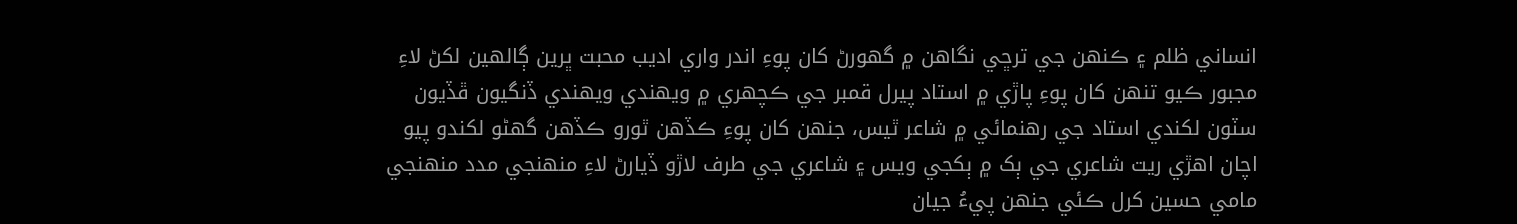انساني ظلم ۽ ڪنهن جي ترڇي نگاهن ۾ گھورڻ کان پوءِ اندر واري اديب محبت ڀرين ڳالهين لکڻ لاءِ مجبور ڪيو تنهن کان پوءِ پاڙي ۾ استاد پيرل قمبر جي ڪچهري ۾ ويهندي ويهندي ڏنگيون ڦڏيون سٽون لکندي استاد جي رهنمائي ۾ شاعر ٿيس، جنهن کان پوءِ ڪڏهن ٿورو ڪڏهن گھڻو لکندو پيو اچان اهڙي ريت شاعري جي ٻک ۾ ٻکجي ويس ۽ شاعري جي طرف لاڙو ڏيارڻ لاءِ منهنجي مدد منهنجي مامي حسين کرل ڪئي جنهن پيءُ جيان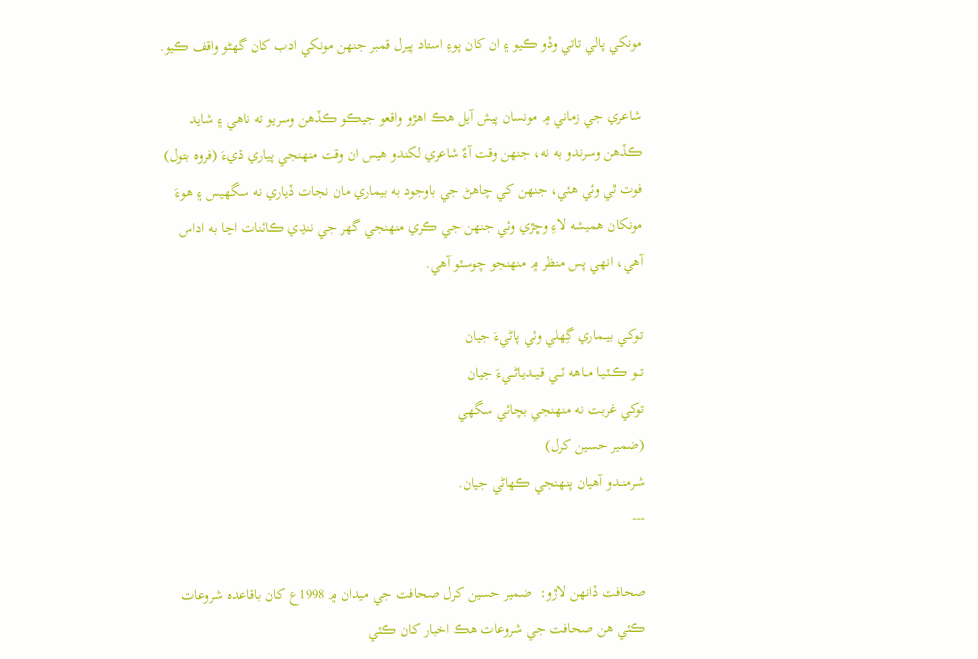مونکي پالي تاتي وڏو ڪيو ۽ ان کان پوءِ استاد پيرل قمبر جنهن مونکي ادب کان گھڻو واقف ڪيو.

شاعري جي زماني ۾ مونسان پيش آيل هڪ اهڙو واقعو جيڪو ڪڏهن وسريو ته ناهي ۽ شايد ڪڏهن وسرندو به نه، جنهن وقت آءٌ شاعري لکندو هيس ان وقت منهنجي پياري ڌيءَ (فروه بتول) فوت ٿي وئي هئي، جنهن کي چاهڻ جي باوجود به بيماري مان نجات ڏياري نه سگھيس ۽ هوءَ مونکان هميشه لاءِ وڇڙي وئي جنهن جي ڪري منهنجي گھر جي ننڍي ڪائنات اڃا به اداس آهي، انهي پس منظر ۾ منهنجو چوسٽو آهي.

تـوکـي بيــماري گِھلي وئي پاڻيءَ جيان
تـــو ڪــٽـيـا مــاهه ٽــي قـيــديـاڻــيءَ جيان
توکي غربت نه منهنجي بچائي سگھي
(ضمير حسين کرل)
شـرمنــدو آهيان پنـهنجي ڪهاڻي جيان.
---

صحافت ڏانهن لاڙو:  ضمير حسين کرل صحافت جي ميدان ۾ 1998ع کان باقاعده شروعات ڪئي هن صحافت جي شروعات هڪ اخبار کان ڪئي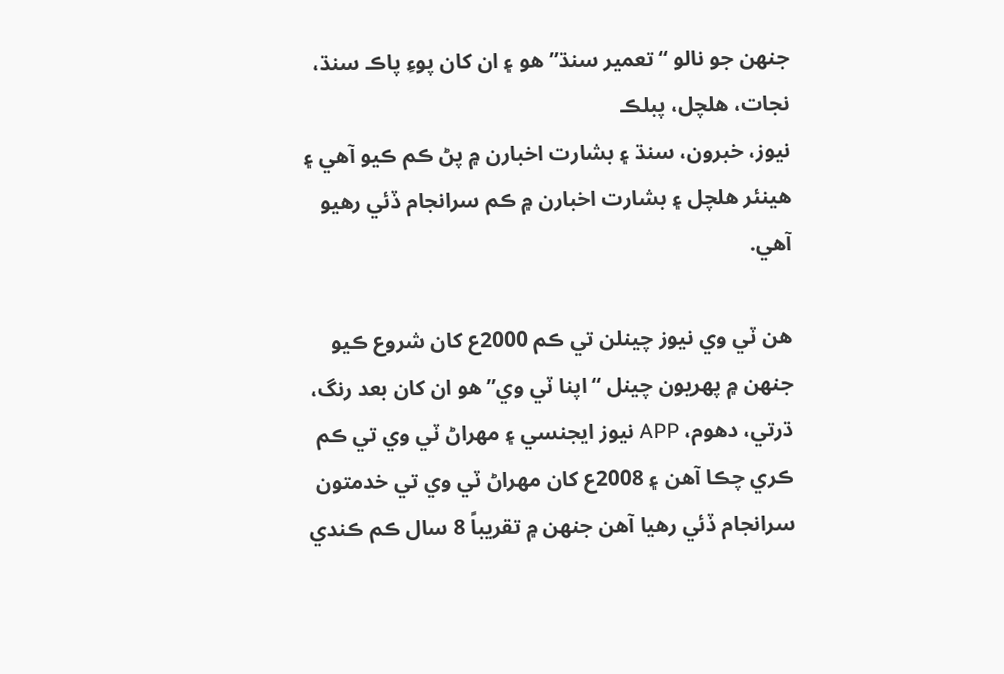جنهن جو نالو “تعمير سنڌ” هو ۽ ان کان پوءِ پاڪ سنڌ، نجات، هلچل، پبلڪ
نيوز، خبرون، سنڌ ۽ بشارت اخبارن ۾ پڻ ڪم ڪيو آهي ۽ هينئر هلچل ۽ بشارت اخبارن ۾ ڪم سرانجام ڏئي رهيو آهي.

هن ٽي وي نيوز چينلن تي ڪم 2000ع کان شروع ڪيو جنهن ۾ پهريون چينل “اپنا ٽي وي” هو ان کان بعد رنگ، ڌرتي، دهوم، APP نيوز ايجنسي ۽ مهراڻ ٽي وي تي ڪم ڪري چڪا آهن ۽ 2008ع کان مهراڻ ٽي وي تي خدمتون سرانجام ڏئي رهيا آهن جنهن ۾ تقريباً 8 سال ڪم ڪندي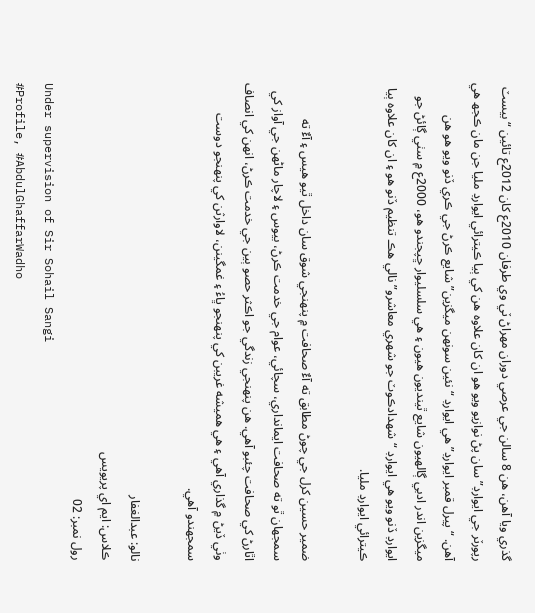گذري ويا آهن، هن 8 سالن جي عرصي دوران مهراڻ ٽي وي طرفان 2010ع کان 2012ع تائين “ بيسٽ رپورٽر جي ايوارڊ” سان پڻ نوازيو ويو هو ان کان علاوه هن کي ٻيا ڪيترائي ايوارڊ مليا جن مان ڪجھ هي آهن. “پيرل قمبر ايوارڊ” هي ايوارڊ “نئين سونهن ميگزين” شايع ڪرڻ جي ڪري ڏنو ويو هو هن ميگزين اندر ادبي ڳالهيون شايع ٿينديون هيون ۽ هي سلسليوار ڇپجندو هو، 2000ع ۾ سٺي ڳائڻ جو ايوارڊ ڏنو ويو هي ايوارڊ “شهدادڪوٽ جو شهري معاشرو” نالي هڪ تنظيم ڏنو هو ۽ ان کان علاوه ٻيا ڪيترائي ايوارڊ مليا.

ضمير حسين کرل جي چوڻ مطابق ته آءٌ صحافت ۾ پنهنجي شوق سان داخل ٿيو هيس ۽ آءٌ ته سمجھان ٿو ته صحافت ايمانداري، سچائي، عوام جي خدمت ڪرڻ، بيوس ۽ لاچار ماڻهن جي آواز کي اٿارڻ کي صحافت چئبو آهي. هن پنهنجي زندگي جو اڪثر حصو ٻين جي خدمت ڪرڻ، انهن کي انصاف وٺي ڏيڻ ۾ گذاري آهي ۽ هي هميشه غريبن کي پنهنجو ڀاءُ ۽ غمگينن، لاوارثن کي پنهنجو دوست سمجھندو آهي.

نالو: عبدالغفار
ڪلاس: ايم اي پريويس
رول نمبر: 02
Under supervision of Sir Sohail Sangi
#Profile, #AbdulGhaffarWadho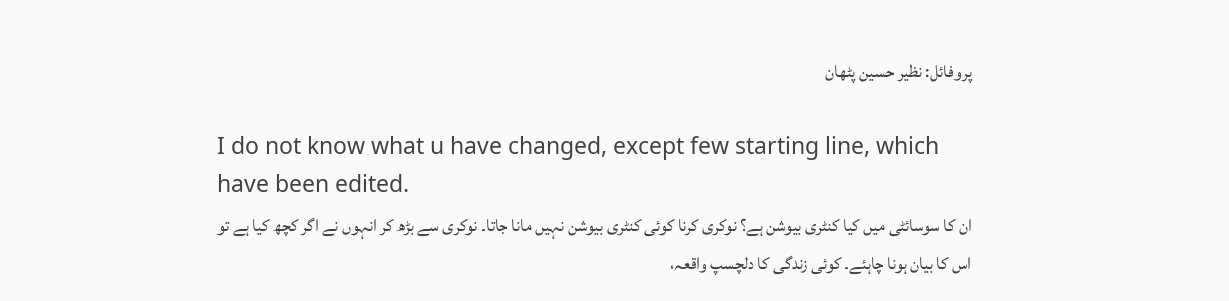پروفائل: نظیر حسین پٹھان

I do not know what u have changed, except few starting line, which  have been edited.
ان کا سوسائٹی میں کیا کنٹری بیوشن ہے؟ نوکری کرنا کوئی کنٹری بیوشن نہیں مانا جاتا۔ نوکری سے بڑھ کر انہوں نے اگر کچھ کیا ہے تو اس کا بیان ہونا چاہئے۔ کوئی زندگی کا دلچسپ واقعہ،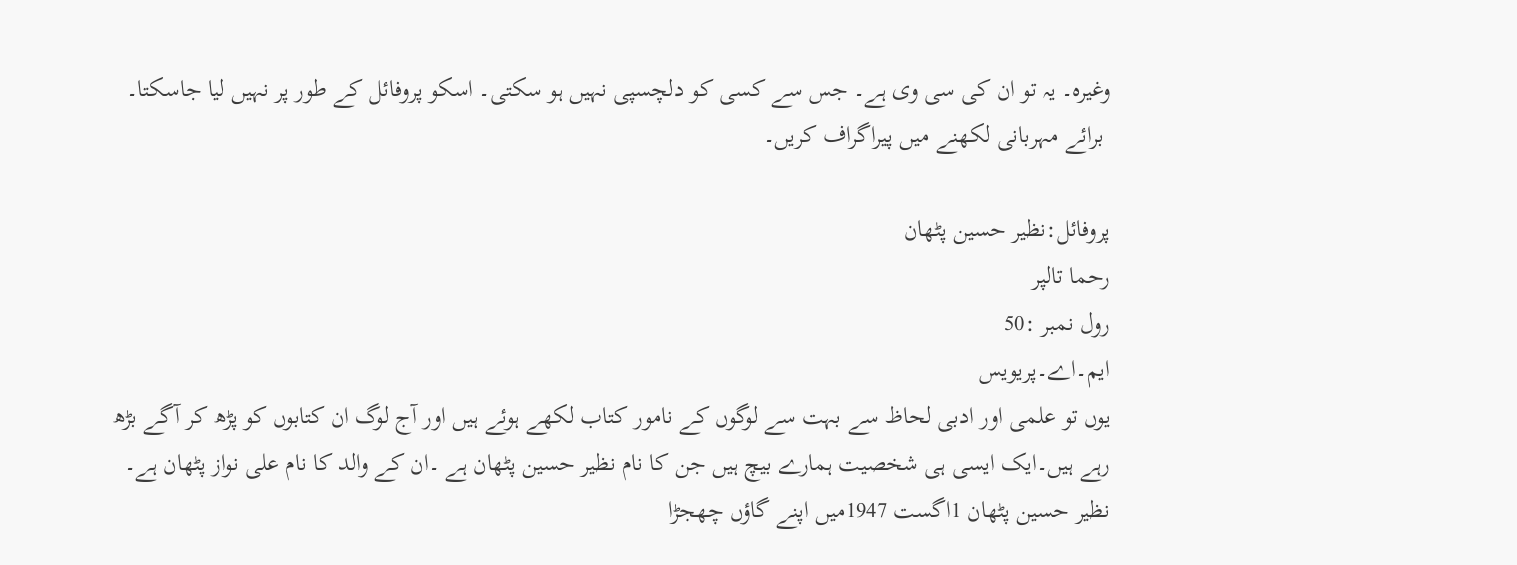وغیرہ۔ یہ تو ان کی سی وی ہے۔ جس سے کسی کو دلچسپی نہیں ہو سکتی۔ اسکو پروفائل کے طور پر نہیں لیا جاسکتا۔
 برائے مہربانی لکھنے میں پیراگراف کریں۔

پروفائل:نظیر حسین پٹھان
رحما تالپر
رول نمبر :50
ایم۔اے۔پریویس
یوں تو علمی اور ادبی لحاظ سے بہت سے لوگوں کے نامور کتاب لکھے ہوئے ہیں اور آج لوگ ان کتابوں کو پڑھ کر آگے بڑھ رہے ہیں۔ایک ایسی ہی شخصیت ہمارے بیچ ہیں جن کا نام نظیر حسین پٹھان ہے ۔ان کے والد کا نام علی نواز پٹھان ہے۔ نظیر حسین پٹھان 1اگست 1947میں اپنے گاؤں چھجڑا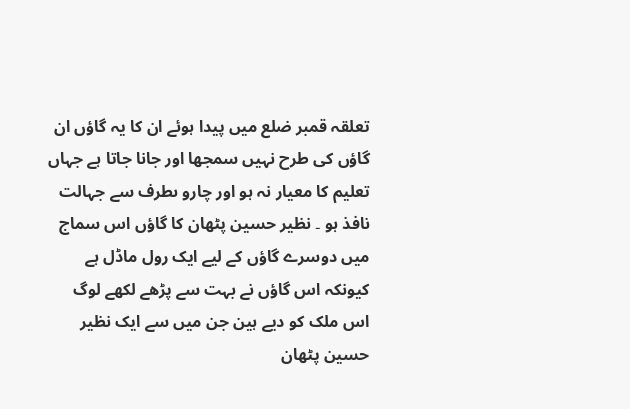تعلقہ قمبر ضلع میں پیدا ہوئے ان کا یہ گاؤں ان گاؤں کی طرح نہیں سمجھا اور جانا جاتا ہے جہاں تعلیم کا معیار نہ ہو اور چارو ںطرف سے جہالت نافذ ہو ۔ نظیر حسین پٹھان کا گاؤں اس سماج میں دوسرے گاؤں کے لیے ایک رول ماڈل ہے کیونکہ اس گاؤں نے بہت سے پڑھے لکھے لوگ اس ملک کو دیے ہین جن میں سے ایک نظیر حسین پٹھان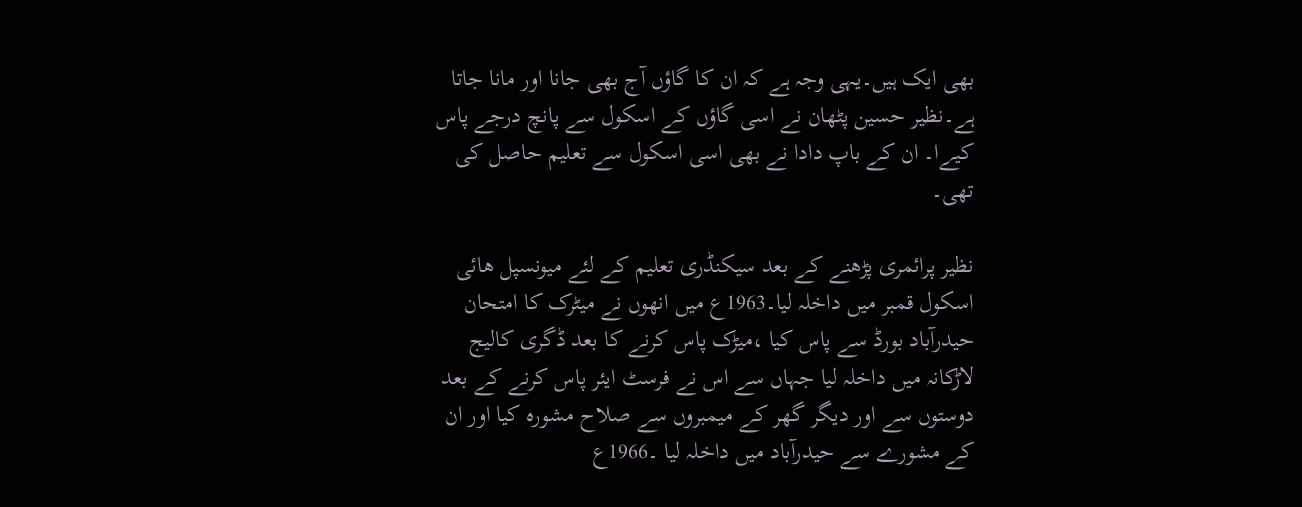بھی ایک ہیں۔یہی وجہ ہے کہ ان کا گاؤں آج بھی جانا اور مانا جاتا ہے۔نظیر حسین پٹھان نے اسی گاؤں کے اسکول سے پانچ درجے پاس کیےا۔ ان کے باپ دادا نے بھی اسی اسکول سے تعلیم حاصل کی تھی۔

نظیر پرائمری پڑھنے کے بعد سیکنڈری تعلیم کے لئے میونسپل ھائی اسکول قمبر میں داخلہ لیا۔1963ع میں انھوں نے میٹرک کا امتحان حیدرآباد بورڈ سے پاس کیا ،میڑک پاس کرنے کا بعد ڈگری کالیج لاڑکانہ میں داخلہ لیا جہاں سے اس نے فرسٹ ایئر پاس کرنے کے بعد دوستوں سے اور دیگر گھر کے میمبروں سے صلاح مشورہ کیا اور ان کے مشورے سے حیدرآباد میں داخلہ لیا ۔1966ع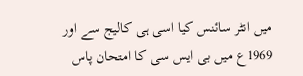میں انٹر سائنس کیا اسی ہی کالیج سے اور 1969ع میں بی ایس سی کا امتحان پاس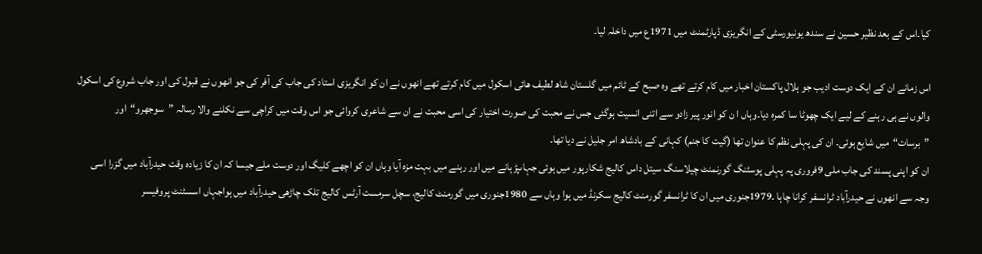کیا۔اس کے بعد نظیر حسین نے سندھ یونیورسٹی کے انگریزی ڈپارٹمنٹ میں 1971ع میں داخلہ لیا۔

اس زمانے ان کے ایک دوست ادیب جو ہلال پاکستان اخبار میں کام کرتے تھے وہ صبح کے ٹائم میں گلستان شاھ لطیف ھائی اسکول میں کام کرتے تھے انھوں نے ان کو انگریزی استاد کی جاب کی آفر کی جو انھوں نے قبول کی اور جاب شروع کی اسکول والوں نے ہی رہنے کے لیے ایک چھوٹا سا کمرہ دیا۔وہاں ا ن کو انور پیر زادو سے اتنی انسیت ہوگئی جس نے محبت کی صورت اختیار کی اسی محبت نے ان سے شاعری کروائی جو اس وقت میں کراچی سے نکلنے والا رسالہ ”سوجھرو“اور ”برسات“میں شایع ہوئی۔ ان کی پہلی نظم کا عنوان تھا (گیت کا جنم) کہانی کے بادشاھ امر جلیل نے دیا تھا۔
ان کو اپنی پسند کی جاب ملی 9فروری پہ پہلی پوسٹنگ گورنمنٹ چیلاسنگ سیتل داس کالیج شکارپور میں ہوئی جہاںپڑہانے میں اور رہنے میں بہت مزہ آیا وہاں ان کو اچھے کلیگ اور دوست ملے جیسا کہ ان کا زیادہ وقت حیدرآباد میں گزرا اسی وجہ سے انھوں نے حیدرآباد ٹرانسفر کرانا چاہا ۔1979جنوری میں ان کا ٹرانسفر گورمنٹ کالیج سکرنڈ میں ہوا وہاں سے 1980جنوری میں گورمنٹ کالیج، سچل سرمست آرٹس کالیج تلک چاڑھی حیدرآباد میں ہواجہاں اسسٹنٹ پروفیسر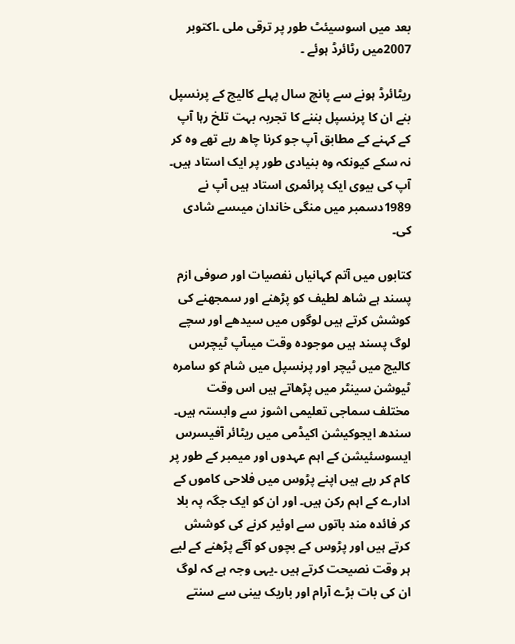بعد میں اسوسیئٹ طور پر ترقی ملی ۔اکتوبر 2007میں رٹائرڈ ہوئے ۔

ریٹائرڈ ہونے سے پانچ سال پہلے کالیج کے پرنسپل بنے ان کا پرنسپل بننے کا تجربہ بہت تلخ رہا آپ کے کہنے کے مطابق آپ جو کرنا چاھ رہے تھے وہ کر نہ سکے کیونکہ وہ بنیادی طور پر ایک استاد ہیں۔
آپ کی بیوی ایک پرائمری استاد ہیں آپ نے 1989دسمبر میں منگی خاندان میںسے شادی کی۔

کتابوں میں آتم کہانیاں نفصیات اور صوفی ازم پسند ہے شاھ لطیف کو پڑھنے اور سمجھنے کی کوشش کرتے ہیں لوگوں میں سیدھے اور سچے لوگ پسند ہیں موجودہ وقت میںآپ ٹیچرس کالیج میں ٹیچر اور پرنسپل میں شام کو سامرہ ٹیوشن سینٹر میں پڑھاتے ہیں اس وقت مختلف سماجی تعلیمی اشوز سے وابستہ ہیں۔ سندھ ایجوکیشن اکیڈمی میں ریٹائر آفیسرس ایسوسئیشن کے اہم عہدوں اور میمبر کے طور پر کام کر رہے ہیں اپنے پڑوس میں فلاحی کاموں کے ادارے کے اہم رکن ہیں۔ اور ان کو ایک جگہ پہ بلا کر فائدہ مند باتوں سے اوئیر کرنے کی کوشش کرتے ہیں اور پڑوس کے بچوں کو آگے پڑھنے کے لیے ہر وقت نصیحت کرتے ہیں ۔یہی وجہ ہے کہ لوگ ان کی بات بڑے آرام اور باریک بینی سے سنتے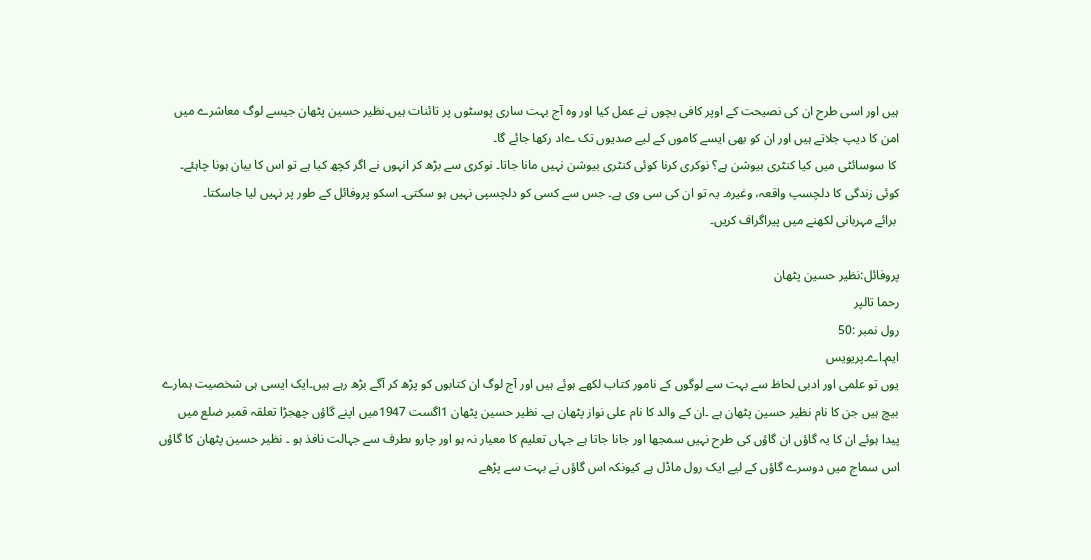ہیں اور اسی طرح ان کی نصیحت کے اوپر کافی بچوں نے عمل کیا اور وہ آج بہت ساری پوسٹوں پر تائنات ہیں۔نظیر حسین پٹھان جیسے لوگ معاشرے میں امن کا دیپ جلاتے ہیں اور ان کو بھی ایسے کاموں کے لیے صدیوں تک ےاد رکھا جائے گا۔
 کا سوسائٹی میں کیا کنٹری بیوشن ہے؟ نوکری کرنا کوئی کنٹری بیوشن نہیں مانا جاتا۔ نوکری سے بڑھ کر انہوں نے اگر کچھ کیا ہے تو اس کا بیان ہونا چاہئے۔ کوئی زندگی کا دلچسپ واقعہ، وغیرہ۔ یہ تو ان کی سی وی ہے۔ جس سے کسی کو دلچسپی نہیں ہو سکتی۔ اسکو پروفائل کے طور پر نہیں لیا جاسکتا۔
 برائے مہربانی لکھنے میں پیراگراف کریں۔

پروفائل:نظیر حسین پٹھان
رحما تالپر
رول نمبر :50
ایم۔اے۔پریویس
یوں تو علمی اور ادبی لحاظ سے بہت سے لوگوں کے نامور کتاب لکھے ہوئے ہیں اور آج لوگ ان کتابوں کو پڑھ کر آگے بڑھ رہے ہیں۔ایک ایسی ہی شخصیت ہمارے بیچ ہیں جن کا نام نظیر حسین پٹھان ہے ۔ان کے والد کا نام علی نواز پٹھان ہے۔ نظیر حسین پٹھان 1اگست 1947میں اپنے گاؤں چھجڑا تعلقہ قمبر ضلع میں پیدا ہوئے ان کا یہ گاؤں ان گاؤں کی طرح نہیں سمجھا اور جانا جاتا ہے جہاں تعلیم کا معیار نہ ہو اور چارو ںطرف سے جہالت نافذ ہو ۔ نظیر حسین پٹھان کا گاؤں اس سماج میں دوسرے گاؤں کے لیے ایک رول ماڈل ہے کیونکہ اس گاؤں نے بہت سے پڑھے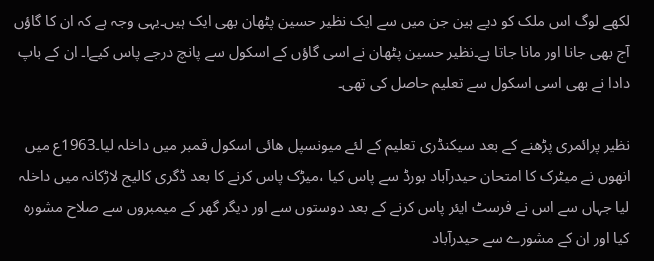لکھے لوگ اس ملک کو دیے ہین جن میں سے ایک نظیر حسین پٹھان بھی ایک ہیں۔یہی وجہ ہے کہ ان کا گاؤں آج بھی جانا اور مانا جاتا ہے۔نظیر حسین پٹھان نے اسی گاؤں کے اسکول سے پانچ درجے پاس کیےا۔ ان کے باپ دادا نے بھی اسی اسکول سے تعلیم حاصل کی تھی۔

نظیر پرائمری پڑھنے کے بعد سیکنڈری تعلیم کے لئے میونسپل ھائی اسکول قمبر میں داخلہ لیا۔1963ع میں انھوں نے میٹرک کا امتحان حیدرآباد بورڈ سے پاس کیا ،میڑک پاس کرنے کا بعد ڈگری کالیج لاڑکانہ میں داخلہ لیا جہاں سے اس نے فرسٹ ایئر پاس کرنے کے بعد دوستوں سے اور دیگر گھر کے میمبروں سے صلاح مشورہ کیا اور ان کے مشورے سے حیدرآباد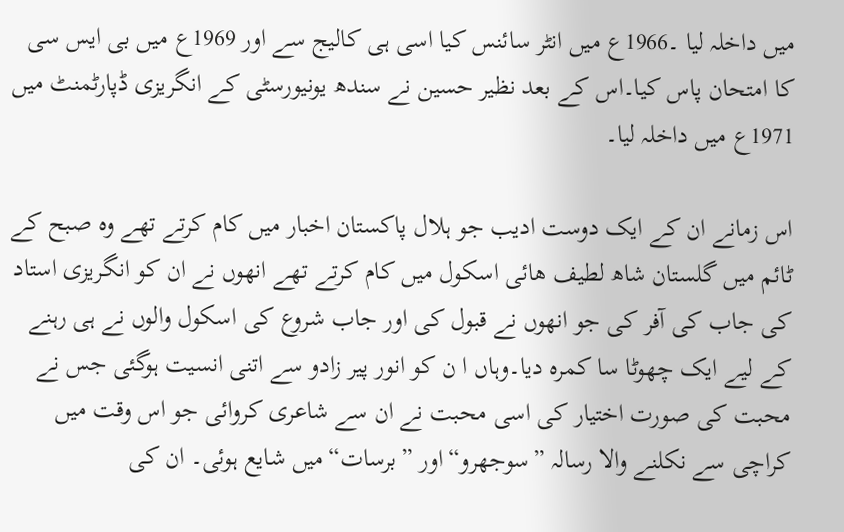میں داخلہ لیا ۔1966ع میں انٹر سائنس کیا اسی ہی کالیج سے اور 1969ع میں بی ایس سی کا امتحان پاس کیا۔اس کے بعد نظیر حسین نے سندھ یونیورسٹی کے انگریزی ڈپارٹمنٹ میں 1971ع میں داخلہ لیا۔

اس زمانے ان کے ایک دوست ادیب جو ہلال پاکستان اخبار میں کام کرتے تھے وہ صبح کے ٹائم میں گلستان شاھ لطیف ھائی اسکول میں کام کرتے تھے انھوں نے ان کو انگریزی استاد کی جاب کی آفر کی جو انھوں نے قبول کی اور جاب شروع کی اسکول والوں نے ہی رہنے کے لیے ایک چھوٹا سا کمرہ دیا۔وہاں ا ن کو انور پیر زادو سے اتنی انسیت ہوگئی جس نے محبت کی صورت اختیار کی اسی محبت نے ان سے شاعری کروائی جو اس وقت میں کراچی سے نکلنے والا رسالہ ”سوجھرو“اور ”برسات“میں شایع ہوئی۔ ان کی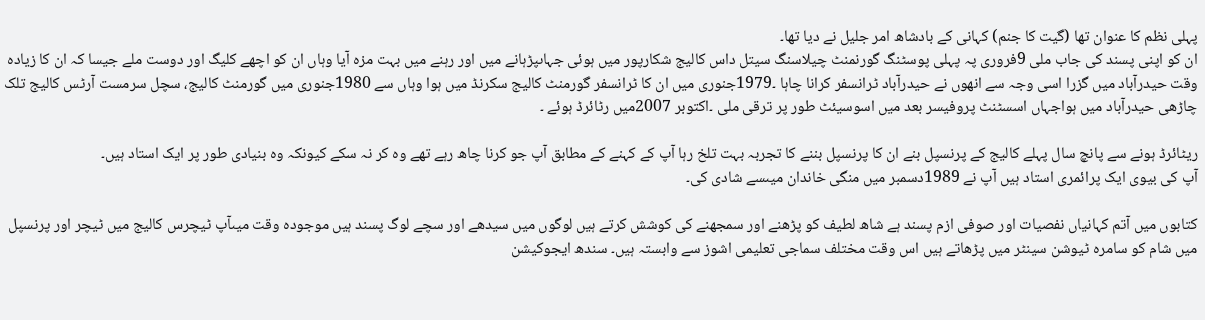پہلی نظم کا عنوان تھا (گیت کا جنم) کہانی کے بادشاھ امر جلیل نے دیا تھا۔
ان کو اپنی پسند کی جاب ملی 9فروری پہ پہلی پوسٹنگ گورنمنٹ چیلاسنگ سیتل داس کالیج شکارپور میں ہوئی جہاںپڑہانے میں اور رہنے میں بہت مزہ آیا وہاں ان کو اچھے کلیگ اور دوست ملے جیسا کہ ان کا زیادہ وقت حیدرآباد میں گزرا اسی وجہ سے انھوں نے حیدرآباد ٹرانسفر کرانا چاہا ۔1979جنوری میں ان کا ٹرانسفر گورمنٹ کالیج سکرنڈ میں ہوا وہاں سے 1980جنوری میں گورمنٹ کالیج، سچل سرمست آرٹس کالیج تلک چاڑھی حیدرآباد میں ہواجہاں اسسٹنٹ پروفیسر بعد میں اسوسیئٹ طور پر ترقی ملی ۔اکتوبر 2007میں رٹائرڈ ہوئے ۔

ریٹائرڈ ہونے سے پانچ سال پہلے کالیج کے پرنسپل بنے ان کا پرنسپل بننے کا تجربہ بہت تلخ رہا آپ کے کہنے کے مطابق آپ جو کرنا چاھ رہے تھے وہ کر نہ سکے کیونکہ وہ بنیادی طور پر ایک استاد ہیں۔
آپ کی بیوی ایک پرائمری استاد ہیں آپ نے 1989دسمبر میں منگی خاندان میںسے شادی کی۔

کتابوں میں آتم کہانیاں نفصیات اور صوفی ازم پسند ہے شاھ لطیف کو پڑھنے اور سمجھنے کی کوشش کرتے ہیں لوگوں میں سیدھے اور سچے لوگ پسند ہیں موجودہ وقت میںآپ ٹیچرس کالیج میں ٹیچر اور پرنسپل میں شام کو سامرہ ٹیوشن سینٹر میں پڑھاتے ہیں اس وقت مختلف سماجی تعلیمی اشوز سے وابستہ ہیں۔ سندھ ایجوکیشن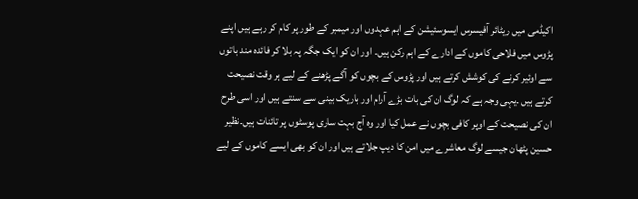اکیڈمی میں ریٹائر آفیسرس ایسوسئیشن کے اہم عہدوں اور میمبر کے طور پر کام کر رہے ہیں اپنے پڑوس میں فلاحی کاموں کے ادارے کے اہم رکن ہیں۔ اور ان کو ایک جگہ پہ بلا کر فائدہ مند باتوں سے اوئیر کرنے کی کوشش کرتے ہیں اور پڑوس کے بچوں کو آگے پڑھنے کے لیے ہر وقت نصیحت کرتے ہیں ۔یہی وجہ ہے کہ لوگ ان کی بات بڑے آرام اور باریک بینی سے سنتے ہیں اور اسی طرح ان کی نصیحت کے اوپر کافی بچوں نے عمل کیا اور وہ آج بہت ساری پوسٹوں پر تائنات ہیں۔نظیر حسین پٹھان جیسے لوگ معاشرے میں امن کا دیپ جلاتے ہیں اور ان کو بھی ایسے کاموں کے لیے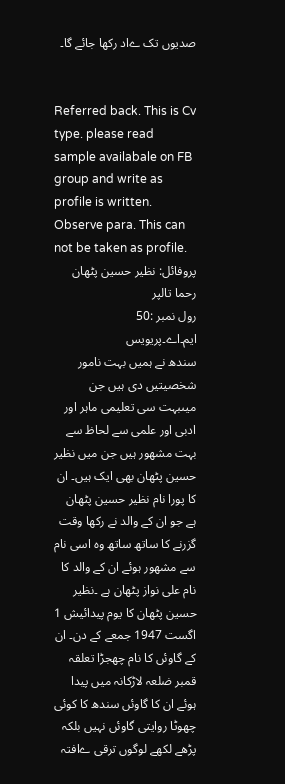صدیوں تک ےاد رکھا جائے گا۔


Referred back. This is Cv type. please read sample availabale on FB group and write as profile is written. Observe para. This can not be taken as profile.
پروفائل: نظیر حسین پٹھان
رحما تالپر
رول نمبر :50
ایم۔اے۔پریویس
سندھ نے ہمیں بہت نامور شخصیتیں دی ہیں جن میںبہت سی تعلیمی ماہر اور ادبی اور علمی سے لحاظ سے بہت مشھور ہیں جن میں نظیر حسین پٹھان بھی ایک ہیں۔ ان کا پورا نام نظیر حسین پٹھان ہے جو ان کے والد نے رکھا وقت گزرنے کا ساتھ ساتھ وہ اسی نام سے مشھور ہوئے ان کے والد کا نام علی نواز پٹھان ہے ۔نظیر حسین پٹھان کا یوم پیدائیش 1 اگست 1947 جمعے کے دن۔ ان کے گاوئں کا نام چھجڑا تعلقہ قمبر ضلعہ لاڑکانہ میں پیدا ہوئے ان کا گاوئں سندھ کا کوئی چھوٹا روایتی گاوئں نہیں بلکہ پڑھے لکھے لوگوں ترقی ےافتہ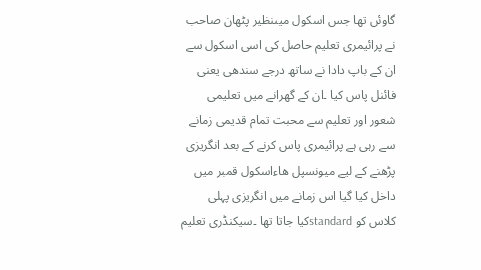گاوئں تھا جس اسکول میںنظیر پٹھان صاحب نے پرائیمری تعلیم حاصل کی اسی اسکول سے ان کے باپ دادا نے ساتھ درجے سندھی یعنی فائنل پاس کیا ۔ان کے گھرانے میں تعلیمی شعور اور تعلیم سے محبت تمام قدیمی زمانے سے رہی ہے پرائیمری پاس کرنے کے بعد انگریزی پڑھنے کے لیے میونسپل ھاءاسکول قمبر میں داخل کیا گیا اس زمانے میں انگریزی پہلی کلاس کو standardکیا جاتا تھا ۔سیکنڈری تعلیم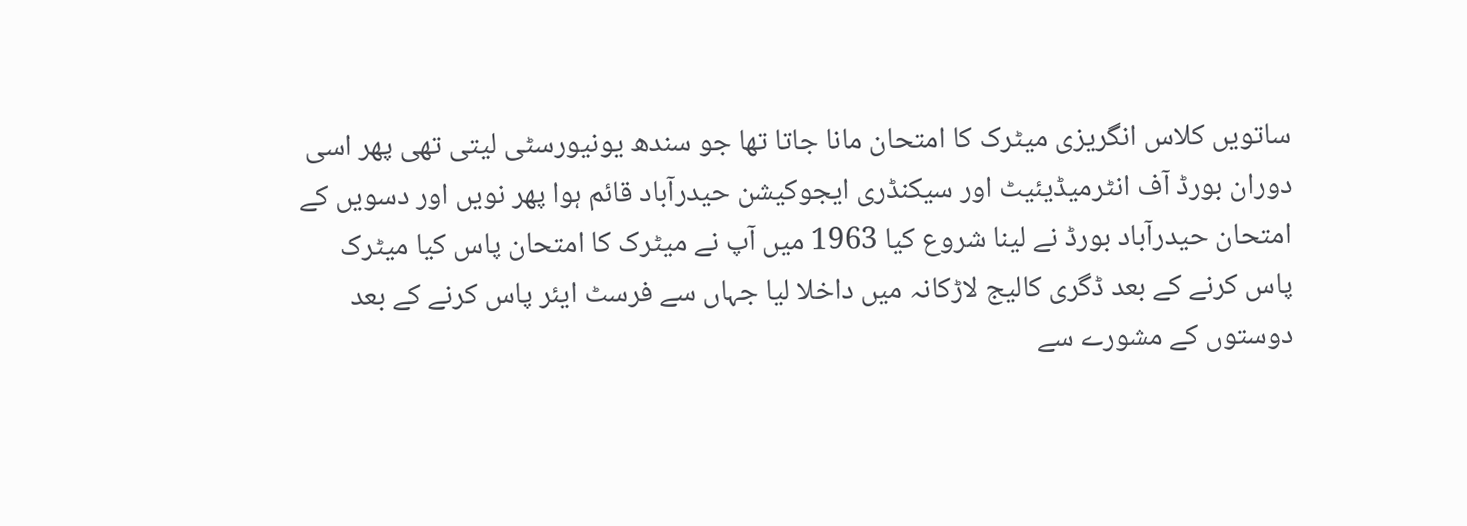ساتویں کلاس انگریزی میٹرک کا امتحان مانا جاتا تھا جو سندھ یونیورسٹی لیتی تھی پھر اسی دوران بورڈ آف انٹرمیڈیئیٹ اور سیکنڈری ایجوکیشن حیدرآباد قائم ہوا پھر نویں اور دسویں کے امتحان حیدرآباد بورڈ نے لینا شروع کیا 1963 میں آپ نے میٹرک کا امتحان پاس کیا میٹرک پاس کرنے کے بعد ڈگری کالیج لاڑکانہ میں داخلا لیا جہاں سے فرسٹ ایئر پاس کرنے کے بعد دوستوں کے مشورے سے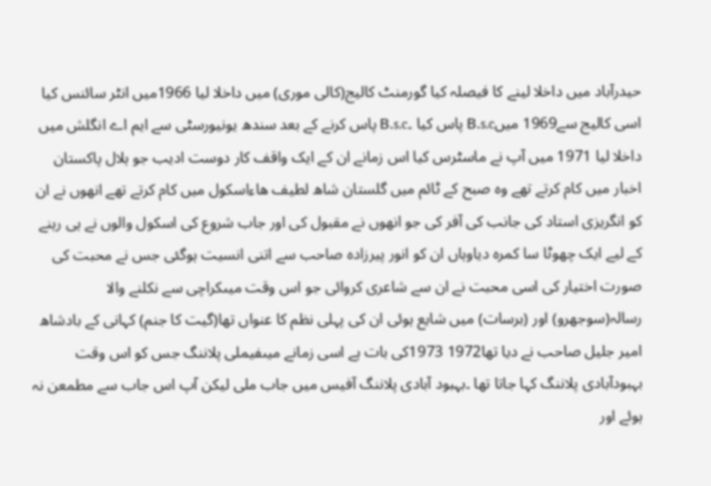حیدرآباد میں داخلا لینے کا فیصلہ کیا گورمنٹ کالیج(کالی موری) میں داخلا لیا 1966میں انٹر سائنس کیا اسی کالیج سے1969 میںB.s.c پاس کیا ۔B.s.c پاس کرنے کے بعد سندھ یونیورسٹی سے ایم اے انگلش میں داخلا لیا 1971 میں آپ نے ماسٹرس کیا اس زمانے ان کے ایک واقف کار دوست ادیب جو ہلال پاکستان اخبار میں کام کرتے تھے وہ صبح کے ٹائم میں گلستان شاھ لطیف ھاءاسکول میں کام کرتے تھے انھوں نے ان کو انگریزی استاد کی جانب کی آفر کی جو انھوں نے مقبول کی اور جاب شروع کی اسکول والوں نے ہی رہنے کے لیے ایک چھوٹا سا کمرہ دیاوہاں ان کو انور پیرزادہ صاحب سے اتنی انسیت ہوگئی جس نے محبت کی صورت اختیار کی اسی محبت نے ان سے شاعری کروائی جو اس وقت میںکراچی سے نکلنے والا رسالہ(سوجھرو) اور (برسات) میں شایع ہوئی ان کی پہلی نظم کا عنواں تھا(گیت کا جنم) کہانی کے بادشاھ امیر جلیل صاحب نے دیا تھا1972 1973کی بات ہے اسی زمانے میںفیملی پلاننگ جس کو اس وقت بہبودآبادی پلاننگ کہا جاتا تھا ۔بہبود آبادی پلاننگ آفیس میں جاب ملی لیکن آپ اس جاب سے مطمعن نہ ہوئے اور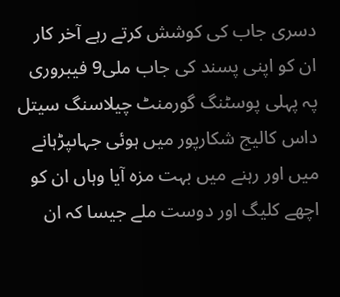دسری جاب کی کوشش کرتے رہے آخر کار ان کو اپنی پسند کی جاب ملی9 فیبروری پہ پہلی پوسٹنگ گورمنٹ چیلاسنگ سیتل داس کالیج شکارپور میں ہوئی جہاںپڑہانے میں اور رہنے میں بہت مزہ آیا وہاں ان کو اچھے کلیگ اور دوست ملے جیسا کہ ان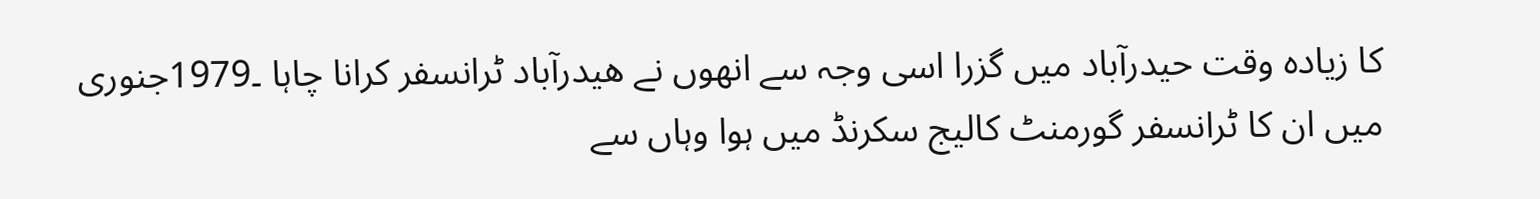کا زیادہ وقت حیدرآباد میں گزرا اسی وجہ سے انھوں نے ھیدرآباد ٹرانسفر کرانا چاہا ۔1979جنوری میں ان کا ٹرانسفر گورمنٹ کالیج سکرنڈ میں ہوا وہاں سے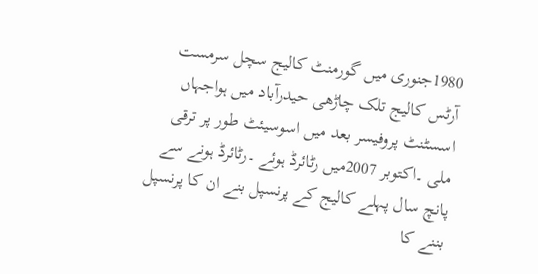1980جنوری میں گورمنٹ کالیج سچل سرمست آرٹس کالیج تلک چاڑھی حیدرآباد میں ہواجہاں اسسٹنٹ پروفیسر بعد میں اسوسیئٹ طور پر ترقی ملی ۔اکتوبر 2007میں رٹائرڈ ہوئے ۔رٹائرڈ ہونے سے پانچ سال پہلے کالیج کے پرنسپل بنے ان کا پرنسپل بننے کا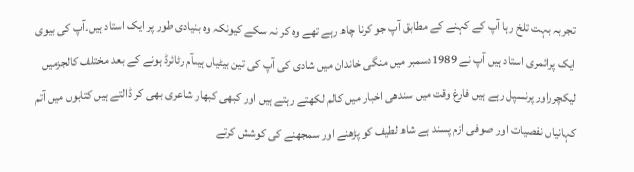تجربہ بہت تلخ رہا آپ کے کہنے کے مطابق آپ جو کرنا چاھ رہے تھے وہ کر نہ سکے کیونکہ وہ بنیادی طور پر ایک استاد ہیں۔آپ کی بیوی ایک پرائمری استاد ہیں آپ نے 1989دسمبر میں منگی خاندان میں شادی کی آپ کی تین بیٹیاں ہیںآم رٹائرڈ ہونے کے بعد مختلف کالجزمیں لیکچرراور پرنسپل رہے ہیں فارغ وقت میں سندھی اخبار میں کالم لکھتے رہتے ہیں اور کبھی کبھار شاعری بھی کر ڈالتے ہیں کتابوں میں آتم کہانیاں نفصیات اور صوفی ازم پسند ہے شاھ لطیف کو پڑھنے اور سمجھنے کی کوشش کرتے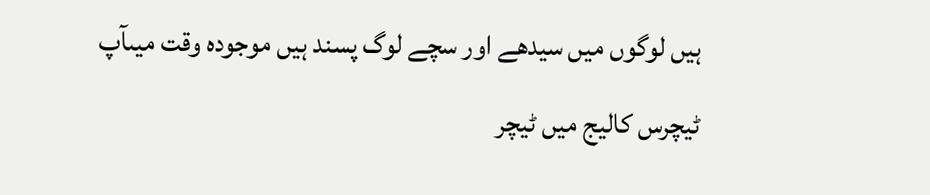ہیں لوگوں میں سیدھے اور سچے لوگ پسند ہیں موجودہ وقت میںآپ ٹیچرس کالیج میں ٹیچر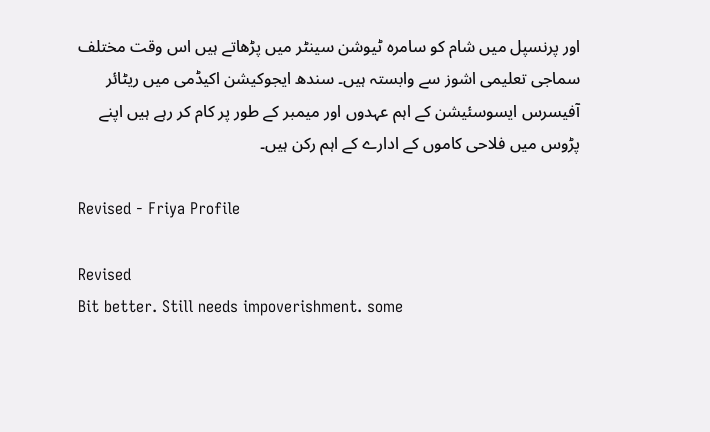اور پرنسپل میں شام کو سامرہ ٹیوشن سینٹر میں پڑھاتے ہیں اس وقت مختلف سماجی تعلیمی اشوز سے وابستہ ہیں۔ سندھ ایجوکیشن اکیڈمی میں ریٹائر آفیسرس ایسوسئیشن کے اہم عہدوں اور میمبر کے طور پر کام کر رہے ہیں اپنے پڑوس میں فلاحی کاموں کے ادارے کے اہم رکن ہیں۔

Revised - Friya Profile

Revised
Bit better. Still needs impoverishment. some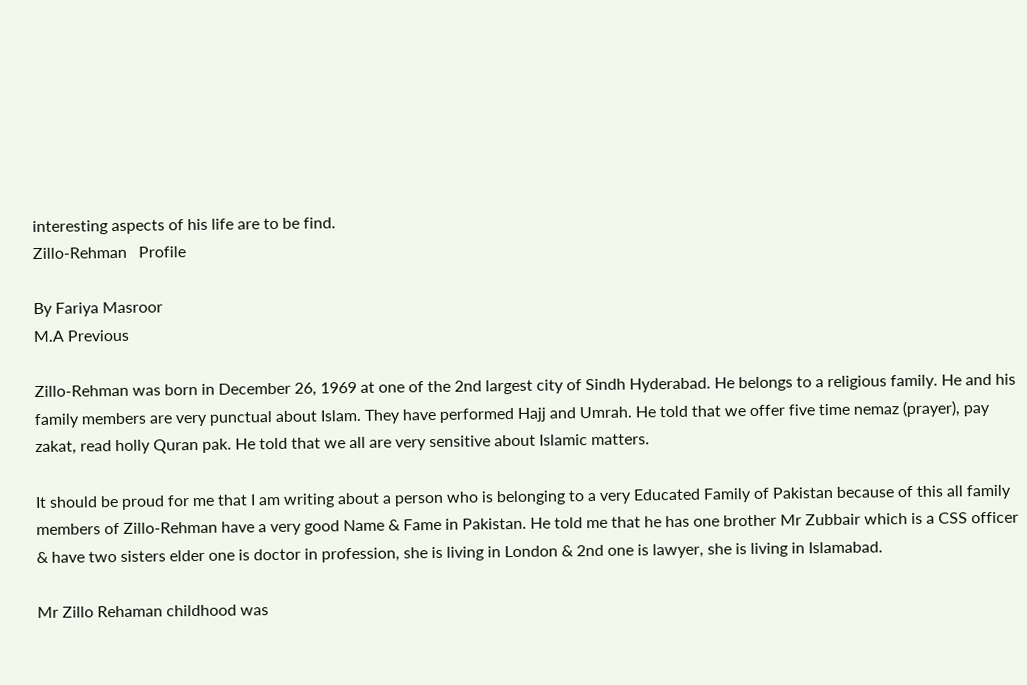interesting aspects of his life are to be find.
Zillo-Rehman   Profile

By Fariya Masroor
M.A Previous

Zillo-Rehman was born in December 26, 1969 at one of the 2nd largest city of Sindh Hyderabad. He belongs to a religious family. He and his family members are very punctual about Islam. They have performed Hajj and Umrah. He told that we offer five time nemaz (prayer), pay zakat, read holly Quran pak. He told that we all are very sensitive about Islamic matters.

It should be proud for me that I am writing about a person who is belonging to a very Educated Family of Pakistan because of this all family members of Zillo-Rehman have a very good Name & Fame in Pakistan. He told me that he has one brother Mr Zubbair which is a CSS officer & have two sisters elder one is doctor in profession, she is living in London & 2nd one is lawyer, she is living in Islamabad.

Mr Zillo Rehaman childhood was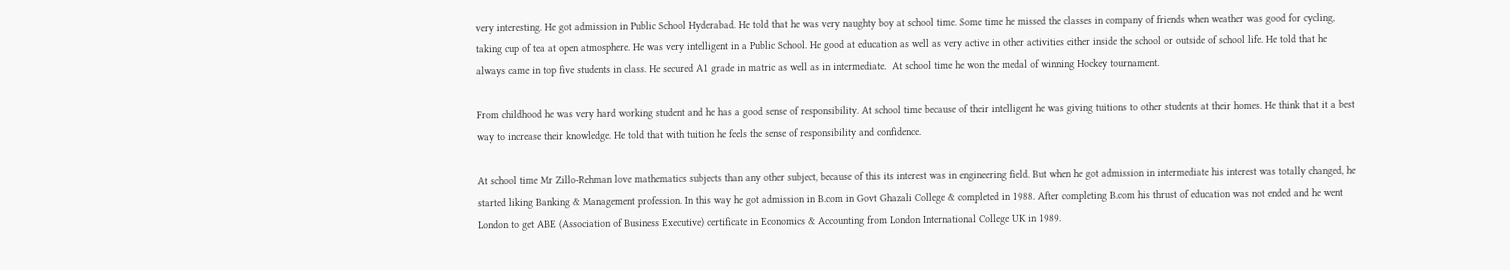very interesting. He got admission in Public School Hyderabad. He told that he was very naughty boy at school time. Some time he missed the classes in company of friends when weather was good for cycling, taking cup of tea at open atmosphere. He was very intelligent in a Public School. He good at education as well as very active in other activities either inside the school or outside of school life. He told that he always came in top five students in class. He secured A1 grade in matric as well as in intermediate.  At school time he won the medal of winning Hockey tournament.

From childhood he was very hard working student and he has a good sense of responsibility. At school time because of their intelligent he was giving tuitions to other students at their homes. He think that it a best way to increase their knowledge. He told that with tuition he feels the sense of responsibility and confidence.

At school time Mr Zillo-Rehman love mathematics subjects than any other subject, because of this its interest was in engineering field. But when he got admission in intermediate his interest was totally changed, he started liking Banking & Management profession. In this way he got admission in B.com in Govt Ghazali College & completed in 1988. After completing B.com his thrust of education was not ended and he went London to get ABE (Association of Business Executive) certificate in Economics & Accounting from London International College UK in 1989.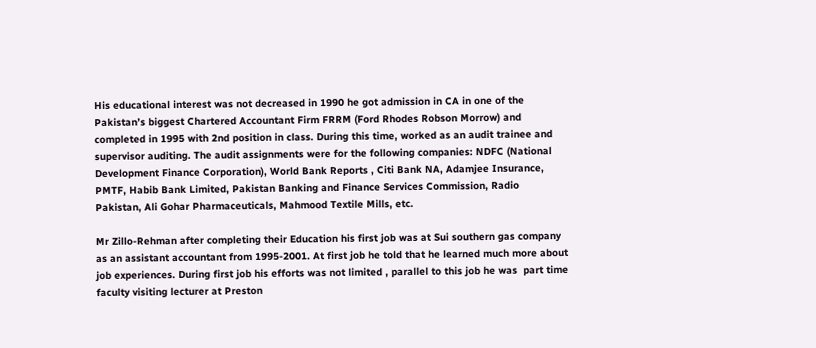His educational interest was not decreased in 1990 he got admission in CA in one of the Pakistan’s biggest Chartered Accountant Firm FRRM (Ford Rhodes Robson Morrow) and completed in 1995 with 2nd position in class. During this time, worked as an audit trainee and supervisor auditing. The audit assignments were for the following companies: NDFC (National Development Finance Corporation), World Bank Reports , Citi Bank NA, Adamjee Insurance, PMTF, Habib Bank Limited, Pakistan Banking and Finance Services Commission, Radio Pakistan, Ali Gohar Pharmaceuticals, Mahmood Textile Mills, etc.

Mr Zillo-Rehman after completing their Education his first job was at Sui southern gas company as an assistant accountant from 1995-2001. At first job he told that he learned much more about job experiences. During first job his efforts was not limited , parallel to this job he was  part time faculty visiting lecturer at Preston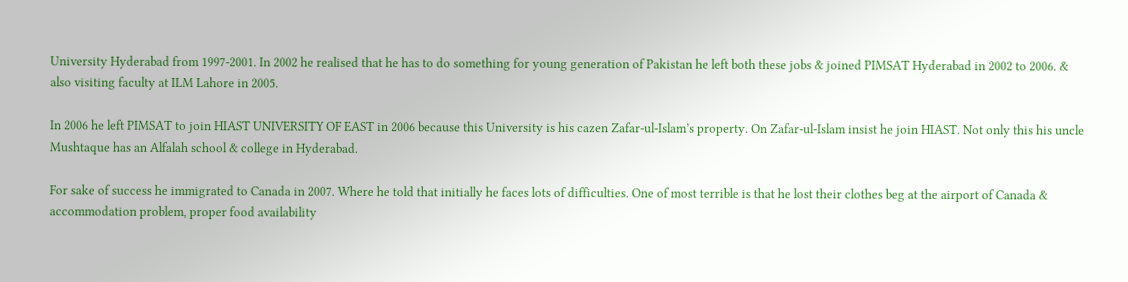University Hyderabad from 1997-2001. In 2002 he realised that he has to do something for young generation of Pakistan he left both these jobs & joined PIMSAT Hyderabad in 2002 to 2006. & also visiting faculty at ILM Lahore in 2005.

In 2006 he left PIMSAT to join HIAST UNIVERSITY OF EAST in 2006 because this University is his cazen Zafar-ul-Islam’s property. On Zafar-ul-Islam insist he join HIAST. Not only this his uncle Mushtaque has an Alfalah school & college in Hyderabad.

For sake of success he immigrated to Canada in 2007. Where he told that initially he faces lots of difficulties. One of most terrible is that he lost their clothes beg at the airport of Canada & accommodation problem, proper food availability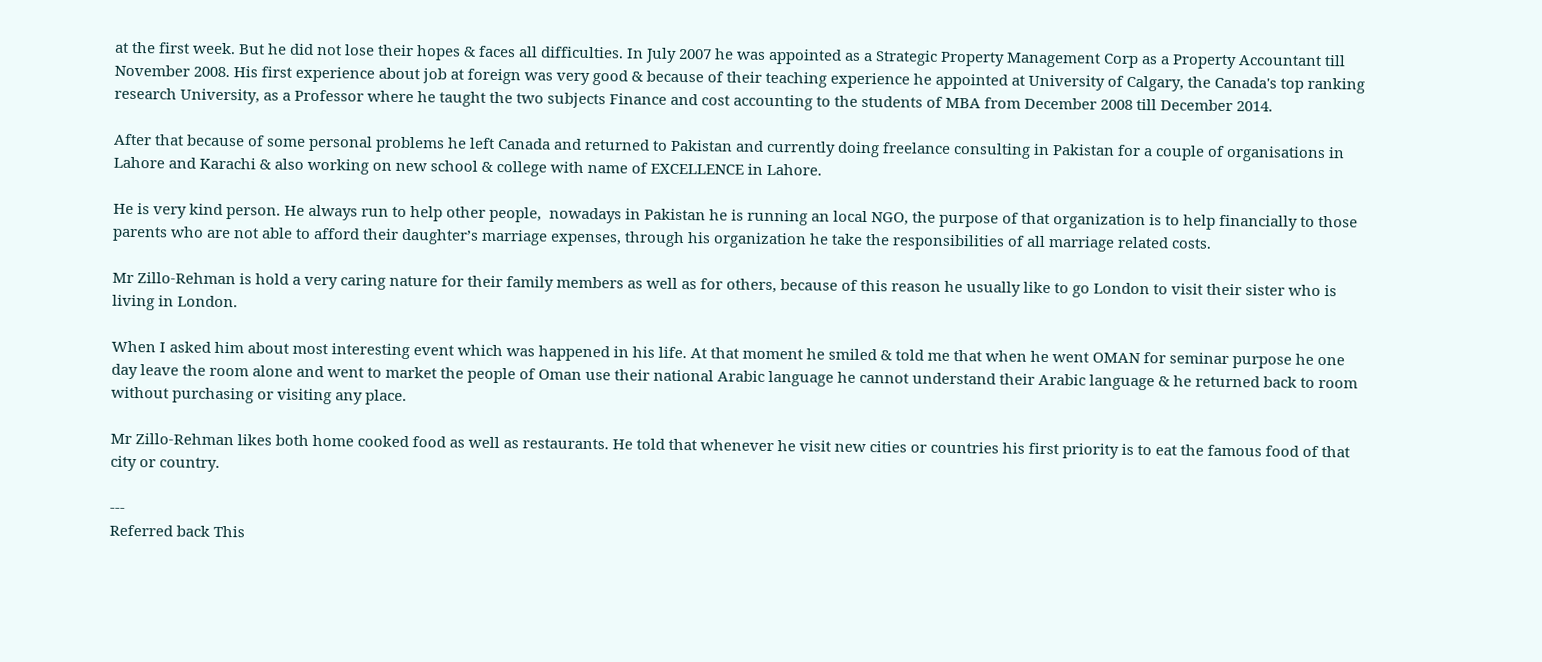at the first week. But he did not lose their hopes & faces all difficulties. In July 2007 he was appointed as a Strategic Property Management Corp as a Property Accountant till November 2008. His first experience about job at foreign was very good & because of their teaching experience he appointed at University of Calgary, the Canada's top ranking research University, as a Professor where he taught the two subjects Finance and cost accounting to the students of MBA from December 2008 till December 2014.

After that because of some personal problems he left Canada and returned to Pakistan and currently doing freelance consulting in Pakistan for a couple of organisations in Lahore and Karachi & also working on new school & college with name of EXCELLENCE in Lahore.

He is very kind person. He always run to help other people,  nowadays in Pakistan he is running an local NGO, the purpose of that organization is to help financially to those parents who are not able to afford their daughter’s marriage expenses, through his organization he take the responsibilities of all marriage related costs.

Mr Zillo-Rehman is hold a very caring nature for their family members as well as for others, because of this reason he usually like to go London to visit their sister who is living in London.

When I asked him about most interesting event which was happened in his life. At that moment he smiled & told me that when he went OMAN for seminar purpose he one day leave the room alone and went to market the people of Oman use their national Arabic language he cannot understand their Arabic language & he returned back to room without purchasing or visiting any place.

Mr Zillo-Rehman likes both home cooked food as well as restaurants. He told that whenever he visit new cities or countries his first priority is to eat the famous food of that city or country.

---
Referred back This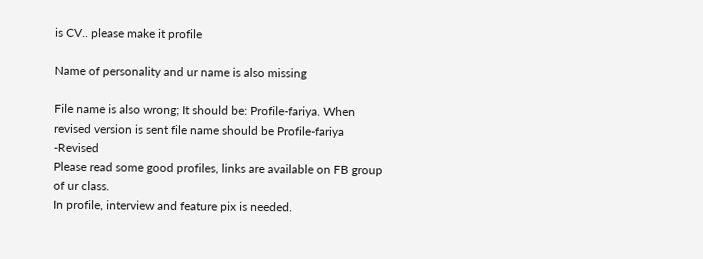is CV.. please make it profile

Name of personality and ur name is also missing

File name is also wrong; It should be: Profile-fariya. When revised version is sent file name should be Profile-fariya -Revised
Please read some good profiles, links are available on FB group of ur class.
In profile, interview and feature pix is needed.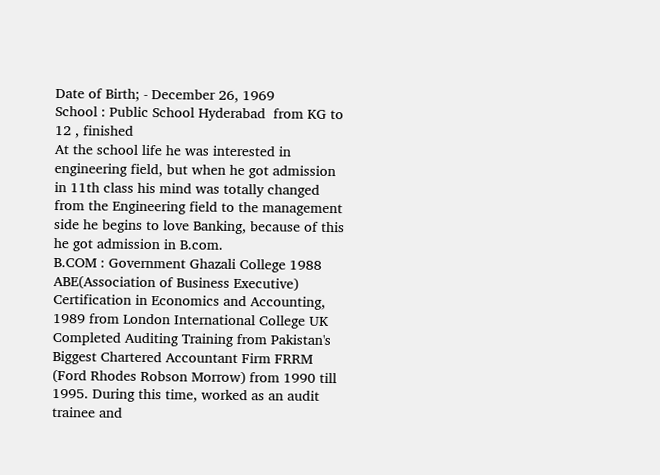Date of Birth; - December 26, 1969
School : Public School Hyderabad  from KG to 12 , finished
At the school life he was interested in engineering field, but when he got admission in 11th class his mind was totally changed from the Engineering field to the management side he begins to love Banking, because of this he got admission in B.com.
B.COM : Government Ghazali College 1988
ABE(Association of Business Executive)  Certification in Economics and Accounting, 1989 from London International College UK
Completed Auditing Training from Pakistan's Biggest Chartered Accountant Firm FRRM (Ford Rhodes Robson Morrow) from 1990 till 1995. During this time, worked as an audit trainee and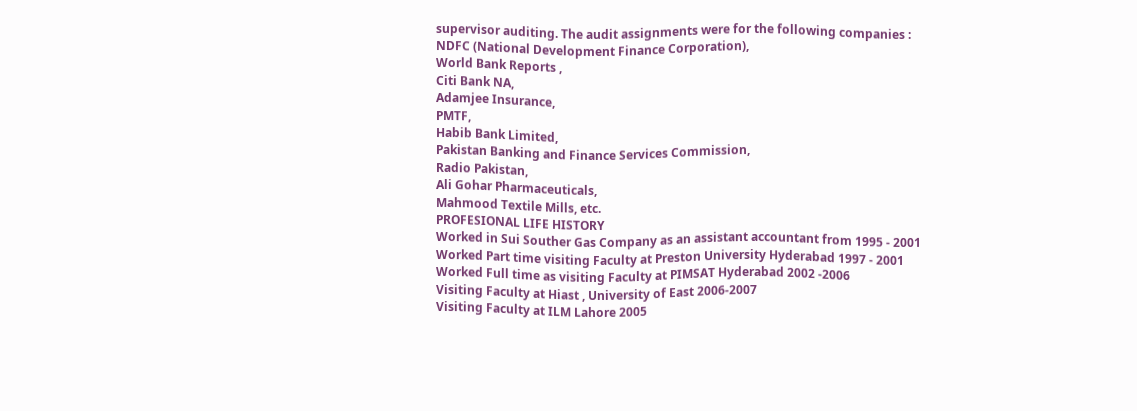supervisor auditing. The audit assignments were for the following companies :
NDFC (National Development Finance Corporation),
World Bank Reports ,
Citi Bank NA,
Adamjee Insurance,
PMTF,
Habib Bank Limited,
Pakistan Banking and Finance Services Commission,
Radio Pakistan,
Ali Gohar Pharmaceuticals,
Mahmood Textile Mills, etc.
PROFESIONAL LIFE HISTORY
Worked in Sui Souther Gas Company as an assistant accountant from 1995 - 2001
Worked Part time visiting Faculty at Preston University Hyderabad 1997 - 2001
Worked Full time as visiting Faculty at PIMSAT Hyderabad 2002 -2006
Visiting Faculty at Hiast , University of East 2006-2007
Visiting Faculty at ILM Lahore 2005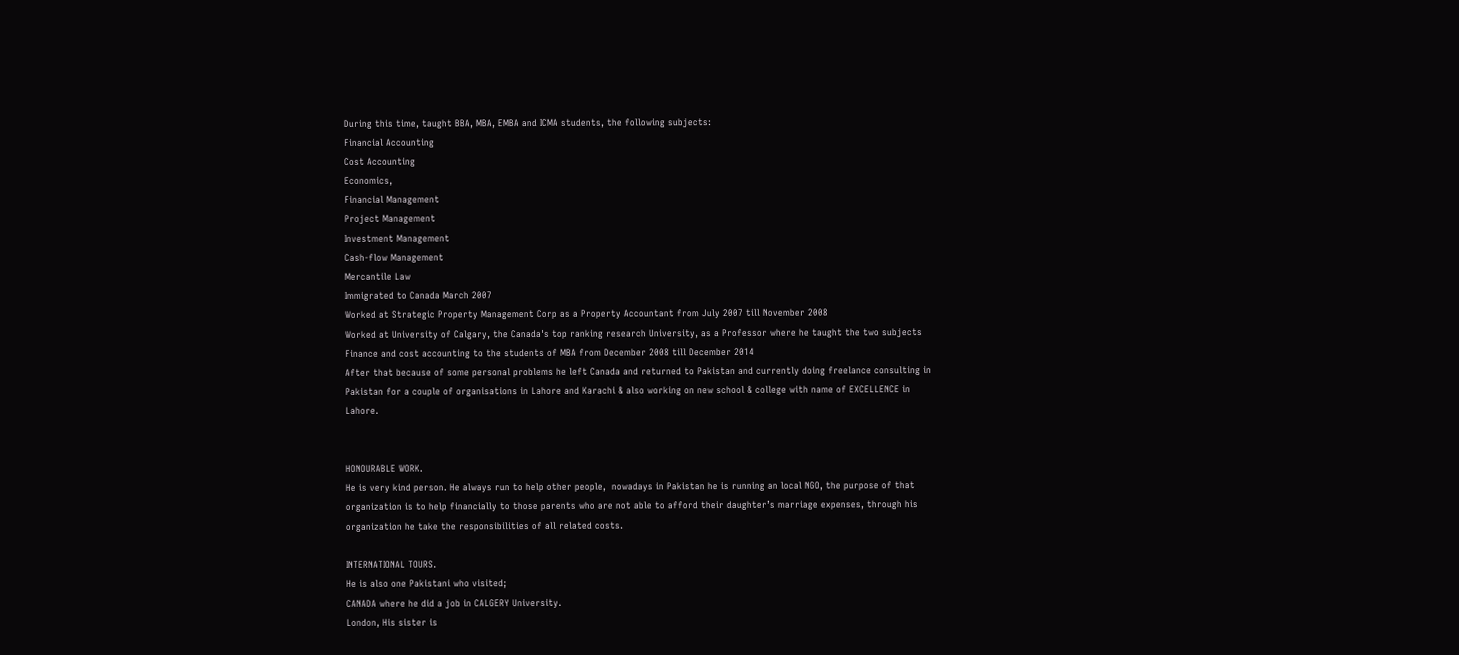During this time, taught BBA, MBA, EMBA and ICMA students, the following subjects:
Financial Accounting
Cost Accounting
Economics,
Financial Management
Project Management
Investment Management
Cash-flow Management
Mercantile Law
Immigrated to Canada March 2007
Worked at Strategic Property Management Corp as a Property Accountant from July 2007 till November 2008
Worked at University of Calgary, the Canada's top ranking research University, as a Professor where he taught the two subjects Finance and cost accounting to the students of MBA from December 2008 till December 2014
After that because of some personal problems he left Canada and returned to Pakistan and currently doing freelance consulting in Pakistan for a couple of organisations in Lahore and Karachi & also working on new school & college with name of EXCELLENCE in Lahore.


HONOURABLE WORK.
He is very kind person. He always run to help other people,  nowadays in Pakistan he is running an local NGO, the purpose of that organization is to help financially to those parents who are not able to afford their daughter’s marriage expenses, through his organization he take the responsibilities of all related costs.

INTERNATIONAL TOURS.
He is also one Pakistani who visited;
CANADA where he did a job in CALGERY University.
London, His sister is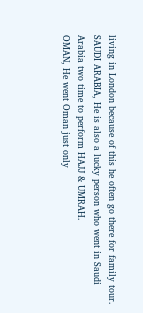living in London because of this he often go there for family tour.
SAUDI ARABIA, He is also a lucky person who went in Saudi Arabia two time to perform HAJJ & UMRAH.
OMAN, He went Oman just only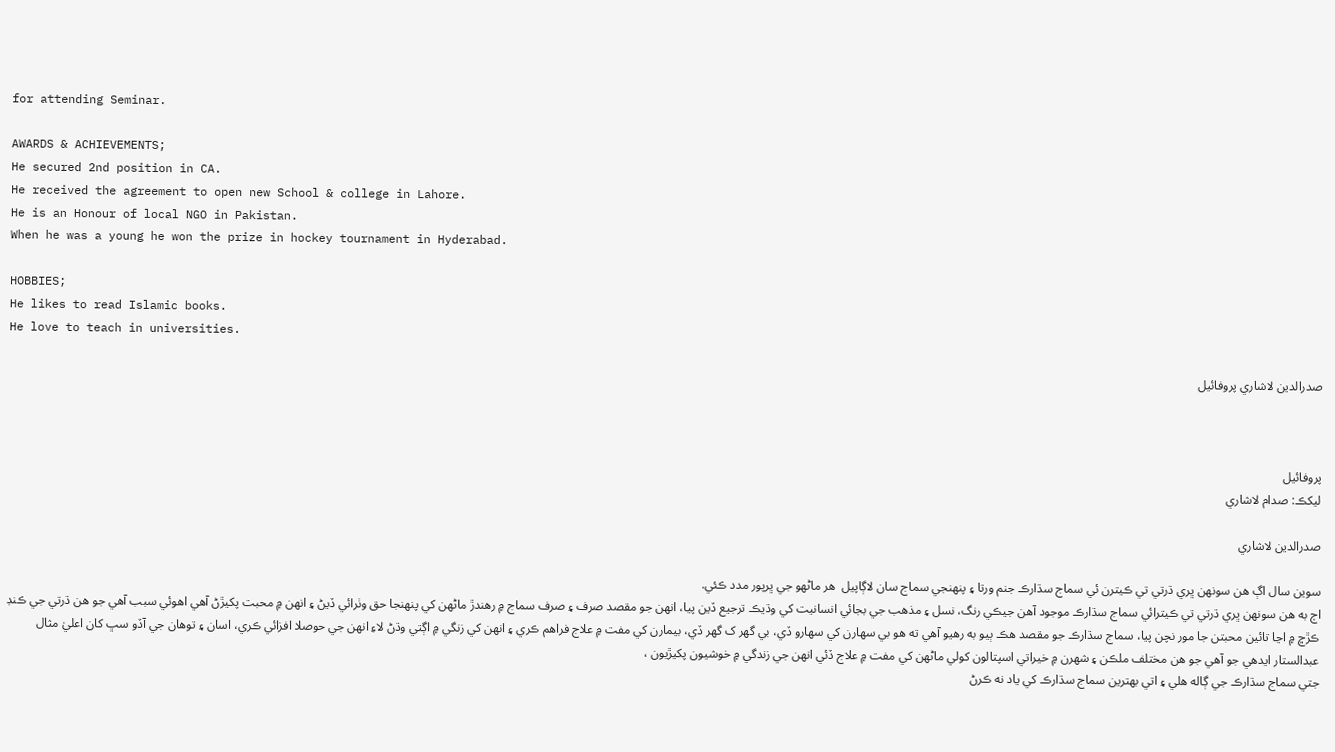for attending Seminar.

AWARDS & ACHIEVEMENTS;
He secured 2nd position in CA.
He received the agreement to open new School & college in Lahore.
He is an Honour of local NGO in Pakistan.
When he was a young he won the prize in hockey tournament in Hyderabad.

HOBBIES;
He likes to read Islamic books.
He love to teach in universities.

صدرالدين لاشاري پروفائيل



پروفائيل
ليکڪ: صدام لاشاري

صدرالدين لاشاري

سوين سال اڳ هن سونهن ڀري ڌرتي تي ڪيترن ئي سماج سڌارڪ جنم ورتا ۽ پنهنجي سماج سان لاڳاپيل  هر ماڻهو جي ڀرپور مدد ڪئي.
اڄ به هن سونهن ڀري ڌرتي تي ڪيترائي سماج سڌارڪ موجود آهن جيڪي رنگ، نسل ۽ مذهب جي بجائي انسانيت کي وڌيڪ ترجيع ڏين پيا، انهن جو مقصد صرف ۽ صرف سماج ۾ رهندڙ ماڻهن کي پنهنجا حق وٺرائي ڏيڻ ۽ انهن ۾ محبت پکيڙڻ آهي اهوئي سبب آهي جو هن ڌرتي جي ڪنڊ ڪڙڇ ۾ اڃا تائين محبتن جا مور نچن پيا، سماج سڌارڪ جو مقصد هڪ ٻيو به رهيو آهي ته هو بي سهارن کي سهارو ڏي، بي گهر ک گهر ڏي، بيمارن کي مفت ۾ علاج فراهم ڪري ۽ انهن کي زنگي ۾ اڳتي وڌڻ لاءِ انهن جي حوصلا افزائي ڪري، اسان ۽ توهان جي آڏو سڀ کان اعليٰ مثال عبدالستار ايدهي جو آهي جو هن مختلف ملڪن ۽ شهرن ۾ خيراتي اسپتالون کولي ماڻهن کي مفت ۾ علاج ڏئي انهن جي زندگي ۾ خوشيون پکيڙيون ،
جتي سماج سڌارڪ جي ڳاله هلي ۽ اتي بهترين سماج سڌارڪ کي ياد نه ڪرڻ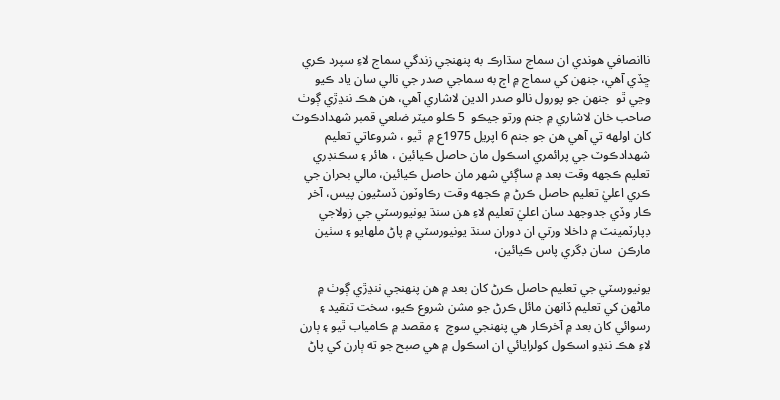ناانصافي هوندي ان سماج سڌارڪ به پنهنجي زندگي سماج لاءِ سپرد ڪري ڇڏي آهي، جنهن کي سماج ۾ اڄ به سماجي صدر جي نالي سان ياد ڪيو وڃي ٿو  جنهن جو پورول نالو صدر الدين لاشاري آهي، هن هڪ ننڍڙي ڳوٺ صاحب خان لاشاري ۾ جنم ورتو جيڪو  5 ڪلو ميٽر ضلعي قمبر شهدادڪوٽ کان اولهه تي آهي هن جو جنم 6 اپريل 1975ع ۾  ٿيو ، شروعاتي تعليم شهدادڪوٽ جي پرائمري اسڪول مان حاصل ڪيائين ، هائر ۽ سڪنڊري تعليم ڪجهه وقت بعد ۾ ساڳئي شهر مان حاصل ڪيائين، مالي بحران جي ڪري اعليٰ تعليم حاصل ڪرڻ ۾ ڪجهه وقت رڪاوٽون ڏسڻيون پيس، آخر ڪار وڏي جدوجهد سان اعليٰ تعليم لاءِ هن سنڌ يونيورسٽي جي زولاجي ڊپارٽمينٽ ۾ داخلا ورتي ان دوران سنڌ يونيورسٽي ۾ پاڻ ملهايو ۽ سٺين مارڪن  سان ڊگري پاس ڪيائين،

يونيورسٽي جي تعليم حاصل ڪرڻ کان بعد ۾ هن پنهنجي ننڍڙي ڳوٺ ۾ ماڻهن کي تعليم ڏانهن مائل ڪرڻ جو مشن شروع ڪيو، سخت تنقيد ۽ رسوائي کان بعد ۾ آخرڪار هي پنهنجي سوچ  ۽ مقصد ۾ ڪامياب ٿيو ۽ ٻارن لاءِ هڪ ننڍو اسڪول کولرايائي ان اسڪول ۾ هي صبح جو ته ٻارن کي پاڻ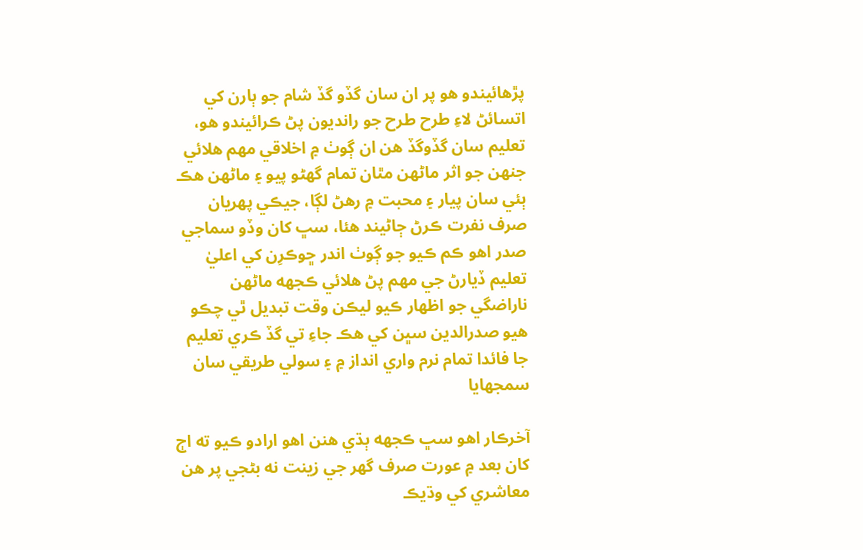پڙهائيندو هو پر ان سان گڏو گڏ شام جو ٻارن کي اتسائڻ لاءِ طرح طرح جو رانديون پڻ ڪرائيندو هو، تعليم سان گڏوگڏ هن ان ڳوٺ ۾ اخلاقي مهم هلائي جنهن جو اثر ماڻهن مٿان تمام گهڻو پيو ۽ ماڻهن هڪ ٻئي سان پيار ۽ محبت ۾ رهڻ لڳا، جيڪي پهريان صرف نفرت ڪرڻ ڄاڻيند هئا، سڀ کان وڏو سماجي صدر اهو ڪم ڪيو جو ڳوٺ اندر ڇوڪرِن کي اعليٰ تعليم ڏيارڻ جي مهم پڻ هلائي ڪجهه ماڻهن ناراضگي جو اظهار ڪيو ليڪن وقت تبديل ٿي چڪو هيو صدرالدين سڀن کي هڪ جاءِ تي گڏ ڪري تعليم جا فائدا تمام نرم واري انداز ۾ ۽ سولي طريقي سان سمجهايا

آخرڪار اهو سڀ ڪجهه ٻڌي هنن اهو ارادو ڪيو ته اڄ کان بعد ۾ عورت صرف گهر جي زينت نه بڻجي پر هن معاشري کي وڌيڪ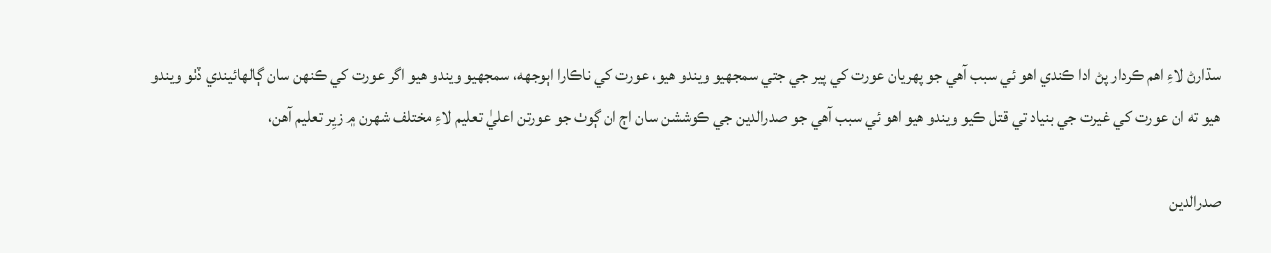سڌارڻ لاءِ اهم ڪردار پڻ ادا ڪندي اهو ئي سبب آهي جو پهريان عورت کي پير جي جتي سمجهيو ويندو هيو، عورت کي ناڪارا اٻوجهه، سمجهيو ويندو هيو اگر عورت کي ڪنهن سان ڳالهائيندي ڏٺو ويندو هيو ته ان عورت کي غيرت جي بنياد تي قتل ڪيو ويندو هيو اهو ئي سبب آهي جو صدرالدين جي ڪوششن سان اڄ ان ڳوٺ جو عورتن اعليٰ تعليم لاءِ مختلف شهرن ۾ زيِر تعليم آهن،

صدرالدين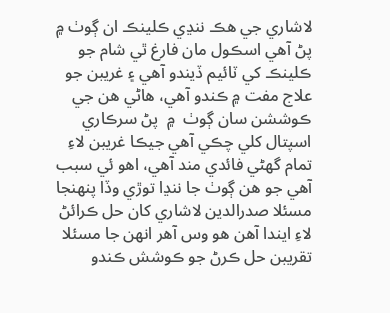لاشاري جي هڪ ننڍي ڪلينڪ ان ڳوٺ ۾ پڻ آهي اسڪول مان فارغ ٿي شام جو ڪلينڪ کي ٽائيم ڏيندو آهي ۽ غريبن جو علاج مفت ۾ ڪندو آهي، هاڻي هن جي ڪوششن سان ڳوٺ  ۾  پڻ سرڪاري اسپتال کلي چڪي آهي جيڪا غريبن لاءِ تمام گهڻي فائدي مند آهي، اهو ئي سبب آهي جو هن ڳوٺ جا ننڍا توڙي وڏا پنهنجا مسئلا صدرالدين لاشاري کان حل ڪرائڻ لاءِ ايندا آهن هو وس آهر انهن جا مسئلا تقريبن حل ڪرڻ جو ڪوشش ڪندو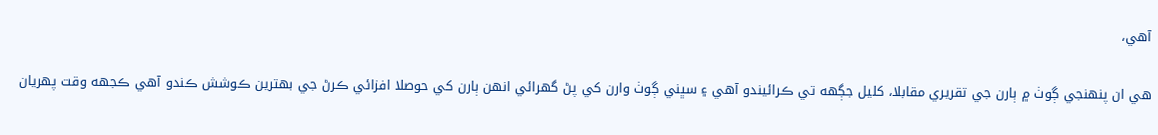آهي،

هي ان پنهنجي ڳوٺ ۾ ٻارن جي تقريري مقابلا، کليل جڳهه تي ڪرائيندو آهي ۽ سڀني ڳوٺ وارن کي پڻ گهرائي انهن ٻارن کي حوصلا افزائي ڪرڻ جي بهترين ڪوشش ڪندو آهي ڪجهه وقت پهريان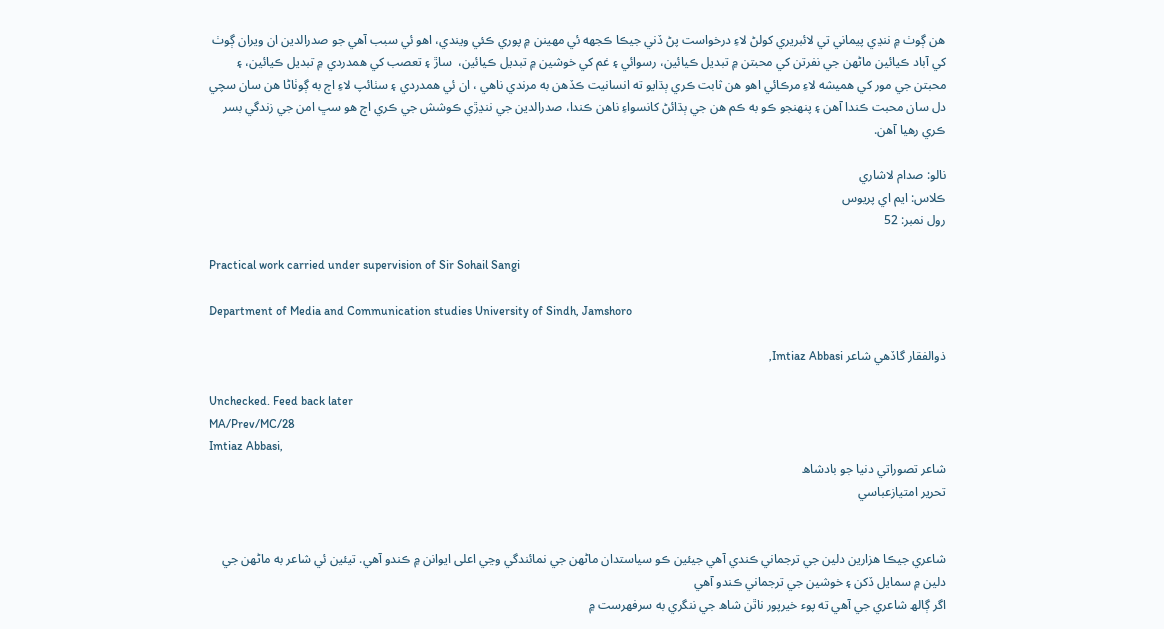هن ڳوٺ ۾ ننڍي پيماني تي لائبريري کولڻ لاءِ درخواست پڻ ڏني جيڪا ڪجهه ئي مهينن ۾ پوري ڪئي ويندي، اهو ئي سبب آهي جو صدرالدين ان ويران ڳوٺ کي آباد ڪيائين ماڻهن جي نفرتن کي محبتن ۾ تبديل ڪيائين، رسوائي ۽ غم کي خوشين ۾ تبديل ڪيائين،  ساڙ ۽ تعصب کي همدردي ۾ تبديل ڪيائين، ۽ محبتن جي مور کي هميشه لاءِ مرڪائي اهو هن ثابت ڪري ٻڌايو ته انسانيت ڪڏهن به مرندي ناهي ، ان ئي همدردي ۽ سٺائپ لاءِ اڄ به ڳوٺاڻا هن سان سچي دل سان محبت ڪندا آهن ۽ پنهنجو ڪو به ڪم هن جي ٻڌائڻ کانسواءِ ناهن ڪندا، صدرالدين جي ننڍڙي ڪوشش جي ڪري اڄ هو سڀ امن جي زندگي بسر ڪري رهيا آهن.

نالو: صدام لاشاري
ڪلاس: ايم اي پريوس
رول نمبر: 52

Practical work carried under supervision of Sir Sohail Sangi

Department of Media and Communication studies University of Sindh, Jamshoro

ذوالفقار گاڏهي شاعر Imtiaz Abbasi,

Unchecked. Feed back later
MA/Prev/MC/28
Imtiaz Abbasi,
شاعر تصوراتي دنيا جو بادشاھ
تحرير امتيازعباسي


شاعري جيڪا هزارين دلين جي ترجماني ڪندي آهي جيئين ڪو سياستدان ماڻهن جي نمائندگي وڃي اعلى ايوانن ۾ ڪندو آهي. تيئين ئي شاعر به ماڻهن جي دلين ۾ سمايل ڏکن ۽ خوشين جي ترجماني ڪندو آهي
اگر ڳالھ شاعري جي آهي ته پوء خيرپور ناٿن شاھ جي ننگري به سرفهرست ۾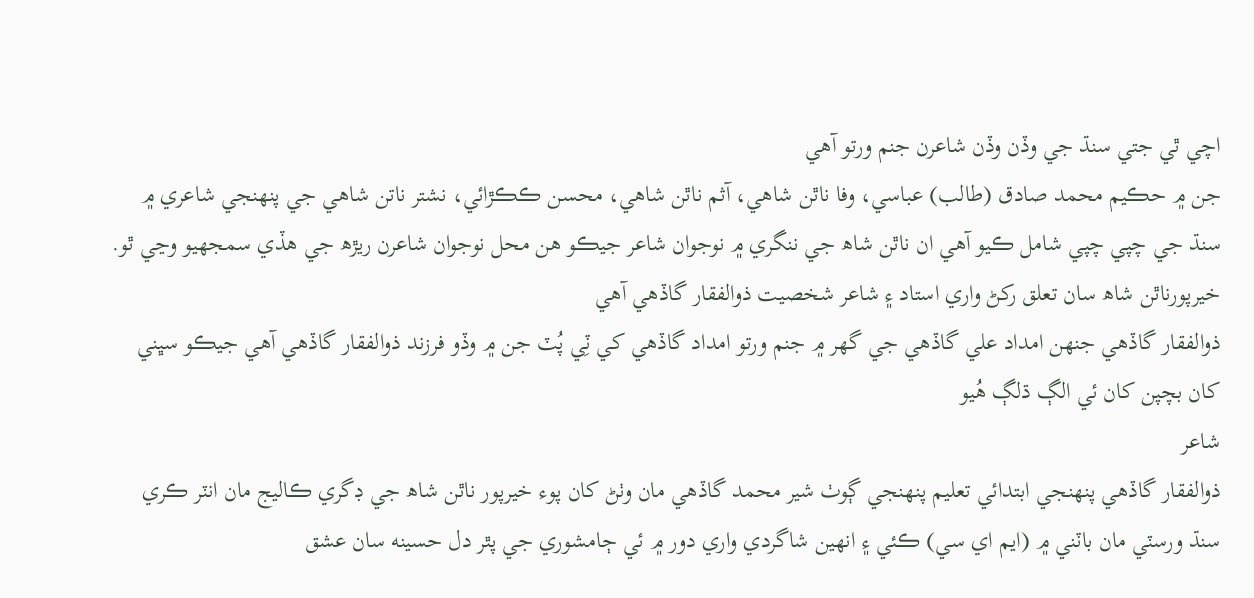اچي ٿي جتي سنڌ جي وڏن وڏن شاعرن جنم ورتو آهي
جن ۾ حڪيم محمد صادق (طالب) عباسي، وفا ناٿن شاهي، آثم ناٿن شاهي، محسن ڪڪڙائي، نشتر ناتن شاهي جي پنهنجي شاعري ۾ سنڌ جي چپي چپي شامل ڪيو آهي ان ناٿن شاھ جي ننگري ۾ نوجوان شاعر جيڪو هن محل نوجوان شاعرن ريڙھ جي هڏي سمجهيو وڃي ٿو.
خيرپورناٿن شاھ سان تعلق رکڻ واري استاد ۽ شاعر شخصيت ذوالفقار گاڏهي آهي
ذوالفقار گاڏهي جنهن امداد علي گاڏهي جي گهر ۾ جنم ورتو امداد گاڏهي کي ٽِي پُٽ جن ۾ وڏو فرزند ذوالفقار گاڏهي آهي جيڪو سڀني کان بچپن کان ئي الڳ ڌلڳ هُيو
شاعر
ذوالفقار گاڏهي پنهنجي ابتدائي تعليم پنهنجي ڳوٺ شير محمد گاڏهي مان وٺڻ کان پوء خيرپور ناٿن شاھ جي ڊگري ڪاليج مان انٽر ڪري سنڌ ورسٽي مان باٽني ۾ (ايم اي سي) ڪئي ۽ انهين شاگردي واري دور ۾ ئي ڄامشوري جي پٿر دل حسينه سان عشق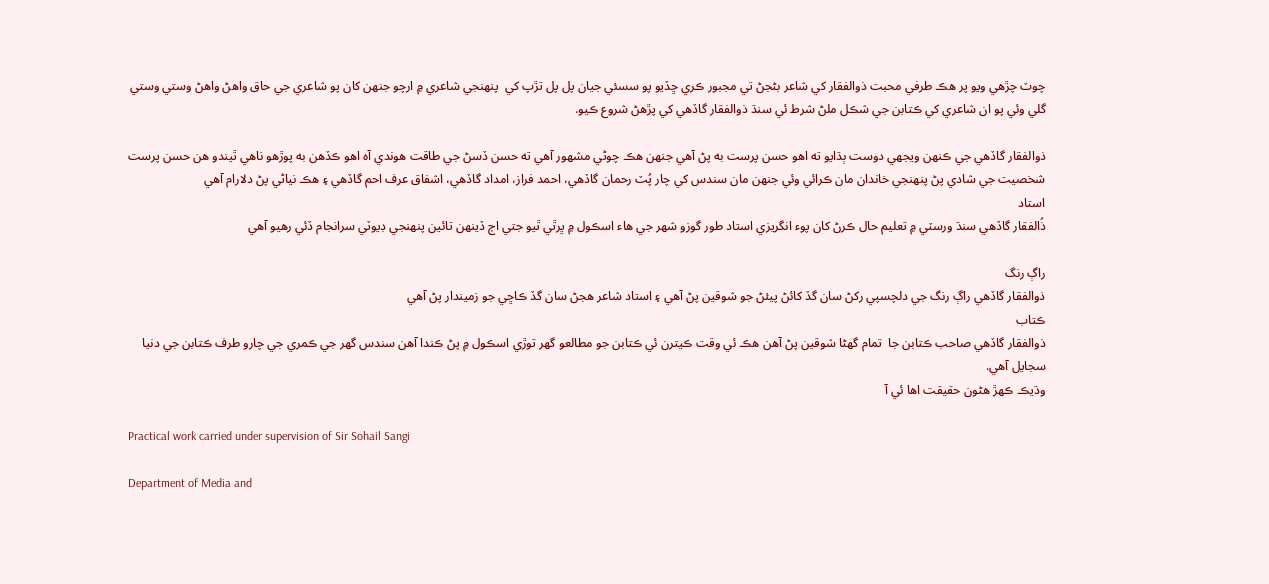چوٽ چڙهي ويو پر هڪ طرفي محبت ذوالفقار کي شاعر بڻجڻ تي مجبور ڪري ڇڏيو پو سسئي جيان پل پل تڙپ کي  پنهنجي شاعري ۾ ارچو جنهن کان پو شاعري جي حاق واھڻ واھڻ وستي وستي گلي وئي پو ان شاعري کي ڪتابن جي شڪل ملڻ شرط ئي سنڌ ذوالفقار گاڏهي کي پڙهڻ شروع ڪيو.

ذوالفقار گاڏهي جي ڪنهن ويجهي دوست ٻڌايو ته اهو حسن پرست به پڻ آهي جنهن هڪ چوڻي مشهور آهي ته حسن ڏسڻ جي طاقت هوندي آه اهو ڪڏهن به پوڙهو ناهي ٿيندو هن حسن پرست شخصيت جي شادي پڻ پنهنجي خاندان مان ڪرائي وئي جنهن مان سندس کي چار پُٽ رحمان گاڏهي، احمد فراز، امداد گاڏهي، اشفاق عرف احم گاڏهي ۽ هڪ نياڻي پڻ دلارام آهي
استاد
ذُالفقار گاڏهي سنڌ ورسٽي ۾ تعليم حال ڪرڻ کان پوء انگريزي استاد طور گوزو شهر جي هاء اسڪول ۾ ڀرٿي ٿيو جتي اڄ ڏينهن تائين پنهنجي ڊيوٽي سرانجام ڏئي رهيو آهي

راڳ رنگ
ذوالفقار گاڏهي راڳ رنگ جي دلچسپي رکڻ سان گڏ کائڻ پيئڻ جو شوقين پڻ آهي ۽ استاد شاعر هجڻ سان گڏ ڪاڇي جو زميندار پڻ آهي
ڪتاب
ذوالفقار گاڏهي صاحب ڪتابن جا  تمام گهڻا شوقين پڻ آهن هڪ ئي وقت ڪيترن ئي ڪتابن جو مطالعو گهر توڙي اسڪول ۾ پڻ ڪندا آهن سندس گهر جي ڪمري جي چارو طرف ڪتابن جي دنيا سجايل آهي.
وڌيڪ ڪهڙ هڻون حقيقت اها ئي آ

Practical work carried under supervision of Sir Sohail Sangi

Department of Media and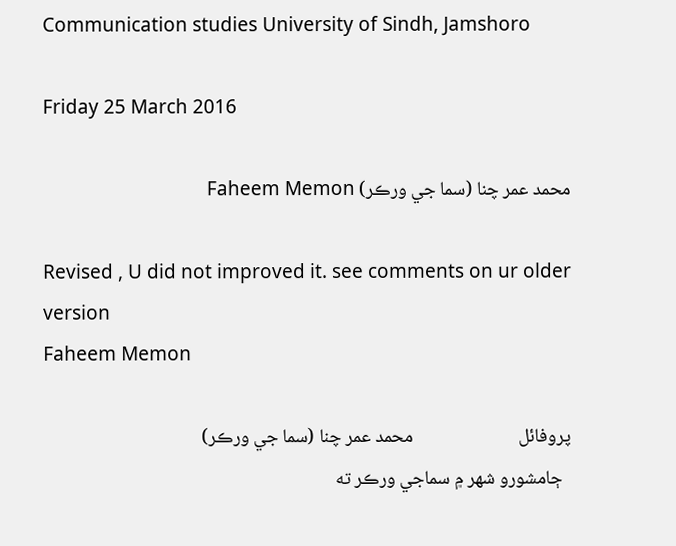Communication studies University of Sindh, Jamshoro

Friday 25 March 2016

محمد عمر چنا (سما جي ورڪر) Faheem Memon

Revised , U did not improved it. see comments on ur older version
Faheem Memon

پروفائل                         محمد عمر چنا (سما جي ورڪر)
  ڄامشورو شهر ۾ سماجي ورڪر ته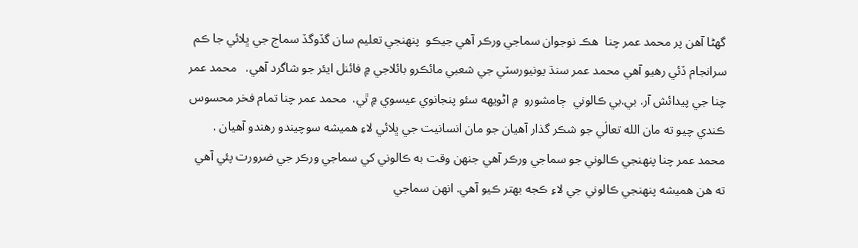گهڻا آهن پر محمد عمر چنا  هڪ نوجوان سماجي ورڪر آهي جيڪو  پنهنجي تعليم سان گڏوگڏ سماج جي ڀلائي جا ڪم سرانجام ڏئي رهيو آهي محمد عمر سنڌ يونيورسٽي جي شعبي مائڪرو بائلاجي ۾ فائنل ايئر جو شاگرد آهي.   محمد عمر چنا جي پيدائش آر. بي.بي ڪالوني  ڄامشورو  ۾ اڻويهه سئو پنجانوي عيسوي ۾ ٿي.  محمد عمر چنا تمام فخر محسوس ڪندي چيو ته مان الله تعالٰي جو شڪر گذار آهيان جو مان انسانيت جي ڀلائي لاءِ هميشه سوچيندو رهندو آهيان . محمد عمر چنا پنهنجي ڪالوني جو سماجي ورڪر آهي جنهن وقت به ڪالوني کي سماجي ورڪر جي ضرورت پئي آهي ته هن هميشه پنهنجي ڪالوني جي لاءِ ڪجه بهتر ڪيو آهي. انهن سماجي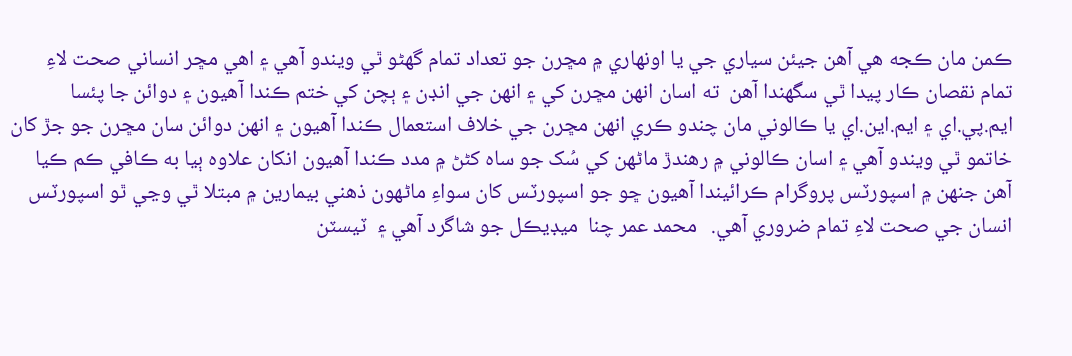ڪمن مان ڪجه هي آهن جيئن سياري جي يا اونهاري ۾ مڇرن جو تعداد تمام گهڻو ٿي ويندو آهي ۽ اهي مڇر انساني صحت لاءِ تمام نقصان ڪار پيدا ٿي سگهندا آهن  ته اسان انهن مڇرن کي ۽ انهن جي انڊن ۽ ٻچن کي ختم ڪندا آهيون ۽ دوائن جا پئسا ايم.پي.اي ۽ ايم.اين.اي يا ڪالوني مان چندو ڪري انهن مڇرن جي خلاف استعمال ڪندا آهيون ۽ انهن دوائن سان مڇرن جو جڙ کان خاتمو ٿي ويندو آهي ۽ اسان ڪالوني ۾ رهندڙ ماڻهن کي سُک جو ساه کڻڻ ۾ مدد ڪندا آهيون انکان علاوه ٻيا به ڪافي ڪم ڪيا آهن جنهن ۾ اسپورٽس پروگرام ڪرائيندا آهيون ڇو جو اسپورٽس کان سواءِ ماڻهون ذهني بيمارين ۾ مبتلا ٿي وڃي ٿو اسپورٽس انسان جي صحت لاءِ تمام ضروري آهي.   محمد عمر چنا  ميڊيڪل جو شاگرد آهي ۽  ٽيسٽن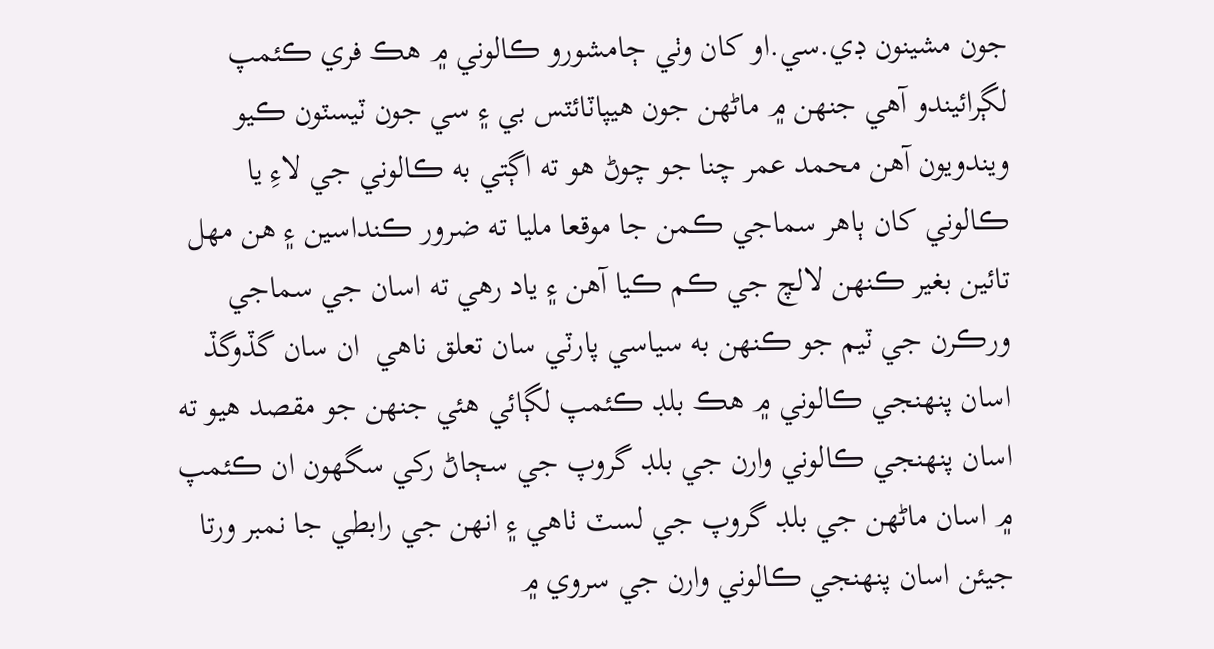جون مشينون ڊي.سي.او کان وٺي ڄامشورو ڪالوني ۾ هڪ فري ڪئمپ لڳرائيندو آهي جنهن ۾ ماڻهن جون هيپاٽائٽس بي ۽ سي جون ٽيسٽون ڪيو ويندويون آهن محمد عمر چنا جو چوڻ هو ته اڳتي به ڪالوني جي لاءِ يا ڪالوني کان ٻاهر سماجي ڪمن جا موقعا مليا ته ضرور ڪنداسين ۽ هن مهل تائين بغير ڪنهن لالچ جي ڪم ڪيا آهن ۽ ياد رهي ته اسان جي سماجي ورڪرن جي ٽيم جو ڪنهن به سياسي پارٽي سان تعلق ناهي  ان سان گڏوگڏ اسان پنهنجي ڪالوني ۾ هڪ بلڊ ڪئمپ لڳائي هئي جنهن جو مقصد هيو ته اسان پنهنجي ڪالوني وارن جي بلڊ گروپ جي سڄاڻ رکي سگهون ان ڪئمپ ۾ اسان ماڻهن جي بلڊ گروپ جي لسٽ ٺاهي ۽ انهن جي رابطي جا نمبر ورتا جيئن اسان پنهنجي ڪالوني وارن جي سروي ۾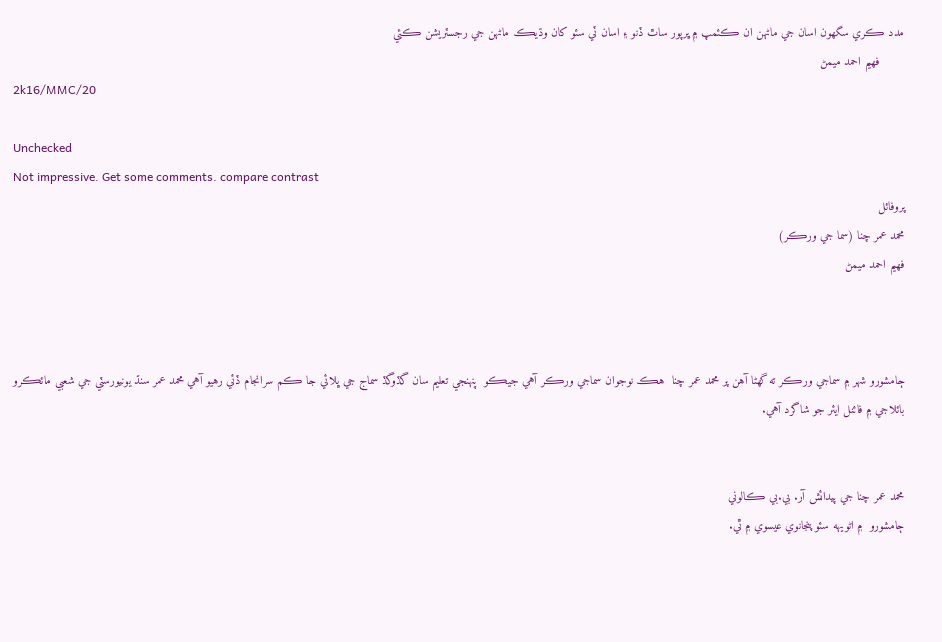مدد ڪري سگهون اسان جي ماڻهن ان ڪئمپ ۾ ڀرپور ساٿ ڏنو ۽ اسان ٽي سئو کان وڌيڪ ماڻهن جي رجسٽريشن ڪئي
       فهيم احمد ميمڻ
2k16/MMC/20

Unchecked
Not impressive. Get some comments. compare contrast
پروفائل
محمد عمر چنا (سما جي ورڪر)
فهيم احمد ميمڻ



ڄامشورو شهر ۾ سماجي ورڪر ته گهڻا آهن پر محمد عمر چنا  هڪ نوجوان سماجي ورڪر آهي جيڪو  پنهنجي تعليم سان گڏوگڏ سماج جي ڀلائي جا ڪم سرانجام ڏئي رهيو آهي محمد عمر سنڌ يونيورسٽي جي شعبي مائڪرو بائلاجي ۾ فائنل ايئر جو شاگرد آهي.


محمد عمر چنا جي پيدائش آر. بي.بي ڪالوني
ڄامشورو  ۾ اڻويهه سئو پنجانوي عيسوي ۾ ٿي.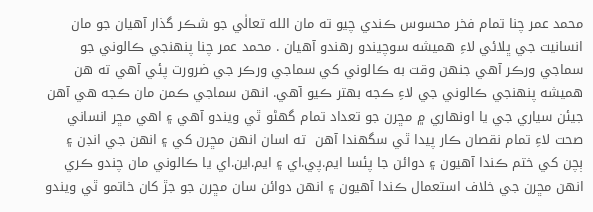محمد عمر چنا تمام فخر محسوس ڪندي چيو ته مان الله تعالٰي جو شڪر گذار آهيان جو مان انسانيت جي ڀلائي لاءِ هميشه سوچيندو رهندو آهيان . محمد عمر چنا پنهنجي ڪالوني جو سماجي ورڪر آهي جنهن وقت به ڪالوني کي سماجي ورڪر جي ضرورت پئي آهي ته هن هميشه پنهنجي ڪالوني جي لاءِ ڪجه بهتر ڪيو آهي. انهن سماجي ڪمن مان ڪجه هي آهن جيئن سياري جي يا اونهاري ۾ مڇرن جو تعداد تمام گهڻو ٿي ويندو آهي ۽ اهي مڇر انساني صحت لاءِ تمام نقصان ڪار پيدا ٿي سگهندا آهن  ته اسان انهن مڇرن کي ۽ انهن جي انڊن ۽ ٻچن کي ختم ڪندا آهيون ۽ دوائن جا پئسا ايم.پي.اي ۽ ايم.اين.اي يا ڪالوني مان چندو ڪري انهن مڇرن جي خلاف استعمال ڪندا آهيون ۽ انهن دوائن سان مڇرن جو جڙ کان خاتمو ٿي ويندو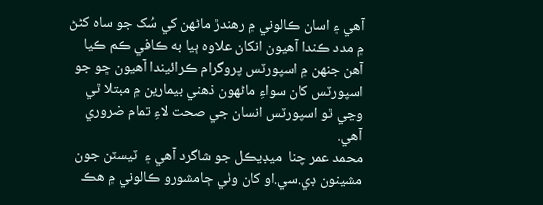آهي ۽ اسان ڪالوني ۾ رهندڙ ماڻهن کي سُک جو ساه کڻڻ ۾ مدد ڪندا آهيون انکان علاوه ٻيا به ڪافي ڪم ڪيا آهن جنهن ۾ اسپورٽس پروگرام ڪرائيندا آهيون ڇو جو اسپورٽس کان سواءِ ماڻهون ذهني بيمارين ۾ مبتلا ٿي وڃي ٿو اسپورٽس انسان جي صحت لاءِ تمام ضروري آهي.
محمد عمر چنا  ميڊيڪل جو شاگرد آهي ۽  ٽيسٽن جون مشينون ڊي.سي.او کان وٺي ڄامشورو ڪالوني ۾ هڪ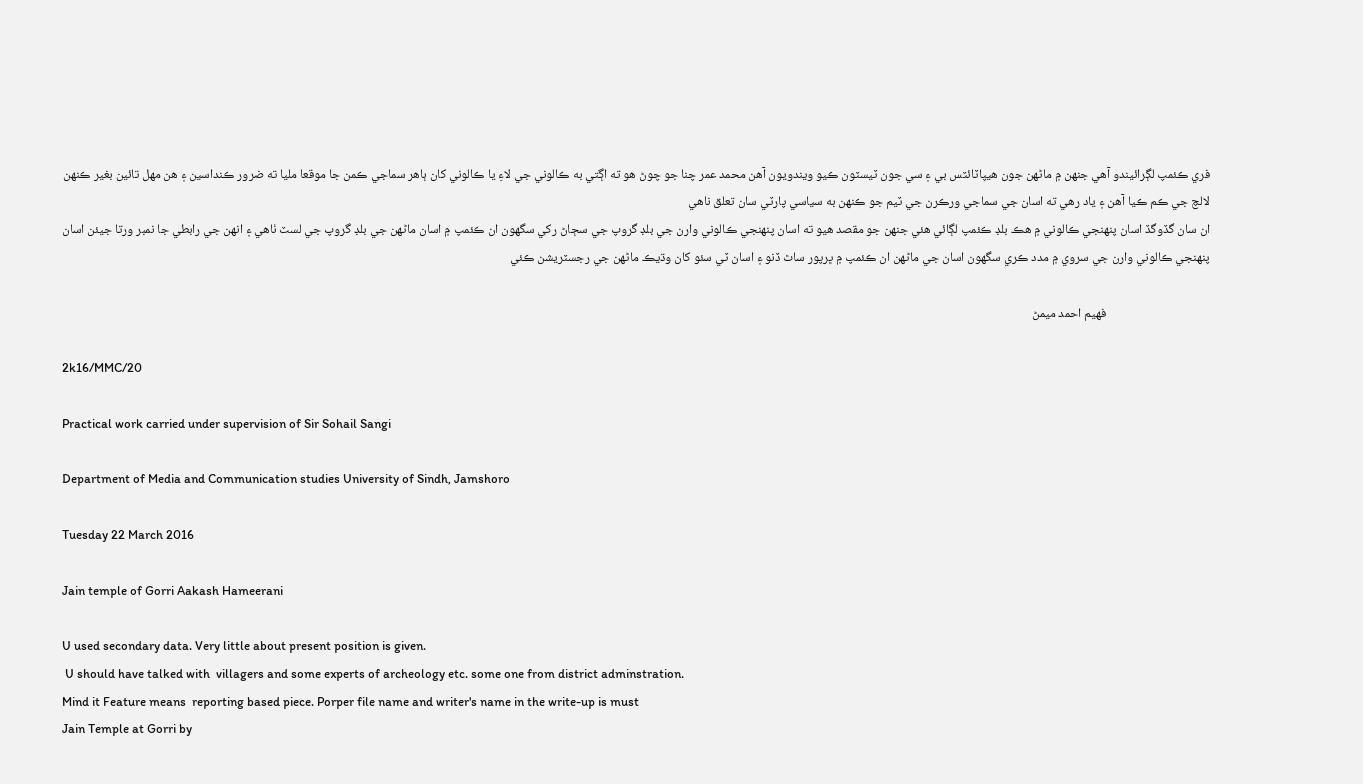فري ڪئمپ لڳرائيندو آهي جنهن ۾ ماڻهن جون هيپاٽائٽس بي ۽ سي جون ٽيسٽون ڪيو ويندويون آهن محمد عمر چنا جو چوڻ هو ته اڳتي به ڪالوني جي لاءِ يا ڪالوني کان ٻاهر سماجي ڪمن جا موقعا مليا ته ضرور ڪنداسين ۽ هن مهل تائين بغير ڪنهن لالچ جي ڪم ڪيا آهن ۽ ياد رهي ته اسان جي سماجي ورڪرن جي ٽيم جو ڪنهن به سياسي پارٽي سان تعلق ناهي
ان سان گڏوگڏ اسان پنهنجي ڪالوني ۾ هڪ بلڊ ڪئمپ لڳائي هئي جنهن جو مقصد هيو ته اسان پنهنجي ڪالوني وارن جي بلڊ گروپ جي سڄاڻ رکي سگهون ان ڪئمپ ۾ اسان ماڻهن جي بلڊ گروپ جي لسٽ ٺاهي ۽ انهن جي رابطي جا نمبر ورتا جيئن اسان پنهنجي ڪالوني وارن جي سروي ۾ مدد ڪري سگهون اسان جي ماڻهن ان ڪئمپ ۾ ڀرپور ساٿ ڏنو ۽ اسان ٽي سئو کان وڌيڪ ماڻهن جي رجسٽريشن ڪئي

                                    فهيم احمد ميمڻ

2k16/MMC/20

Practical work carried under supervision of Sir Sohail Sangi

Department of Media and Communication studies University of Sindh, Jamshoro

Tuesday 22 March 2016

Jain temple of Gorri Aakash Hameerani

U used secondary data. Very little about present position is given.
 U should have talked with  villagers and some experts of archeology etc. some one from district adminstration.
Mind it Feature means  reporting based piece. Porper file name and writer's name in the write-up is must
Jain Temple at Gorri by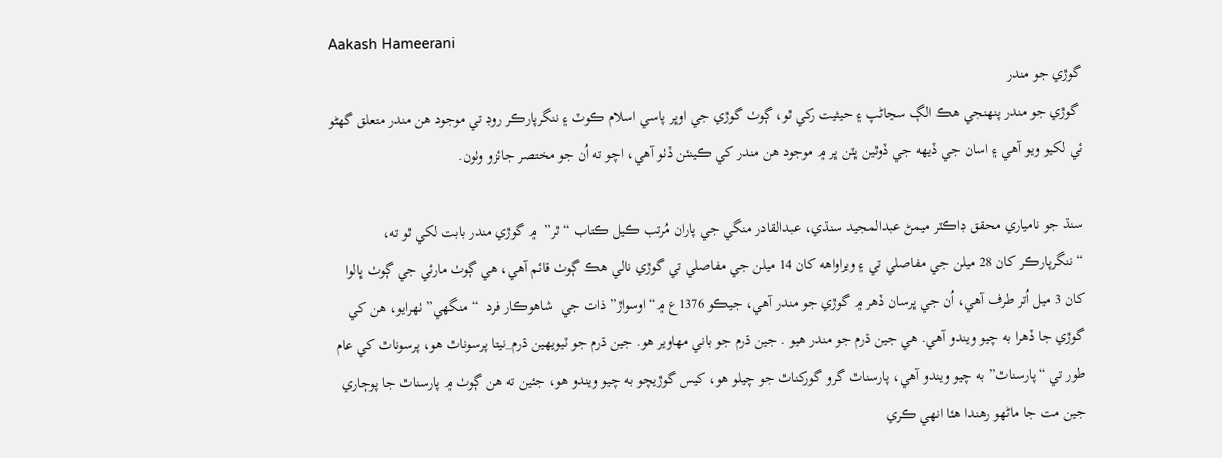Aakash Hameerani
گوڙي جو مندر
 گوڙي جو مندر پنهنجي هڪ الڳ سڃاڻپ ۽ حيثيت رکي ٿو، ڳوٺ گوڙي جي اوڀر پاسي اسلام ڪوٽ ۽ ننگرپارڪر روڊ تي موجود هن مندر متعلق گهڻو ئي لکيو ويو آهي ۽ اسان جي ڏيهه جي ڏوٿين ڀٽن ڀر ۾ موجود هن مندر کي ڪينئن ڏٺو آهي، اچو ته اُن جو مختصر جائزو وٺون.

سنڌ جو نامياري محقق ڊاڪٽر ميمڻ عبدالمجيد سنڌي، عبدالقادر منگي جي پاران مُرتب ڪيل ڪتاب “ٿر”  ۾ گوڙي مندر بابت لکي ٿو ته، “ننگرپارڪر کان 28 ميلن جي مفاصلي تي ۽ ويراواهه کان 14 ميلن جي مفاصلي تي گوڙي نالي هڪ ڳوٺ قائم آهي، هي ڳوٺ مارئي جي ڳوٺ ڀالوا کان 3 ميل اُتر طرف آهي، اُن جي ڀرسان ڏهر ۾ گوڙي جو مندر آهي، جيڪو 1376ع ۾“ اوسواڙ” ذات جي  شاهوڪار فرد  “منگهي” ٺهرايو، هن کي گوڙي جا ڏهرا به چيو ويندو آهي. هي جين ڌرم جو مندر هيو . جين ڌرم جو باني مهاوير هو. جين ڌرم جو ٽيويهين ڌرم_نيتا پرسوناٿ هو، پرسوناٿ کي عام طور تي “پارسناٿ” به چيو ويندو آهي، پارسناٿ گرو گورکناٿ جو چيلو هو، کيس گوڙيچو به چيو ويندو هو، جئين ته هن ڳوٺ ۾ پارسناٿ جا پوڄاري جين مت جا ماڻهو رهندا هئا انهي ڪري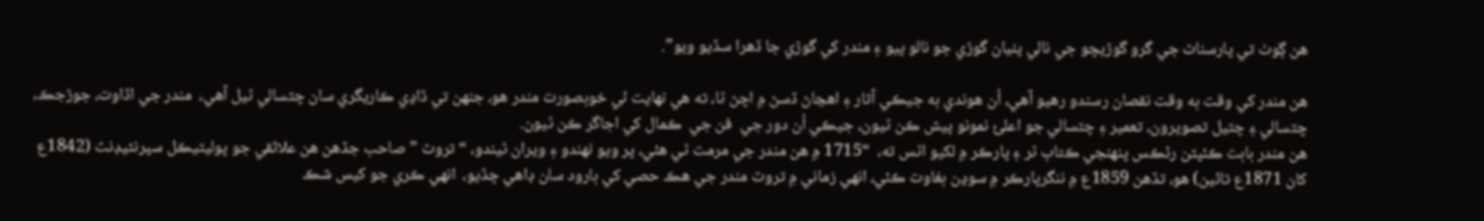هن ڳوٺ تي پارسناٿ جي گرو گوڙيچو جي نالي پٺيان گوڙي جو نالو پيو ۽ مندر کي گوڙي جا ڏهرا سڏيو ويو”.

هن مندر کي وقت به وقت نقصان رسندو رهيو آهي، اُن هوندي به جيڪي آثار ۽ اهڃاڻ ڏسڻ ۾ اچڻ ٿا، ته هي نهايت ئي خوبصورت مندر هو، جنهن تي ڏاڍي ڪاريگري سان چٽسالي ٿيل آهي،  مندر جي اڏاوت، جوڙجڪ، چٽسالي ۽ چٽيل تصويرون، تعمير ۽ چٽسالي جو اعلئ نمونو پيش ڪن ٿيون، جيڪي اُن دور جي  فن جي  ڪمال کي اجاگر ڪن ٿيون.
هن مندر بابت ڪئپٽن رئڪس پنهنجي ڪتاب ٿر ۽ پارڪر ۾ لکيو اٿس ته،  “1715 ۾ هن مندر جي مرمت ٿي هئي، پر ويو ٺهندو ۽ ويران ٿيندو، “تروٽ ” صاحب جڏهن هن علائقي جو پوليٽيڪل سپرنٽيڊنٽ (1842ع کان 1871ع تائين) هو، تڏهن 1859ع ۾ ننگرپارڪر ۾ سوڍن بغاوت ڪئي، انهي زماني ۾ تروٽ مندر جي هڪ حصي کي بارود سان ڊاهي ڇڏيو،  انهي ڪري جو کيس شڪ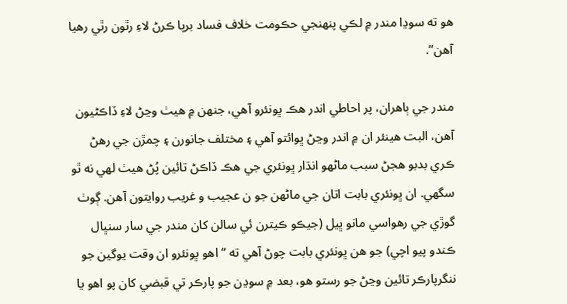هو ته سوڍا مندر ۾ لڪي پنهنجي حڪومت خلاف فساد برپا ڪرڻ لاءِ رٿون رٿي رهيا آهن”.

مندر جي ٻاهران، پر احاطي اندر هڪ ڀونئرو آهي، جنهن ۾ هيٺ وڃڻ لاءِ ڏاڪڻيون آهن، البت هينئر ان ۾ اندر وڃڻ ڀوائتو آهي ۽ مختلف جانورن ۽ چمڙن جي رهڻ ڪري بدبو هجڻ سبب ماڻهو انڌار ڀونئري جي هڪ ڏاڪڻ تائين پُڻ هيٺ لهي نه ٿو سگهي. ان ڀونئري بابت اتان جي ماڻهن جو ن عجيب و غريب روايتون آهن. ڳوٺ گوڙي جي رهواسي مانو ڀيل (جيڪو ڪيترن ئي سالن کان مندر جي سار سنڀال ڪندو پيو اچي) جو هن ڀونئري بابت چوڻ آهي ته “ اهو ڀونئرو ان وقت يوگين جو ننگرپارڪر تائين وڃڻ جو رستو هو، بعد ۾ سوڍن جو پارڪر تي قبضي کان پو اهو يا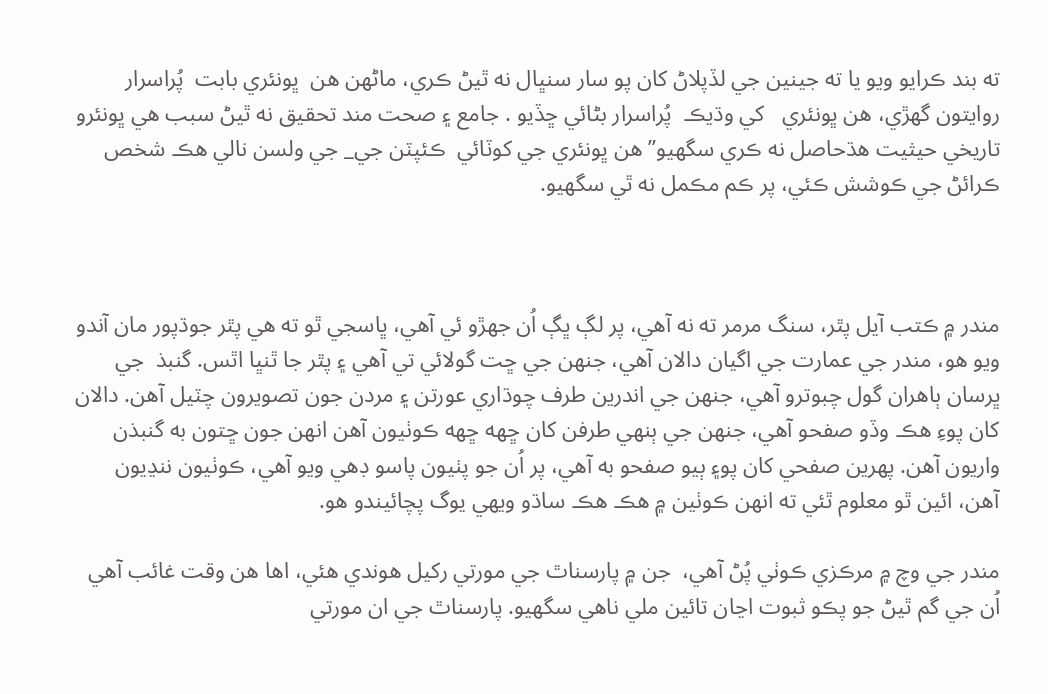ته بند ڪرايو ويو يا ته جينين جي لڏپلاڻ کان پو سار سنڀال نه ٿيڻ ڪري، ماڻهن هن  ڀونئري بابت  پُراسرار  روايتون گهڙي، هن ڀونئري   کي وڌيڪ  پُراسرار بڻائي ڇڏيو . جامع ۽ صحت مند تحقيق نه ٿيڻ سبب هي ڀونئرو تاريخي حيثيت هڌحاصل نه ڪري سگهيو” هن ڀونئري جي کوٽائي  ڪئپٽن جي_ جي ولسن نالي هڪ شخص ڪرائڻ جي ڪوشش ڪئي، پر ڪم مڪمل نه ٿي سگهيو.



مندر ۾ ڪتب آيل پٿر، سنگ مرمر ته نه آهي، پر لڳ ڀڳ اُن جهڙو ئي آهي، ڀاسجي ٿو ته هي پٿر جوڌپور مان آندو ويو هو، مندر جي عمارت جي اگيان دالان آهي، جنهن جي ڇت گولائي تي آهي ۽ پٿر جا ٿنڀا اٿس. گنبذ  جي ڀرسان ٻاهران گول چبوترو آهي، جنهن جي اندرين طرف چوڌاري عورتن ۽ مردن جون تصويرون چٽيل آهن. دالان کان پوءِ هڪ وڏو صفحو آهي، جنهن جي ٻنهي طرفن کان ڇهه ڇهه ڪوٺيون آهن انهن جون ڇتون به گنبذن واريون آهن. پهرين صفحي کان پو۽ ٻيو صفحو به آهي، پر اُن جو پٺيون پاسو ڊهي ويو آهي، ڪوٺيون ننڍيون آهن، ائين ٿو معلوم ٿئي ته انهن ڪوٺين ۾ هڪ هڪ ساڌو ويهي يوگ پچائيندو هو.

مندر جي وچ ۾ مرڪزي ڪوٺي پُڻ آهي،  جن ۾ پارسناٿ جي مورتي رکيل هوندي هئي، اها هن وقت غائب آهي اُن جي گم ٿيڻ جو پڪو ثبوت اڃان تائين ملي ناهي سگهيو. پارسناٿ جي ان مورتي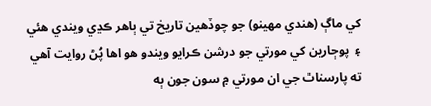کي ماڳ (هندي مهينو) جو چوڏهين تاريخ تي ٻاهر ڪڍي ويندي هئي ۽  پوڄارين کي مورتي جو درشن ڪرايو ويندو هو اها پُڻ روايت آهي ته پارسناٿ جي ان مورتي ۾ سون جون ٻه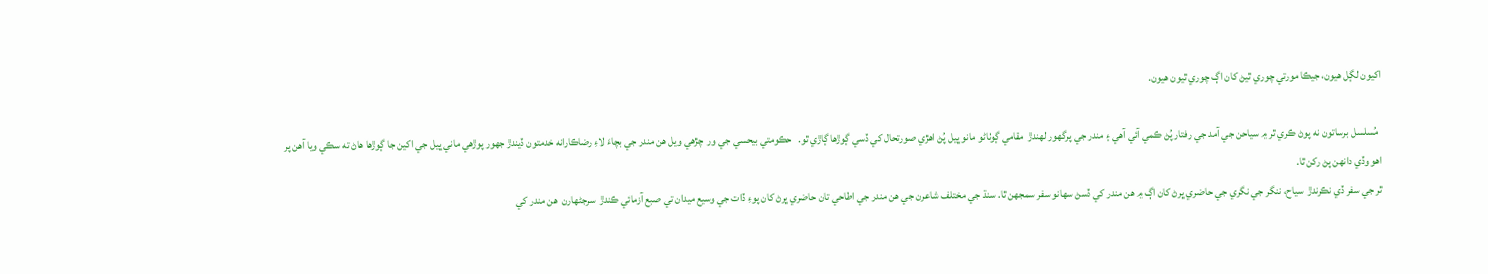اکيون لڳل هيون، جيڪا مورتي چوري ٿيڻ کان اڳ چوري ٿيون هيون.

  مُسلسل برساتون نه پوڻ ڪري ٿر ۾ سياحن جي آمد جي رفتار پُڻ ڪمي آئي آهي ۽ مندر جي پرگهور لهندڙ  مقامي ڳوٺاڻو مانو ڀيل پُڻ اهڙي صورتحال کي ڏسي ڳوڙها ڳاڙي ٿو.   حڪومتي بيحسي جي ور  چڙهي ويل هن مندر جي بچاءَ لاءِ رضاڪارانه خدمتون ڏيندڙ جهور پوڙهي ماني ڀيل جي اکين جا ڳوڙها هاڻ ته سڪي ويا آهن پر اهو وڏي دانهن پڻ رکن ٿا.
ٿر جي سفر ڏي نڪرندڙ  سياح، ننگر جي نگري جي حاضري ڀرڻ کان اڳ ۾ هن مندر کي ڏسڻ سهانو سفر سمجهن ٿا. سنڌ جي مختلف شاعرن جي هن مندر جي اطاحي تان حاضري ڀرڻ کان پوءِ ڏات جي وسيع ميدان تي صبع آزمائي ڪندڙ  سرجڻهارن  هن مندر کي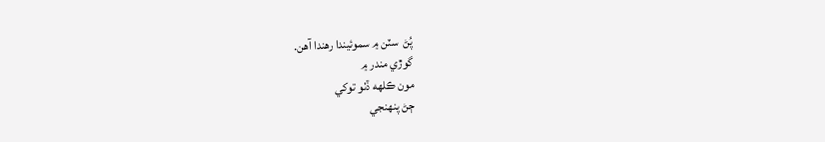پُڻ  سٽن ۾ سموئيندا رهندا آهن.
گوڙي مندر ۾
مون ڪلهه ڏٺو توکي
ڄڻ پنهنجي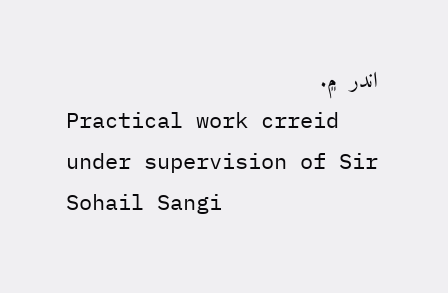اندر  ۾.
Practical work crreid under supervision of Sir Sohail Sangi